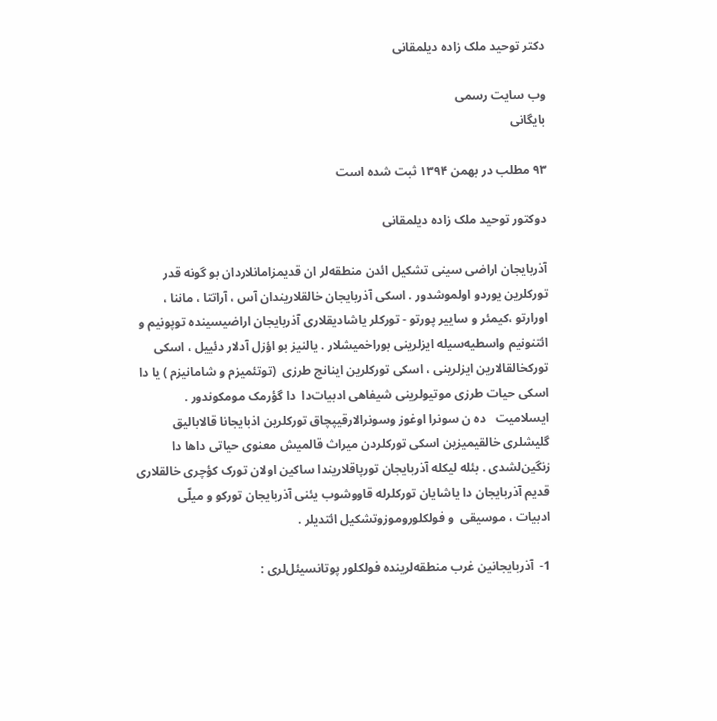دکتر توحید ملک زاده دیلمقانی

وب سایت رسمی
بایگانی

۹۳ مطلب در بهمن ۱۳۹۴ ثبت شده است

دوکتور توحید ملک زاده دیلمقانی

آذربایجان اراضی سینی تشکیل ائدن منطقه‌لر ان قدیمزامانلاردان بو گونه قدر تورکلرین یوردو اولموشدور . اسکی آذربایجان خالقلاریندان آس ، آراتتا ، ماننا ، اورارتو ،کیمئر و ساییر پورتو - تورکلر یاشادیقلاری آذربایجان اراضیسینده توپونیم و ائتنونیم واسطیه‌سیله ایزلرینی بوراخمیشلار . یالنیز بو اؤز‌ل آدلار دئییل ، اسکی تورکخالقالارین ایزلرینی ، اسکی تورکلرین اینانج طرزی  (توتئمیزم و شامانیزم ) یا دا اسکی حیات طرزی موتیولرینی شیفاهی ادبیات‌دا  دا گؤرمک مومکوندور . ایسلامیت   ده ن سونرا اوغوز وسونرالارقیپچاق تورکلرین اذبایجانا قالابالیق گلیشلری خالقیمیزین اسکی تورکلردن میراث قالمیش معنوی حیاتی داها دا زنگین‌لشدی . بئله لیکله آذربایجان تورپاقلاریندا ساکین اولان تورک کؤچری خالقلاری قدیم آذربایجان دا یاشایان تورکلرله قاووشوب یئنی آذربایجان تورکو و میلّی   ادبیات ، موسیقی  و فولکلوروموزوتشکیل ائتدیلر .

1-  آذربایجانین غرب منطقه‌لرینده فولکلور پوتانسیئل‌لری :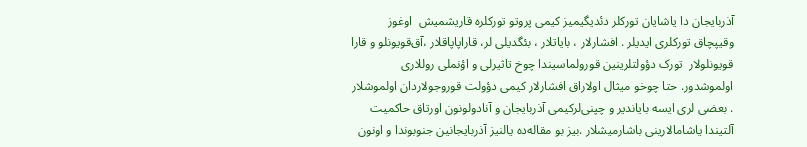آذربایجان دا یاشایان تورکلر دئدیگیمیز کیمی پروتو تورکلره قاریشمیش  اوغوز وقیپچاق تورکلری ایدیلر . افشارلار ، بایاتلار ، بئگدیلی لر، قاراپاپاقلار ،آق‌قویونلو و قارا قویونلولار  تورک دؤولتلرینین قورولماسیندا چوخ تاثیرلی و اؤنملی روللاری اولموشدور. حتا چوخو میثال اولاراق افشارلار کیمی دؤولت قوروجولاردان اولموشلار . بعضی لری ایسه بایاندیر و چپنی‌لرکیمی آذربایجان و آنادولونون اورتاق حاکمیت آلتیندا یاشامالارینی باشارمیشلار .بیز بو مقاله‌ده یالنیز آذربایجانین جنوبوندا و اونون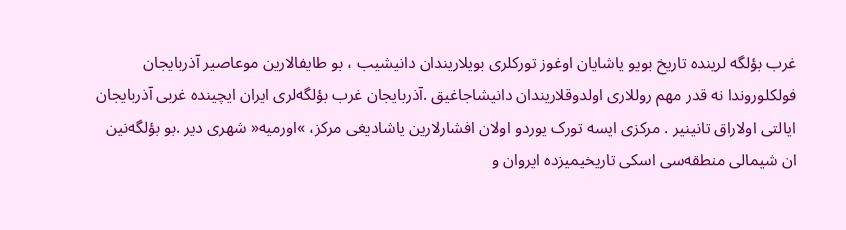غرب بؤلگه لرینده تاریخ بویو یاشایان اوغوز تورکلری بویلاریندان دانیشیب ، بو طایفالارین موعاصیر آذربایجان فولکلوروندا نه قدر مهم روللاری اولدوقلاریندان دانیشاجاغیق .آذربایجان غرب بؤلگه‌لری ایران ایچینده غربی آذربایجان ایالتی اولاراق تانینیر . مرکزی ایسه تورک یوردو اولان افشارلارین یاشادیغی مرکز، »اورمیه« شهری دیر .بو بؤلگه‌نین ان شیمالی منطقه‌سی اسکی تاریخیمیزده ایروان و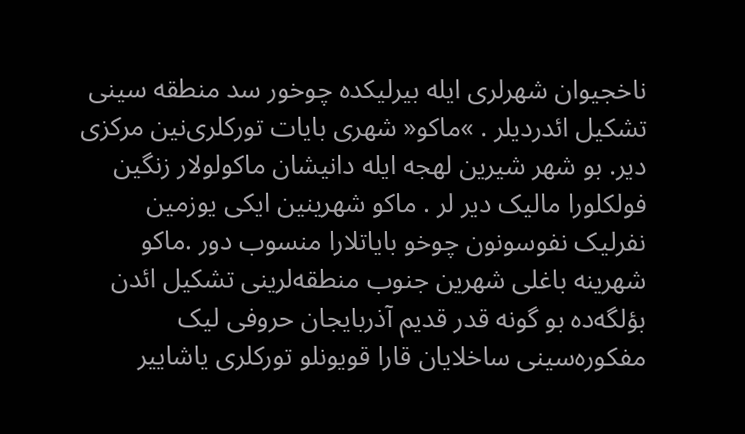ناخجیوان شهرلری ایله بیرلیکده چوخور سد منطقه سینی تشکیل ائدردیلر . »ماکو« شهری بایات تورکلری‌نین مرکزی دیر. بو شهر شیرین لهجه ایله دانیشان ماکولولار زنگین فولکلورا مالیک دیر لر . ماکو شهرینین ایکی یوزمین نفرلیک نفوسونون چوخو بایاتلارا منسوب دور .ماکو شهرینه باغلی شهرین جنوب منطقه‌لرینی تشکیل ائدن بؤلگه‌ده بو گونه قدر قدیم آذربایجان حروفی لیک مفکوره‌سینی ساخلایان قارا قویونلو تورکلری یاشاییر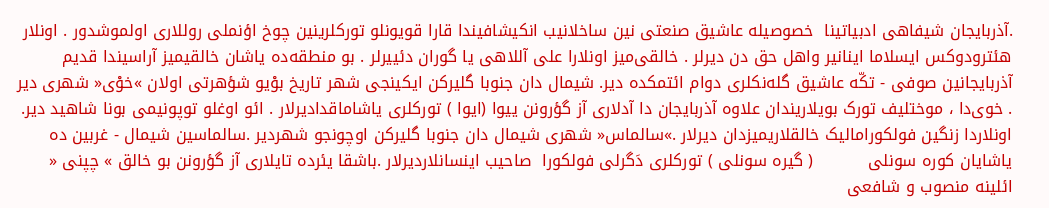.آذربایجان شیفاهی ادبیاتینا  خصوصیله عاشیق صنعتی نین ساخلانیب انکیشافیندا قارا قویونلو تورکلرینین چوخ اؤنملی روللاری اولموشدور . اونلار هئترودوکس ایسلاما اینانیر واهل حق دن دیرلر . خالقی‌میز اونلارا علی آللاهی یا گوران دئییرلر . بو منطقه‌ده یاشان خالقیمیز آراسیندا قدیم آذربایجانین صوفی - تکّه عاشیق گله‌نکلری دوام ائتمکده دیر. شیمال دان جنوبا گلیرکن ایکینجی شهر تاریخ بوْیو شؤهرتی اولان »خوْی« شهری دیر . خوی‌دا ، موختلیف تورک بویلاریندان علاوه آذربایجان دا آدلاری آز گؤرونن ییوا (ایوا ) تورکلری یاشاماقدادیرلار . ائو اوغلو توپونیمی بونا شاهید دیر. اونلاردا زنگین فولکورامالیک خالقلاریمیزدان دیرلار .»سالماس« شهری شیمال دان جنوبا گلیرکن اوچونجو شهردیر .سالماسین شیمال - غربین ده یاشایان کوره سونلی          ( گیره سونلی ) تورکلری دَگرلی فولکورا  صاحیب اینسانلاردیرلار .باشقا یئرده تایلاری آز گؤرونن بو خالق » چپنی « ائلینه منصوب و شافعی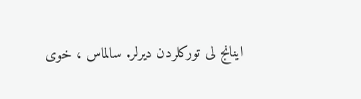اینانج لی تورکلردن دیرلر. سالماس ، خوی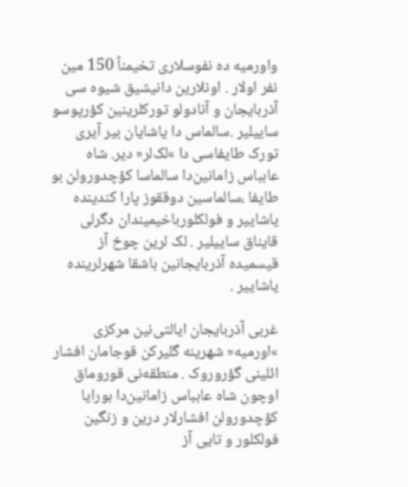واورمیه ده نفوسلاری تخیمناً 150 مین نفر اولار . اونلارین دانیشیق شیوه سی آذربایجان و آنادولو تورکلرینین کؤرپوسو ساییلیر .سالماس دا یاشایان بیر آیری تورک طایفاسی دا »لک‌لر« دیر. شاه عابباس زامانین‌دا سالماسا کؤچدورولن بو طایفا ،سالماسین دوققوز پارا کندینده یاشاییر و فولکلورباخیمیندان دگرلی قایناق ساییلیر . لک لرین چوخ آز قیسمیده آذربایجانین باشقا شهرلرینده یاشاییر .

غربی آذربایجان ایالتی‌نین مرکزی »اورمیه« شهرینه گلیرکن قوجامان افشار ائلینی گؤروروک . منطقه‌نی قوروماق اوچون شاه عابباس زامانین‌دا بورایا کؤچدورولن افشارلار درین و زنگین فولکلور و تایی آز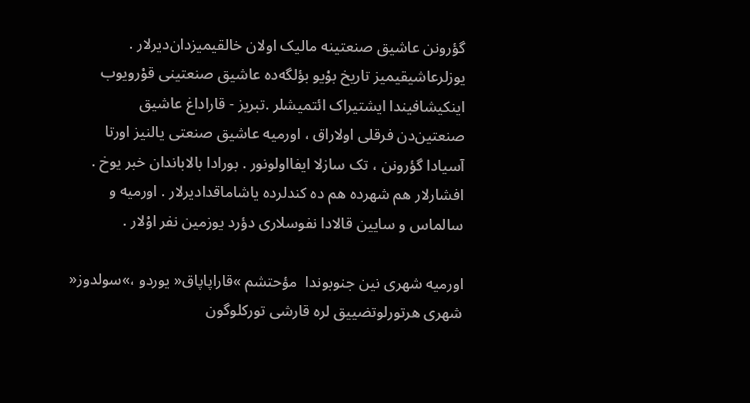گؤرونن عاشیق صنعتینه مالیک اولان خالقیمیزدان‌دیرلار . یوزلرعاشیقیمیز تاریخ بوْیو بؤلگه‌ده عاشیق صنعتینی قوْرویوب اینکیشافیندا ایشتیراک ائتمیشلر .تبریز - قاراداغ عاشیق صنعتین‌دن فرقلی اولاراق ، اورمیه عاشیق صنعتی یالنیز اورتا آسیادا گؤرونن ، تک سازلا ایفااولونور . بورادا بالاباندان خبر یوخ . افشارلار هم شهرده هم ده کندلرده یاشاماقدادیرلار . اورمیه و سالماس و سایین قالادا نفوسلاری دؤرد یوزمین نفر اوْلار .

اورمیه شهری نین جنوبوندا  مؤحتشم »قاراپاپاق« یوردو ،»سولدوز« شهری هرتورلوتضییق لره قارشی تورکلوگون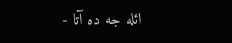ائله جه ده آتا -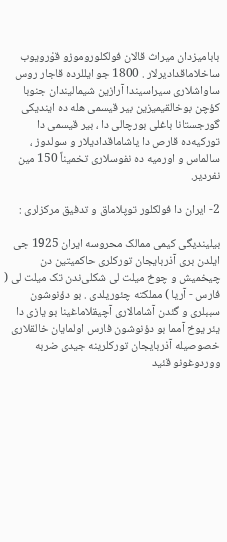بابامیزدان میراث قالان فولکلوروموزو قوْرویوب ساخلاماقدادیرلار . 1800 جو ایللرده قاجار روس ساواشلاری سیراسیندا آرازین شیمالیندان جنوبا کؤچن بوخالقیمیزین بیر قیسمی هله ده ایندیکی گورجستانا باغلی بورچالی دا ، بیر قیسمی دا تورکیه‌ده قارص دا یاشاماقدادیلار و سولدوز ، سالماس و اورمیه ده نفوسلاری تخمیناً 150 مین نفردیر.

2- ایران دا فولکلور توپلاماق و تدفیق مرکز‌لری :

بیلیندیگی کیمی ممالک محروسه ایران 1925 جی ایلدن بری آذربایجان تورکلری حاکمیتین دن چیخمیش و چوخ میلت لی شکلی‌ندن تک میلت لی ( فارس - آریا ) مملکته چئوریلدی . بو دؤنوشون سببلری و گئدن آشامالاری آچیقلاماغینا بو یازی دا یئر یوخ آمما بو دؤنوشون فارس اولمایان خالقلاری خصوصیله آذربایجان تورکلرینه جیدی ضربه ووردوغونو قئید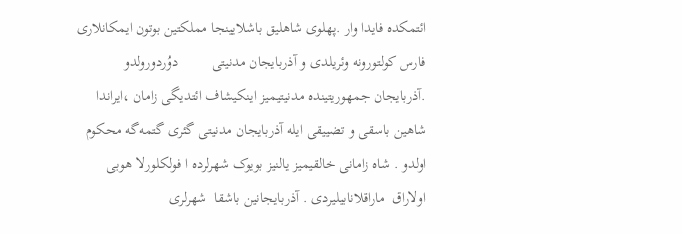ائتمکده فایدا وار .پهلوی شاهلیق باشلایینجا مملکتین بوتون ایمکانلاری فارس کولتورونه وئریلدی و آذربایجان مدنیتی         دوُردورولدو .آذربایجان جمهوریتینده مدنیتیمیز اینکیشاف ائتدیگی زامان ،ایراندا شاهین باسقی و تضییقی ایله آذربایجان مدنیتی گئری گتمه‌گه محکوم اولدو . شاه زامانی خالقیمیز یالنیز بویوک شهرلرده ا فولکلورلا هوبی اولاراق  ماراقلانابیلیردی . آذربایجانین باشقا  شهرلری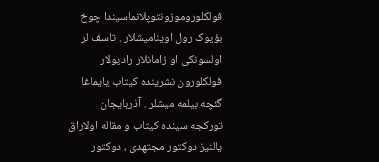فولکلوروموزونتوپلانماسیندا چوخ بؤیوک رول اوینامیشلار . تاسف لر اولسونکی او زامانلار رادیولار فولکلورون نشرینده کیتاب یایماغا  گئچه بیلمه میشلر . آذربایجان تورکجه سینده کیتاب و مقاله اولاراق یالنیز دوکتور مجتهدی ، دوکتور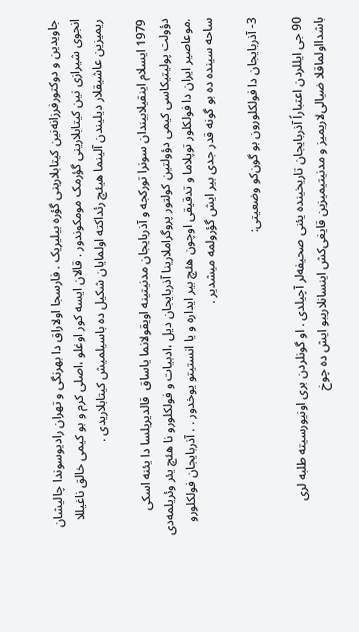جاویدین و دوکتورفرزانه‌نین کیتابلارینی گؤره بیلیریک . فارسجا اولاراق دا بهرنگی و تهران رادیو‌سوندا چالیشان انجوی شیرازی نین کیتابلارینی گؤرمک مومکوندور . قالان ایسه کور اوغلو ،اصلی کرم و بو کیمی خالق ناغیللا ریمیزین عاشیقلار دیلیندن آلینما هیئچ رئداکته اولمایان شکیل ده باسیلمیش کیتابلاریدی .

1979 ایسلام اینقیلابیندان سونرا تورکجه و آذربایجان مدنیتینه اویقولانما یاساق  قالدیریلسا دا یئنه اسکی دؤولت پولیتیکاسی کیمی دؤولتین کولتور پروگراملارینا آذربایجان دیل ،ادبیات و فولکلورو نا هئچ یئر وئریلمه‌دی .موعاصیر ایران دا فولکلور توپلاما و تدقیقی اوچون هئچ بیر ایداره و یا انستیتو یوخدور . . آذربایجان فولکلورو ساحه سینده ده بو گونه قدر جدی بیر ایش گؤرولمه میشدیر .

3- آذربایجان دا فولکلورون بو گون‌کو وضعیتی:

90 جی ایللردن اعتباراً آذربایجان تاریخینده یئنی صحیفه‌لر آچیلدی . او گونلردن بری اونیورسیته طلبه لری باشدااولماقلا ضیالی‌لاریمیز و مدنیتیمیزین قایغی‌کش اینسانلاریبو ایش ده چوخ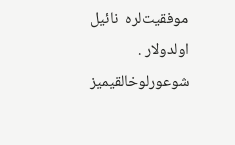موفقیت‌لره  نائیل اولدولار . شوعورلوخالقیمیز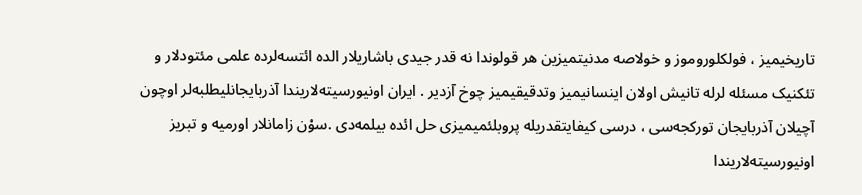تاریخیمیز ، فولکلوروموز و خولاصه مدنیتمیزین هر قولوندا نه قدر جیدی باشاریلار الده ائتسه‌لرده علمی مئتودلار و تئکنیک مسئله لرله تانیش اولان اینسانیمیز وتدقیقیمیز چوخ آزدیر . ایران اونیورسیته‌لاریندا آذربایجانلیطلبه‌لر اوچون آچیلان آذربایجان تورکجه‌سی ، درسی کیفایتقدریله پروبلئمیمیزی حل ائده بیلمه‌دی .سوْن زامانلار اورمیه و تبریز اونیورسیته‌لاریندا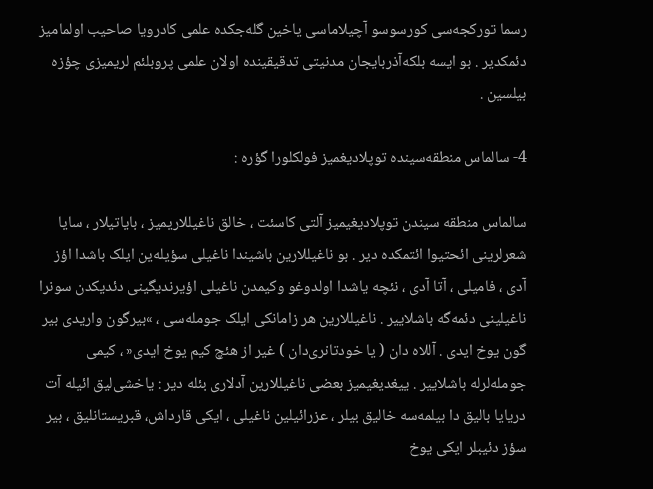رسما تورکجه‌سی کورسوسو آچیلاماسی یاخین گله‌جکده علمی کادرویا صاحیب اولمامیز دئمکدیر . بو ایسه بلکه‌آذربایجان مدنیتی تدقیقینده اولان علمی پروبلئم لریمیزی چؤزه  بیلسین .

4- سالماس منطقه‌سینده توپلادیغمیز فولکلورا گؤره :

سالماس منطقه سیندن توپلادیغیمیز آلتی کاسئت ، خالق ناغیللاریمیز ، بایاتیلار ، سایا شعرلرینی ائحتیوا ائتمکده دیر . بو ناغیللارین باشیندا ناغیلی سؤیله‌ین ایلک باشدا اؤز آدی ، فامیلی ، آتا آدی ، نئچه یاشدا اولدوغو وکیمدن ناغیلی اؤیرندیگینی دئدیکدن سونرا ناغیلینی دئمه‌گه باشلاییر . ناغیللارین هر زامانکی ایلک جومله‌سی ، »بیرگون واریدی بیر گون یوخ ایدی . آللاه دان ( یا خودتانری‌دان ) غیر از هئچ کیم یوخ ایدی« ، کیمی جومله‌لرله باشلاییر . ییغدیغیمیز بعضی ناغیللارین آدلاری بئله دیر : یاخشی‌لیق ائیله آت دریایا بالیق دا بیلمه‌سه خالیق بیلر ، عزرائیلین ناغیلی ، ایکی قارداش، قبریستانلیق ، بیر سؤز دئیبلر ایکی یوخ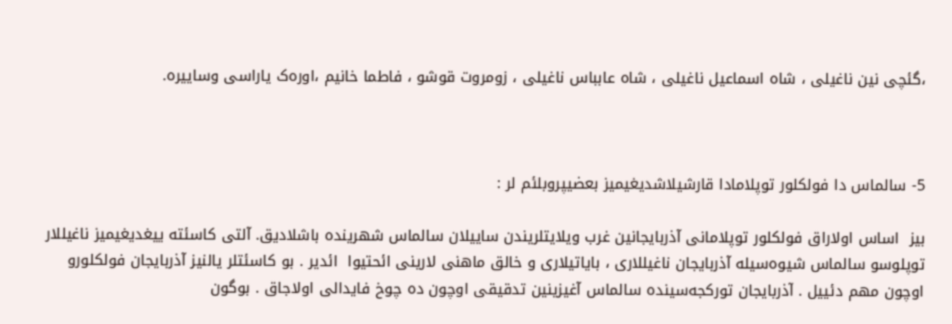،گئچی نین ناغیلی ، شاه اسماعیل ناغیلی ، شاه عابباس ناغیلی ، زومروت قوشو ، فاطما خانیم ،اوره‌ک یاراسی وساییره.



5- سالماس دا فولکلور توپلامادا قارشیلاشدیغیمیز بعضیپروبلئم لر :

بیز  اساس اولاراق فولکلور توپلامانی آذربایجانین غرب ویلایتلریندن ساییلان سالماس شهرینده باشلادیق. آلتی کاسئته ییغدیغیمیز ناغیللار توپلوسو سالماس شیوه‌سیله آذربایجان ناغیللاری ، بایاتیلاری و خالق ماهنی لارینی ائحتیوا  ائدیر . بو کاسئتلر یالنیز آذربایجان فولکلورو اوچون مهم دئییل . آذربایجان تورکجه‌سینده سالماس آغیزینین تدقیقی اوچون ده چوخ فایدالی اولاجاق . بوگون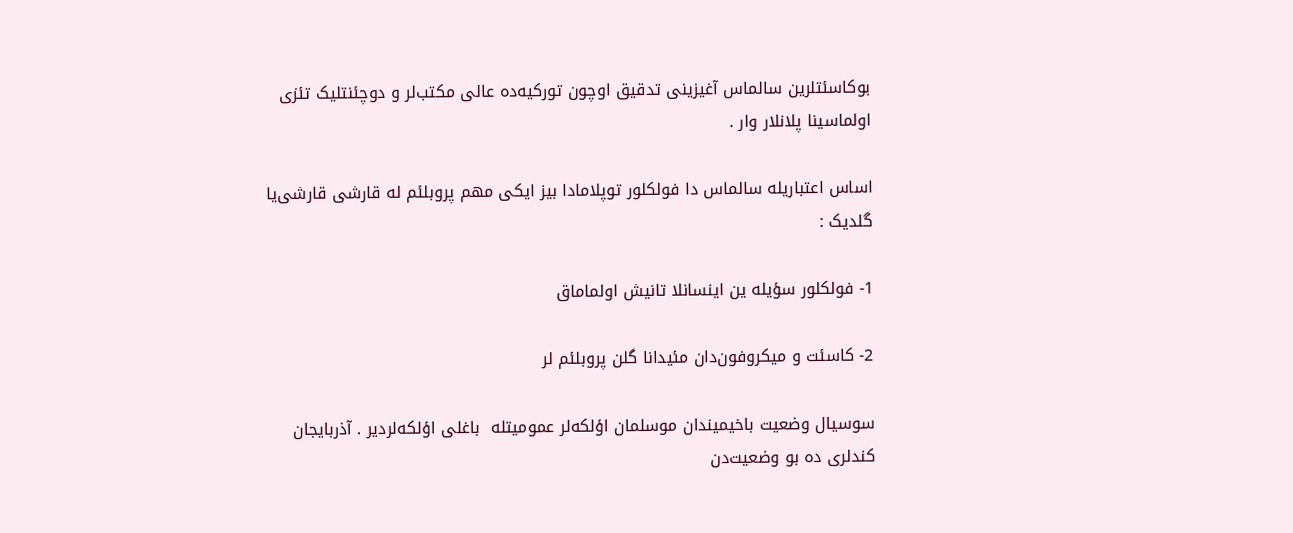بوکاسئتلرین سالماس آغیزینی تدقیق اوچون تورکیه‌ده عالی مکتب‌لر و دوچئنتلیک تئزی اولماسینا پلانلار وار .

اساس اعتباریله سالماس دا فولکلور توپلامادا بیز ایکی مهم پروبلئم له قارشی قارشی‌یا گلدیک :

1- فولکلور سؤیله ین اینسانلا تانیش اولماماق

2- کاسئت و میکروفون‌دان مئیدانا گلن پروبلئم لر

سوسیال وضعیت باخیمیندان موسلمان اؤلکه‌لر عمومیتله  باغلی اؤلکه‌لردیر . آذربایجان کندلری ده بو وضعیت‌دن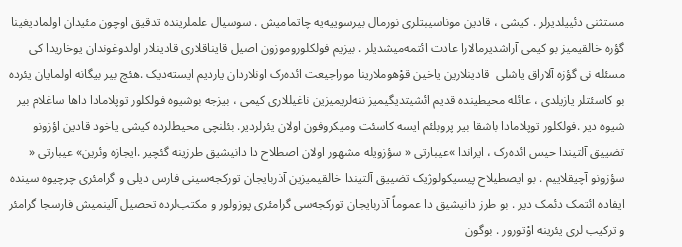مستثنی دئییلدیرلر . کیشی ، قادین موناسیبتلری نورمال بیرسوییه‌یه چاتمامیش . سوسیال علملرینده تدقیق اوچون مئیدان اولمادیغینا گؤره خالقیمیز بو کیمی آراشدیرمالارا عادت ائتمه‌میشدیلر . بیزیم فولکلوروموزون اصیل قایناقلاری قادینلار اولدوغوندان یوخاریدا کی مسئله نی گؤزه آلاراق یاشلی  قادینلارین یاخین قوْهوملارینا موراجیعت ائده‌رک اونلاردان یاردیم ایسته‌دیک .هئچ بیر بیگانه اولمایان یئرده بو کاسئتلر یازیلدی ، عائله محیطینده قدیم ائشیتدیگیمیز ننه‌لریمیزین ناغیللاری کیمی ، بیزجه بوشیوه‌ فولکلور توپلامادا داها ساغلام بیر شیوه دیر .فولکلور توپلامادا باشقا بیر پروبلئم ایسه کاسئت ومیکروفون اولان یئرلردیر. بئلنچی محیط‌لرده کیشی یاخود قادین اؤزونو تضییق آلتیندا حیس ائده‌رک ، ایراندا »عیبارتی « سؤزویله مشهور اولان اصطلاح دا دانیشیق طرزینه گئچیر .ایجازه وئرین» عیبارتی « سؤزونو آچیقلاییم . بو ایصطیلاح پیسیکولوژیک تضییق آلتیندا خالقیمیزین آذربایجان تورکجه‌سینی فارس دیلی و گرامئری چرچیوه سینده ایفاده ائتمک دئمک دیر . بو طرز دانیشیق دا عموماً آذربایجان تورکجه‌سی گرامئری پوزولور و مکتب‌لرده تحصیل آلینمیش فارسجا گرامئر و ترکیب لری یئرینه اوْتورور . بوگون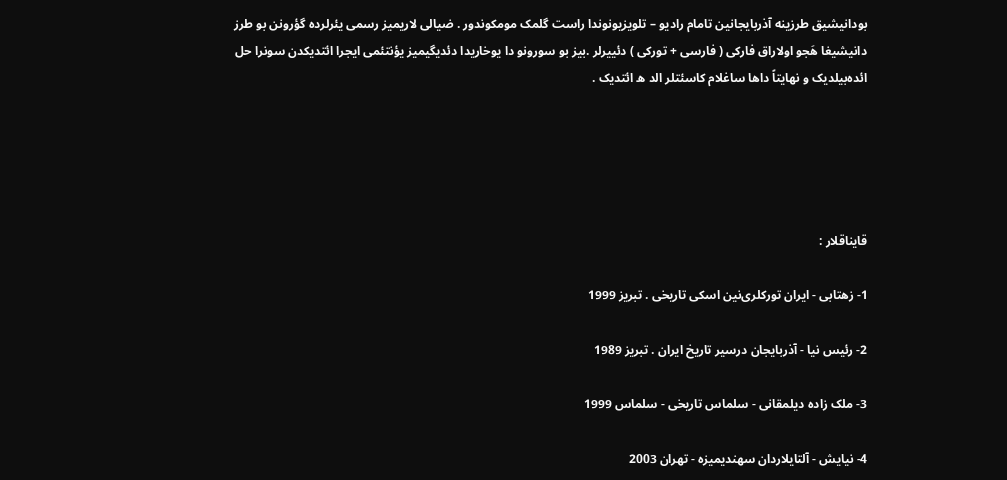بودانیشیق طرزینه آذربایجانین تامام رادیو – تلویزیونوندا راست گلمک مومکوندور . ضیالی لاریمیز رسمی یئرلرده گؤرونن بو طرز دانیشیغا هَجو اولاراق فارکی ( فارسی + تورکی ) دئییرلر .بیز بو سورونو دا یوخاریدا دئدیگیمیز یؤنتئمی ایجرا ائتدیکدن سونرا حل ائده‌بیلدیک و نهایتاً داها ساغلام کاسئتلر الد ه ائتدیک .





قایناقلار :

1- زهتابی - ایران تورکلری‌نین اسکی تاریخی . تبریز 1999

2- رئیس نیا - آذربایجان درسیر تاریخ ایران . تبریز 1989

3- ملک زاده دیلمقانی - سلماس تاریخی - سلماس 1999

4- نیایش - آلتایلاردان سهندیمیزه - تهران 2003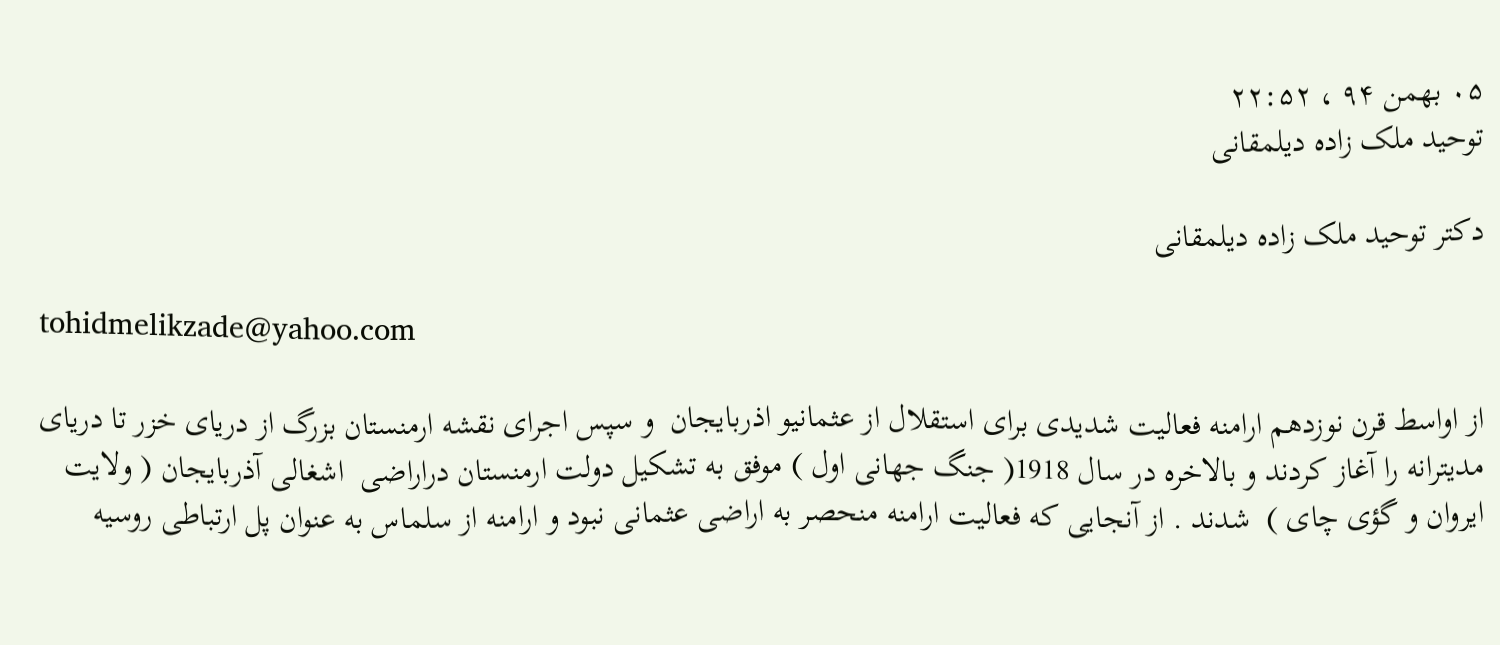۰۵ بهمن ۹۴ ، ۲۲:۵۲
توحید ملک زاده دیلمقانی

دکتر توحید ملک زاده دیلمقانی

tohidmelikzade@yahoo.com

از اواسط قرن نوزدهم ارامنه فعالیت شدیدی برای استقلال از عثمانیو اذربایجان  و سپس اجرای نقشه ارمنستان بزرگ از دریای خزر تا دریای مدیترانه را آغاز کردند و بالاخره در سال 1918( جنگ جهانی اول ) موفق به تشکیل دولت ارمنستان دراراضی  اشغالی آذربایجان ( ولایت ایروان و گؤی چای )  شدند . از آنجایی که فعالیت ارامنه منحصر به اراضی عثمانی نبود و ارامنه از سلماس به عنوان پل ارتباطی روسیه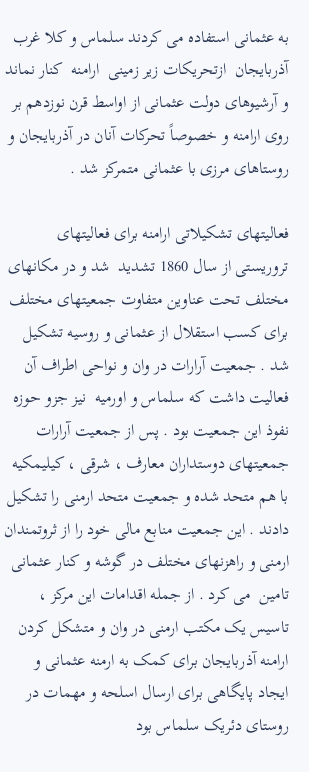به عثمانی استفاده می کردند سلماس و کلا غرب آذربایجان  ازتحریکات زیر زمینی  ارامنه  کنار نماند و آرشیوهای دولت عثمانی از اواسط قرن نوزدهم بر روی ارامنه و خصوصاً تحرکات آنان در آذربایجان و روستاهای مرزی با عثمانی متمرکز شد .

فعالیتهای تشکیلاتی ارامنه برای فعالیتهای تروریستی از سال 1860 تشدید  شد و در مکانهای مختلف تحت عناوین متفاوت جمعیتهای مختلف برای کسب استقلال از عثمانی و روسیه تشکیل شد . جمعیت آرارات در وان و نواحی اطراف آن فعالیت داشت که سلماس و اورمیه  نیز جزو حوزه نفوذ این جمعیت بود . پس از جمعیت آرارات جمعیتهای دوستداران معارف ، شرقی ، کیلیمکیه با هم متحد شده و جمعیت متحد ارمنی را تشکیل دادند . این جمعیت منابع مالی خود را از ثروتمندان ارمنی و راهزنهای مختلف در گوشه و کنار عثمانی تامین  می کرد . از جمله اقدامات این مرکز ، تاسیس یک مکتب ارمنی در وان و متشکل کردن ارامنه آذربایجان برای کمک به ارمنه عثمانی و ایجاد پایگاهی برای ارسال اسلحه و مهمات در روستای دئریک سلماس بود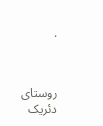.



روستای دئریک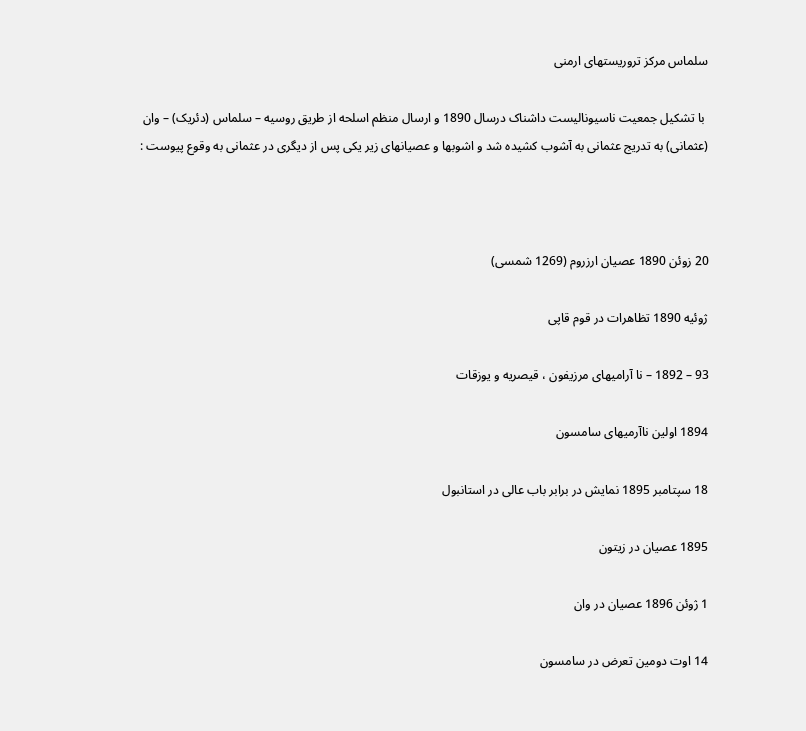سلماس مرکز تروریستهای ارمنی

 با تشکیل جمعیت ناسیونالیست داشناک درسال 1890 و ارسال منظم اسلحه از طریق روسیه – سلماس (دئریک) – وان (عثمانی) به تدریج عثمانی به آشوب کشیده شد و اشوبها و عصیانهای زیر یکی پس از دیگری در عثمانی به وقوع پیوست :



20 زوئن 1890 عصیان ارزروم (1269 شمسی)

ژوئیه 1890 تظاهرات در قوم قاپی

93 – 1892 – نا آرامیهای مرزیفون ، قیصریه و یوزقات

1894 اولین ناآرمیهای سامسون

18 سپتامبر 1895 نمایش در برابر باب عالی در استانبول

1895 عصیان در زیتون

1 ژوئن 1896 عصیان در وان

14 اوت دومین تعرض در سامسون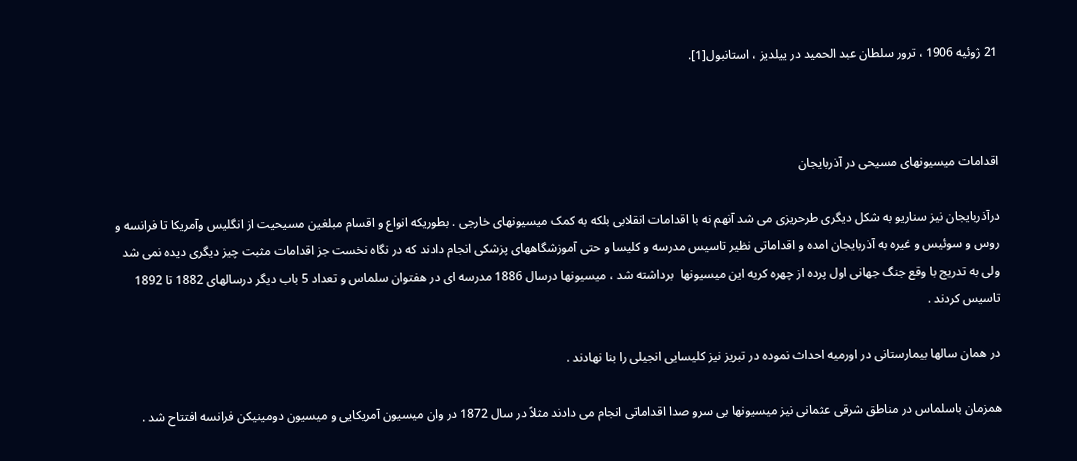21 ژوئیه 1906 ، ترور سلطان عبد الحمید در ییلدیز ، استانبول[1].



اقدامات میسیونهای مسیحی در آذربایجان

درآذربایجان نیز سناریو به شکل دیگری طرحریزی می شد آنهم نه با اقدامات انقلابی بلکه به کمک میسیونهای خارجی . بطوریکه انواع و اقسام مبلغین مسیحیت از انگلیس وآمریکا تا فرانسه و روس و سوئیس و غیره به آذربایجان امده و اقداماتی نظیر تاسیس مدرسه و کلیسا و حتی آموزشگاههای پزشکی انجام دادند که در نگاه نخست جز اقدامات مثبت چیز دیگری دیده نمی شد ولی به تدریج با وقع جنگ جهانی اول پرده از چهره کریه این میسیونها  برداشته شد ، میسیونها درسال 1886 مدرسه ای در هفتوان سلماس و تعداد 5 باب دیگر درسالهای 1882 تا 1892 تاسیس کردند .

در همان سالها بیمارستانی در اورمیه احداث نموده در تبریز نیز کلیسایی انجیلی را بنا نهادند .

همزمان باسلماس در مناطق شرقی عثمانی نیز میسیونها بی سرو صدا اقداماتی انجام می دادند مثلاً در سال 1872 در وان میسیون آمریکایی و میسیون دومینیکن فرانسه افتتاح شد .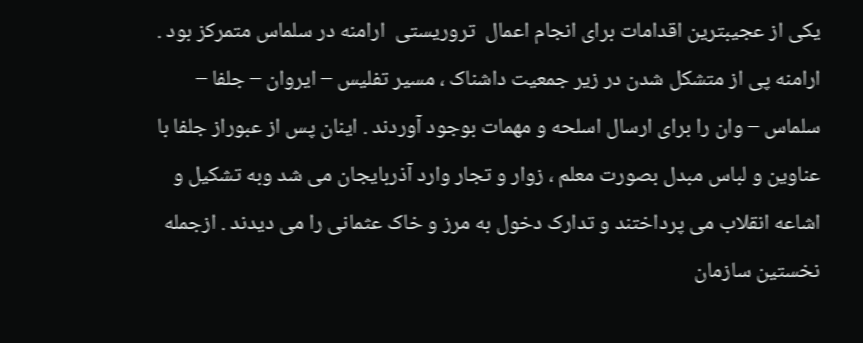یکی از عجیبترین اقدامات برای انجام اعمال  تروریستی  ارامنه در سلماس متمرکز بود . ارامنه پی از متشکل شدن در زیر جمعیت داشناک ، مسیر تفلیس – ایروان – جلفا – سلماس – وان را برای ارسال اسلحه و مهمات بوجود آوردند . اینان پس از عبوراز جلفا با عناوین و لباس مبدل بصورت معلم ، زوار و تجار وارد آذربایجان می شد وبه تشکیل و اشاعه انقلاب می پرداختند و تدارک دخول به مرز و خاک عثمانی را می دیدند . ازجمله نخستین سازمان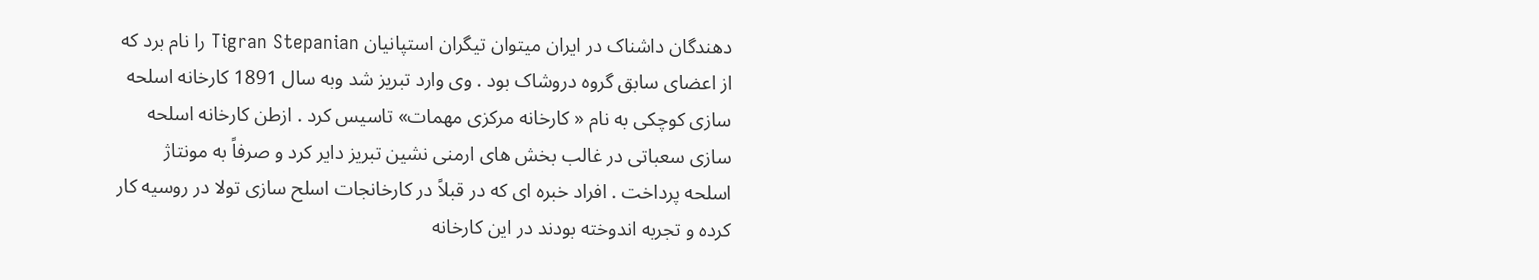دهندگان داشناک در ایران میتوان تیگران استپانیان Tigran Stepanian را نام برد که از اعضای سابق گروه دروشاک بود . وی وارد تبریز شد وبه سال 1891 کارخانه اسلحه سازی کوچکی به نام « کارخانه مرکزی مهمات» تاسیس کرد . ازطن کارخانه اسلحه سازی سعباتی در غالب بخش های ارمنی نشین تبریز دایر کرد و صرفاً به مونتاژ اسلحه پرداخت . افراد خبره ای که در قبلاً در کارخانجات اسلح سازی تولا در روسیه کار کرده و تجربه اندوخته بودند در این کارخانه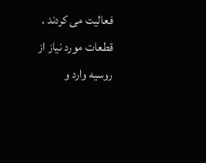فعالیت می کردند . قطعات مورد نیاز از روسیه وارد و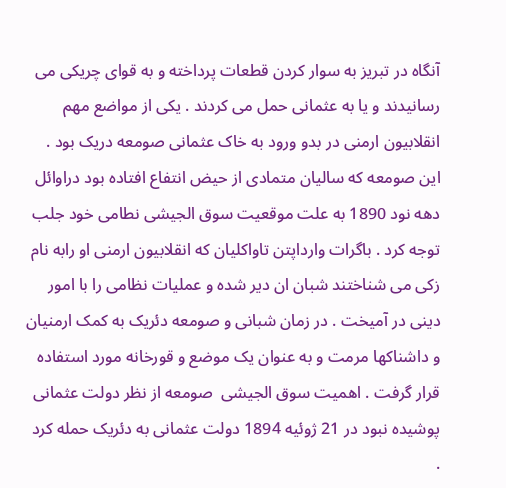آنگاه در تبریز به سوار کردن قطعات پرداخته و به قوای چریکی می رسانیدند و یا به عثمانی حمل می کردند . یکی از مواضع مهم انقلابیون ارمنی در بدو ورود به خاک عثمانی صومعه دریک بود . این صومعه که سالیان متمادی از حیض انتفاع افتاده بود دراوائل دهه نود 1890 به علت موقعیت سوق الجیشی نطامی خود جلب توجه کرد . باگرات وارداپتن تاواکلیان که انقلابیون ارمنی او رابه نام زکی می شناختند شبان ان دیر شده و عملیات نظامی را با امور دینی در آمیخت . در زمان شبانی و صومعه دئریک به کمک ارمنیان  و داشناکها مرمت و به عنوان یک موضع و قورخانه مورد استفاده قرار گرفت . اهمیت سوق الجیشی  صومعه از نظر دولت عثمانی پوشیده نبود در 21 ژوئیه 1894 دولت عثمانی به دئریک حمله کرد .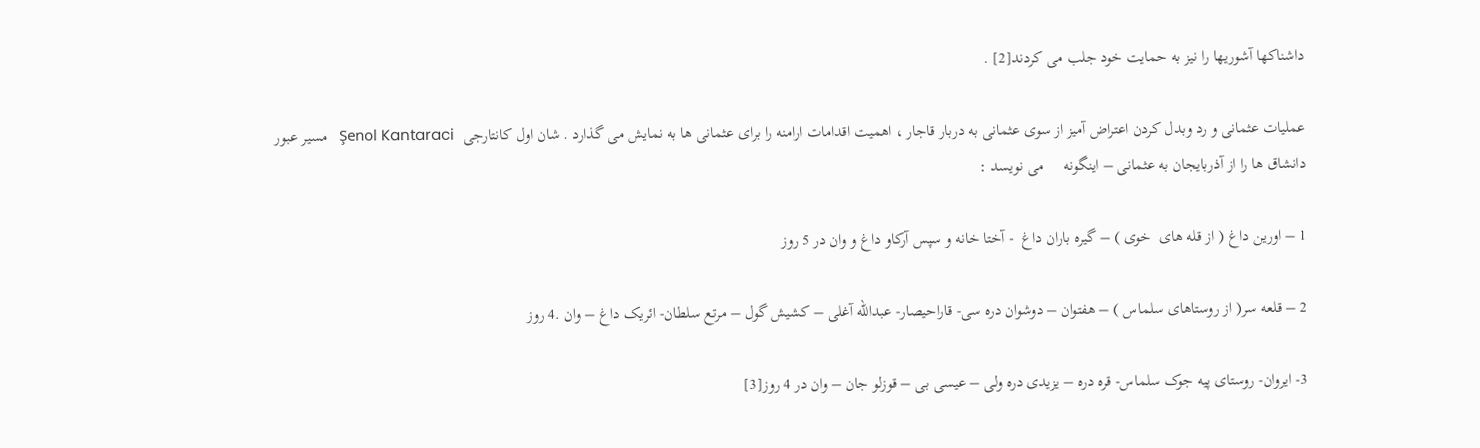داشناکها آشوریها را نیز به حمایت خود جلب می کردند[2] .

عملیات عثمانی و رد وبدل کردن اعتراض آمیز از سوی عثمانی به دربار قاجار ، اهمیت اقدامات ارامنه را برای عثمانی ها به نمایش می گذارد . شان اول کانتارجی  Şenol Kantaraci   مسیر عبور دانشاق ها را از آذربایجان به عثمانی – اینگونه     می نویسد :

1 – اورین داغ ( از قله های  خوی ) – گیره باران داغ  - آختا خانه و سپس آرکاو داغ و وان در 5 روز

2 – قلعه سر( از روستاهای سلماس ) – هفتوان – دوشوان دره سی- قاراحیصار- عبدالله آغلی – کشیش گول – مرتع سلطان- ائریک داغ – وان .4 روز

3- ایروان- روستای پیه جوک سلماس- قره دره – یزیدی دره ولی – عیسی بی – قوزلو جان – وان در 4 روز[3]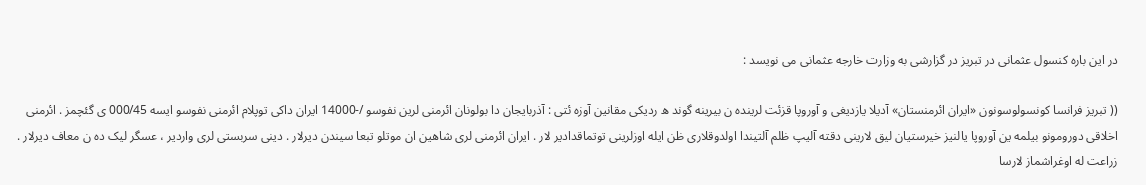در این باره کنسول عثمانی در تبریز در گزارشی به وزارت خارجه عثمانی می نویسد :

(( تبریز فرانسا کونسولوسونون «ایران ائرمنستان» آدیلا یازدیغی و آوروپا قزئت لرینده ن بیرینه گوند ه ردیکی مقانین آوزه ئتی : آذربایجان دا بولونان ائرمنی لرین نفوسو /-14000 ایران داکی توپلام ائرمنی نفوسو ایسه 000/45 ی گئچمز . ائرمنی اخلاقی دورومونو بیلمه ین آوروپا یالنیز خیرستیان لیق لارینی دقته آلیپ ظلم آلتیندا اولدوقلاری ظن ایله اوزلرینی توتماقدادیر لار . ایران ائرمنی لری شاهین ان موتلو تبعا سیندن دیرلار . دینی سربستی لری واردیر ، عسگر لیک ده ن معاف دیرلار . زراعت له اوغراشماز لارسا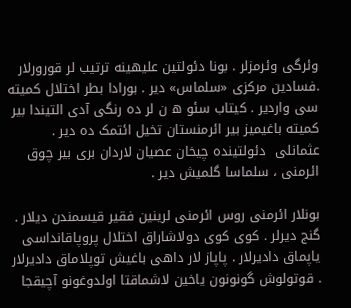وئرگی وئرمزلر . بونا دئولتین علیهینه ترتیب لر قورورلار .فسادین مرکزی «سلماس» دیر . بورادا بطر اختلال کمیته سی واردیر . کیتاب سئو ه ن لر ده رنگی آدی التیندا بیر کمیته باغیمیز بیر ائرمنستان تخیل ائتمک ده دیر . عثمانلی  دئولتینده چیخان عصیان لاردان بری بیر چوق ائرمنی ، سلماسا گلمیش دیر .

بونلار ائرمنی روس ائرمنی لرینین فقیر قیسمندن دیلار . گنج دیرلر . کوی کوی دولاشاراق اختلال پروپاقانداسی یاپماق دادیرلار . پاپاز لار داهی باغیش توپلاماق دادیرلار . قوتولوش گونونون یاخین لاشماقتا اولدوغونو آچیقجا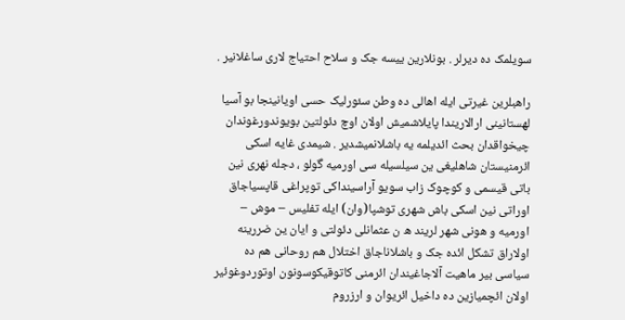سویلمک ده دیرلر . بونلارین ییسه جک و سلاح احتیاج لاری ساغلانیر .

راهبلرین غیرتی ایله اهالی ده وطن سئورلیک حسی اویانینجا بو آسیا لهستانینی ارالاریندا پایلاشمیش اولان اوچ دئولتین بویوندورغوندان چیخواقدان بحث ائدیلمه یه باشلانمیشدیر . شیمدی غایه اسکی ائرمنیستان شاهلیغی ین سیلسیله سی اورمیه گولو ، دجله نهری نین باتی قیسمی و کوچوک زاب سویو آراسینداکی توپراغی قاپسیاجاق اوراتی نین اسکی باش شهری توشپا(وان) ایله تفلیس – موش – اورمیه و هونی شهر لریند ه ن عثمانلی دئولتی و ایان ین ضررینه اولاراق تشکل ائده جک و باشلاناجاق اختلال هم روحانی هم ده سیاسی بیر ماهیت آلاجاغیندان ائرمنی کاتوقیکوسونون اوتوردوغوئیر اولان ائچمیازین ده داخیل ائریوان و ارزروم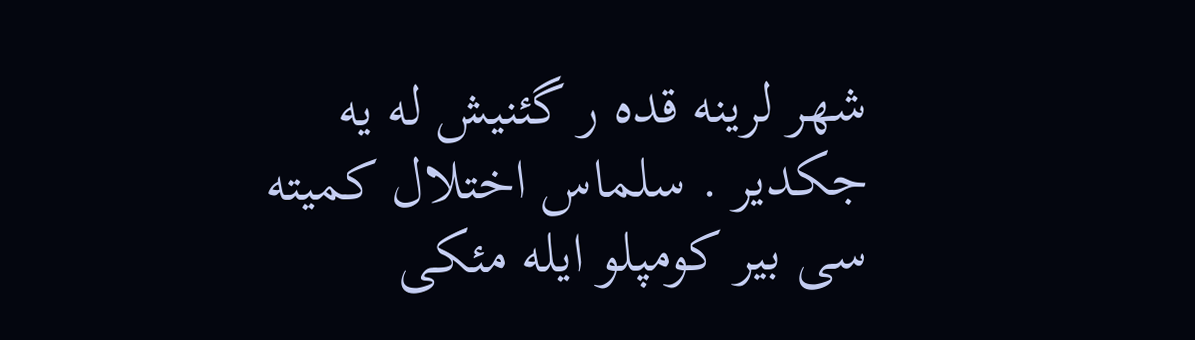شهر لرینه قده ر گئنیش له یه جکدیر . سلماس اختلال کمیته سی بیر کومپلو ایله مئکی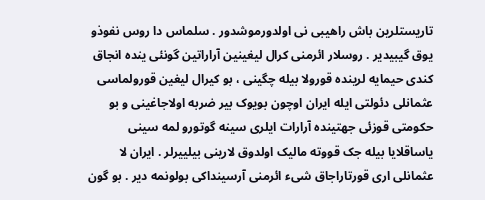تاریستلرین باش راهیبی نی اولدورموشدور . سلماس دا روس نفوذو یوق گیبیدیر . روسلار ائرمنی کرال لیغینین آراراتین گونئی ینده انجاق کندی حیمایه لرینده قورولا بیله چگینی ، بو کیرال لیغین قورولماسی عثمانلی دئولتی ایله ایران اوچون بویوک بیر ضربه اولاجاغینی و بو حکومتی قوزئی جهتینده آرارات ایلری سینه گوتورو لمه سینی یاساقلایا بیله جک قووته مالیک اولدوق لارینی بیلییرلر . ایران لا عثمانلی اری قورتاراجاق شیء ائرمنی آرسینداکی بولونمه دیر . بو گون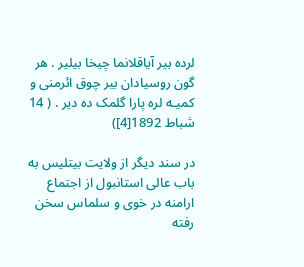لرده بیر آیاقلانما چیخا بیلیر . هر گون روسیادان بیر چوق ائرمنی و کمیـه لره پارا گلمک ده دیر . ( 14 شباط 1892[4])

در سند دیگر از ولایت بیتلیس به باب عالی استانبول از اجتماع ارامنه در خوی و سلماس سخن رفته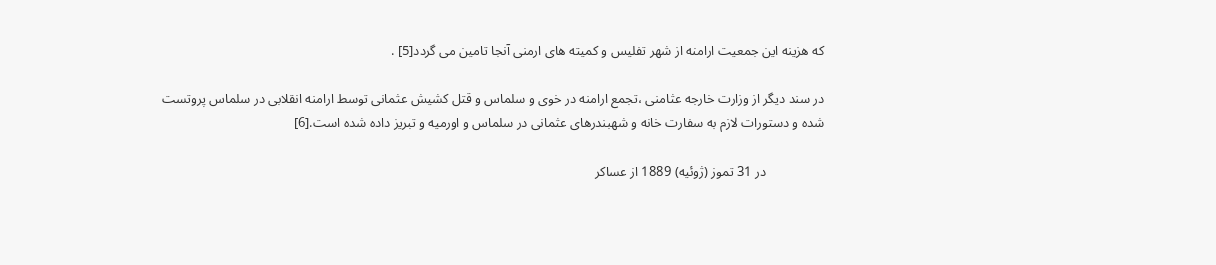که هزینه این جمعیت ارامنه از شهر تفلیس و کمیته های ارمنی آنجا تامین می گردد[5] .

در سند دیگر از وزارت خارجه عثامنی ،تجمع ارامنه در خوی و سلماس و قتل کشیش عثمانی توسط ارامنه انقلابی در سلماس پروتست شده و دستورات لازم به سفارت خانه و شهبندرهای عثمانی در سلماس و اورمیه و تبریز داده شده است.[6]

                 در 31 تموز (ژوئیه) 1889 از عساکر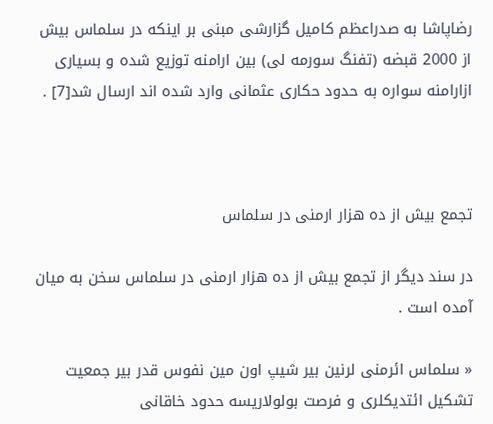رضاپاشا به صدراعظم کامیل گزارشی مبنی بر اینکه در سلماس بیش از 2000 قبضه (تفنگ سورمه لی) بین ارامنه توزیع شده و بسیاری ازارامنه سواره به حدود حکاری عثمانی وارد شده اند ارسال شد[7] .



تجمع بیش از ده هزار ارمنی در سلماس

در سند دیگر از تجمع بیش از ده هزار ارمنی در سلماس سخن به میان آمده است .

« سلماس ائرمنی لرنین بیر شیپ اون مین نفوس قدر بیر جمعیت تشکیل ائتدیکلری و فرصت بولولاریسه حدود خاقانی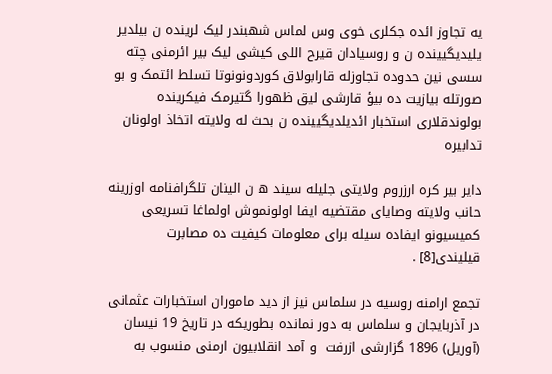یه تجاوز ائده جکلری خوی وس لماس شهبندر لیک لرینده ن بیلدیر یلیدیگیینده ن و روسیادان قیرح اللی کیشی لیک بیر ائرمنی چته سسی نین حدوده تجاوزله قارابولاق کوردونونوتا تسلط ائتمک و بو صورتله بیازیت ده بیؤ قارشی لیق ظهورا گتیرمک فیکرینده بولوندقلاری استخبار ائدیلدیگیینده ن بحث له ولایته اتخاذ اولونان تدابیره

دایر بیر کره ارزروم ولایتی جلیله سیند ه ن الینان تلگرافنامه اوزرینه حانب ولایته وصایای مقتضیه ایفا اولونموش اولماغا تسریعی کمیسیونو ایفاده سیله برای معلومات کیفیت ده مصابرت قیلیندی[8] .

تجمع ارامنه روسیه در سلماس نیز از دید ماموران استخبارات عثمانی در آذربایجان و سلماس به دور نمانده بطوریکه در تاریخ 19 نیسان (آوریل) 1896 گزارشی ازرفت  و آمد انقلابیون ارمنی منسوب به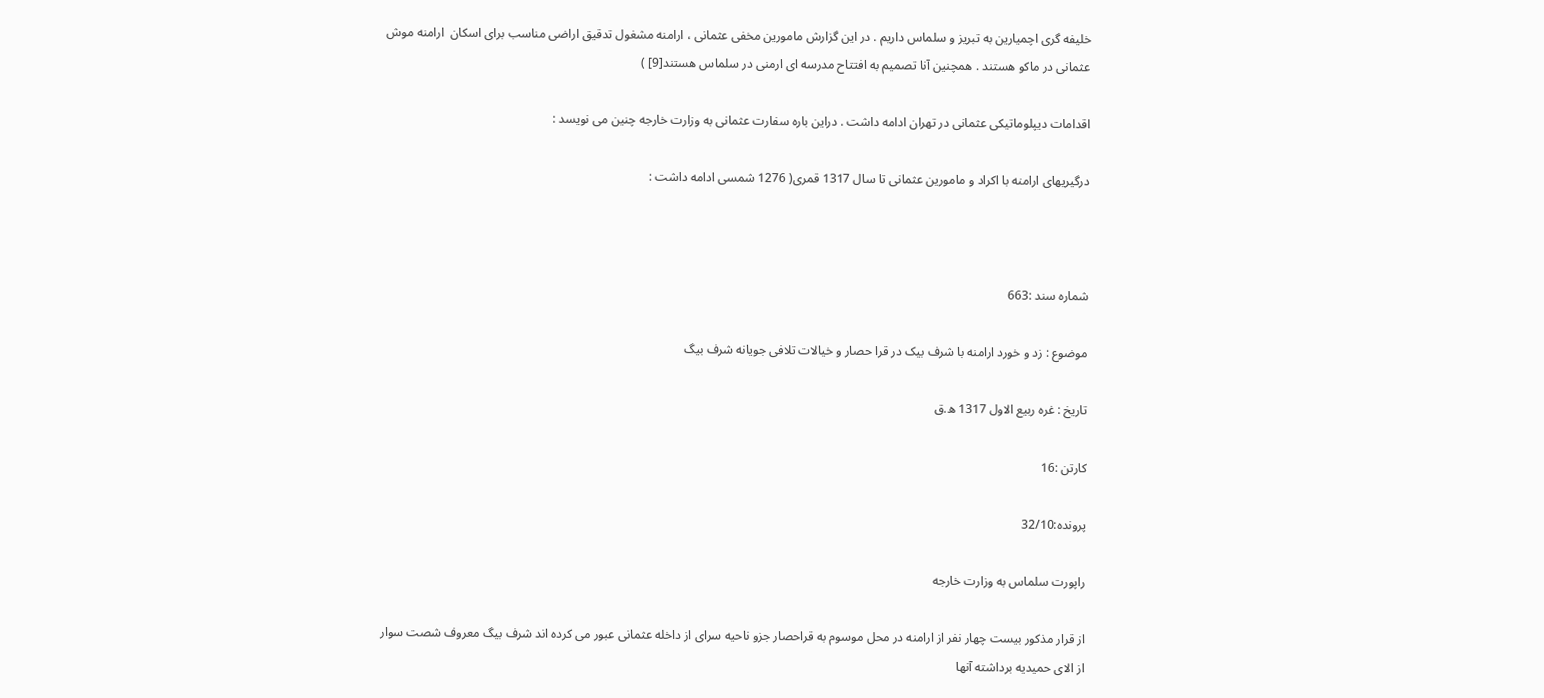خلیفه گری اچمیارین به تبریز و سلماس داریم . در این گزارش مامورین مخفی عثمانی ، ارامنه مشغول تدقیق اراضی مناسب برای اسکان  ارامنه موش عثمانی در ماکو هستند . همچنین آنا تصمیم به افتتاح مدرسه ای ارمنی در سلماس هستند[9] )

اقدامات دیپلوماتیکی عثمانی در تهران ادامه داشت . دراین باره سفارت عثمانی به وزارت خارجه چنین می نویسد :

درگیریهای ارامنه با اکراد و مامورین عثمانی تا سال 1317 قمری( 1276 شمسی ادامه داشت :



شماره سند :663

موضوع : زد و خورد ارامنه با شرف بیک در قرا حصار و خیالات تلافی جویانه شرف بیگ

تاریخ : غره ربیع الاول 1317 ه.ق

کارتن :16

پرونده:32/10

راپورت سلماس به وزارت خارجه

از قرار مذکور بیست چهار نفر از ارامنه در محل موسوم به قراحصار جزو ناحیه سرای از داخله عثمانی عبور می کرده اند شرف بیگ معروف شصت سوار از الای حمیدیه برداشته آنها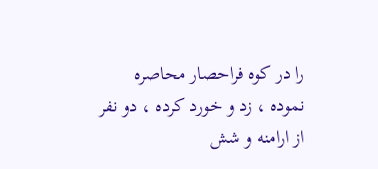را در کوه فراحصار محاصره نموده ، زد و خورد کرده ، دو نفر از ارامنه و شش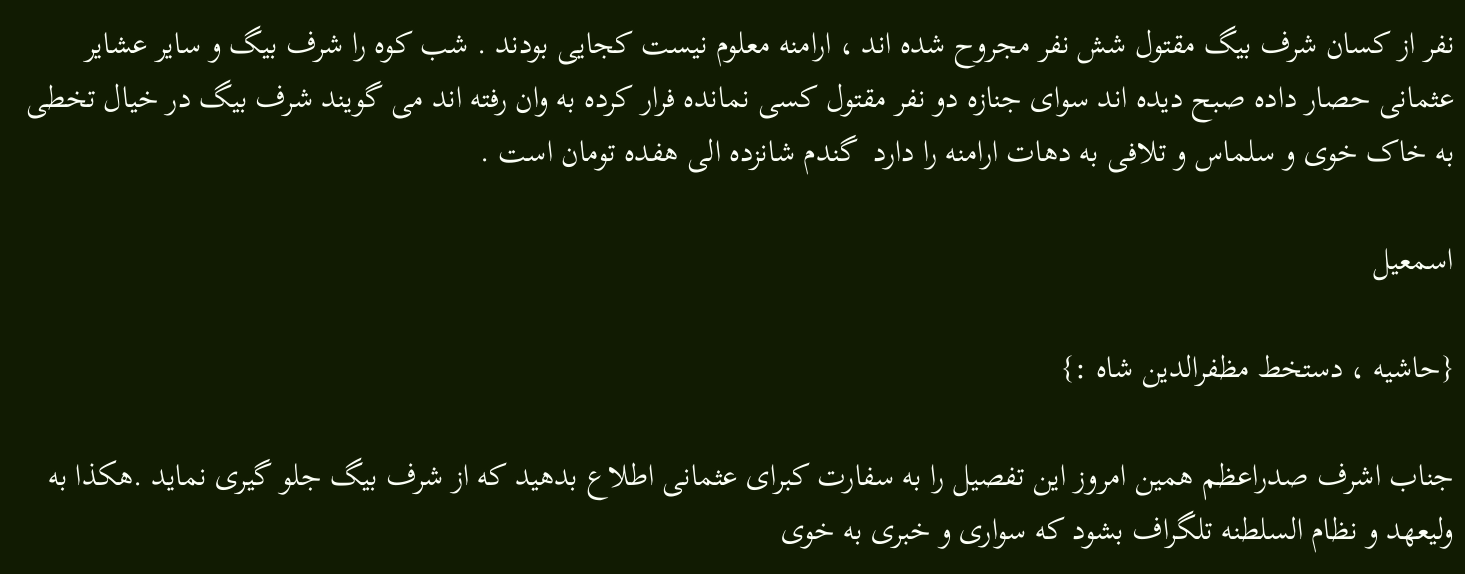نفر از کسان شرف بیگ مقتول شش نفر مجروح شده اند ، ارامنه معلوم نیست کجایی بودند . شب کوه را شرف بیگ و سایر عشایر عثمانی حصار داده صبح دیده اند سوای جنازه دو نفر مقتول کسی نمانده فرار کرده به وان رفته اند می گویند شرف بیگ در خیال تخطی به خاک خوی و سلماس و تلافی به دهات ارامنه را دارد  گندم شانزده الی هفده تومان است .

اسمعیل

{حاشیه ، دستخط مظفرالدین شاه :}

جناب اشرف صدراعظم همین امروز این تفصیل را به سفارت کبرای عثمانی اطلاع بدهید که از شرف بیگ جلو گیری نماید .هکذا به ولیعهد و نظام السلطنه تلگراف بشود که سواری و خبری به خوی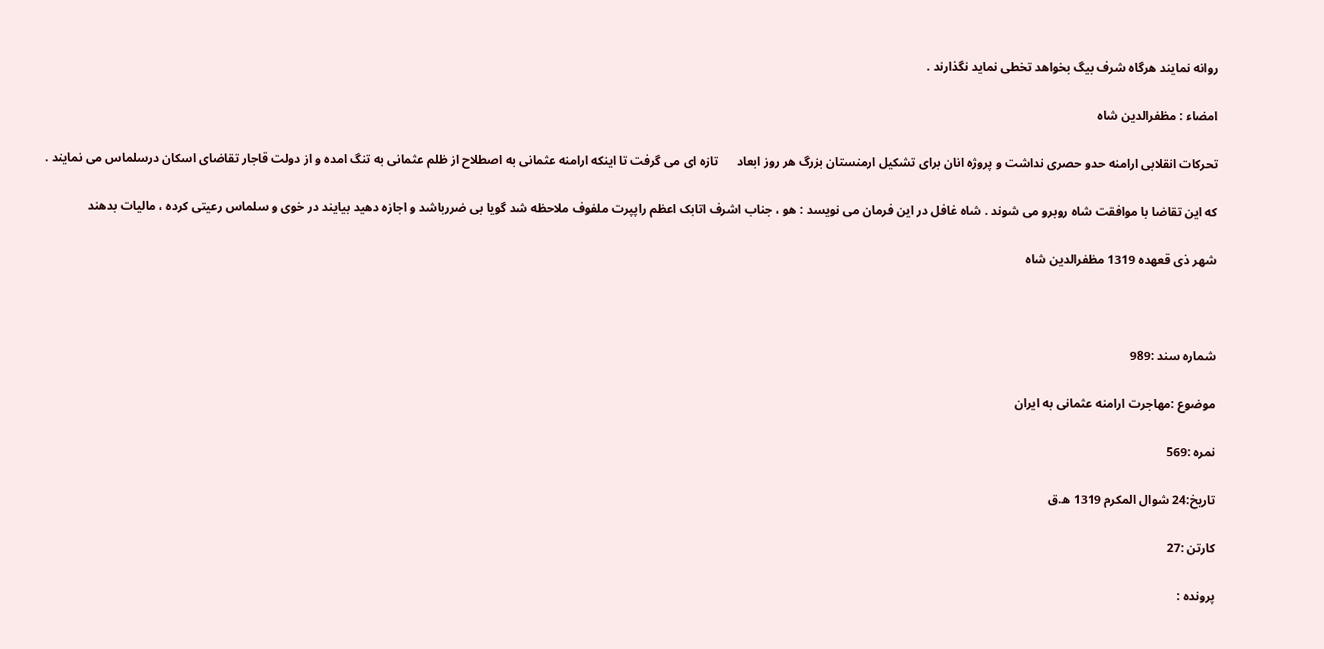روانه نمایند هرگاه شرف بیگ بخواهد تخطی نماید نگذارند .

امضاء : مظفرالدین شاه

تحرکات انقلابی ارامنه حدو حصری نداشت و پروژه انان برای تشکیل ارمنستان بزرگ هر روز ابعاد      تازه ای می گرفت تا اینکه ارامنه عثمانی به اصطلاح از ظلم عثمانی به تنگ امده و از دولت قاجار تقاضای اسکان درسلماس می نمایند .

که این تقاضا با موافقت شاه روبرو می شوند . شاه غافل در این فرمان می نویسد : هو ، جناب اشرف اتابک اعظم راپپرت ملفوف ملاحظه شد گویا بی ضررباشد و اجازه دهید بیایند در خوی و سلماس رعیتی کرده ، مالیات بدهند

شهر ذی قعهده 1319 مظفرالدین شاه



شماره سند :989

موضوع :مهاجرت ارامنه عثمانی به ایران

نمره :569

تاریخ:24 شوال المکرم 1319 ه.ق

کارتن :27

پرونده :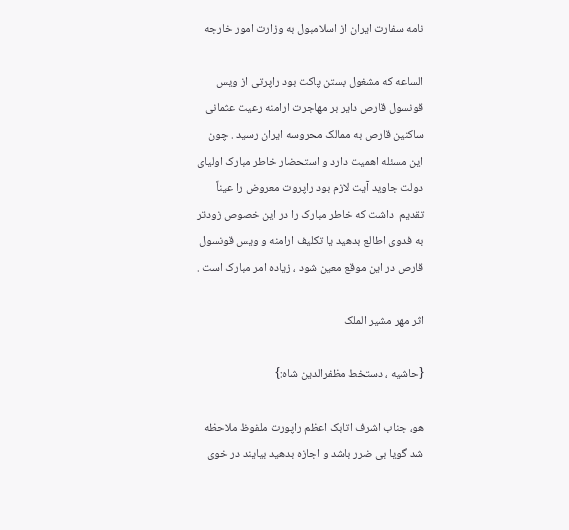نامه سفارت ایران از اسلامبول به وزارت امور خارجه

الساعه که مشغول بستن پاکت بود راپرتی از ویس قونسول قارص دایر بر مهاجرت ارامنه رعیت عثمانی ساکنین قارص به ممالک محروسه ایران رسید . چون این مسئله اهمیت دارد و استحضار خاطر مبارک اولیای دولت جاوید آیت لازم بود راپروت معروض را عیناً تقدیم  داشت که خاطر مبارک را در این خصوص زودتر به فدوی اطالع بدهید یا تکلیف ارامنه و ویس قونسول قارص در این موقع معین شود ، زیاده امر مبارک است .

اثر مهر مشیر الملک

{حاشیه ، دستخط مظفرالدین شاه:}

هو، جناب اشرف اتابک اعظم راپورت ملفوظ ملاحظه شد گویا بی ضرر باشد و اجازه بدهید بیایند در خوی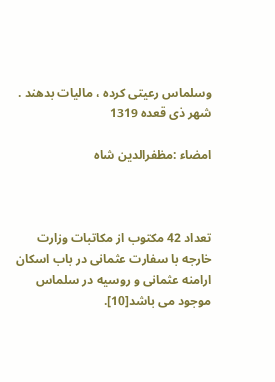وسلماس رعیتی کرده ، مالیات بدهند . شهر ذی قعده 1319

امضاء :مظفرالدین شاه



تعداد 42 مکتوب از مکاتبات وزارت خارجه با سفارت عثمانی در باب اسکان ارامنه عثمانی و روسیه در سلماس موجود می باشد[10].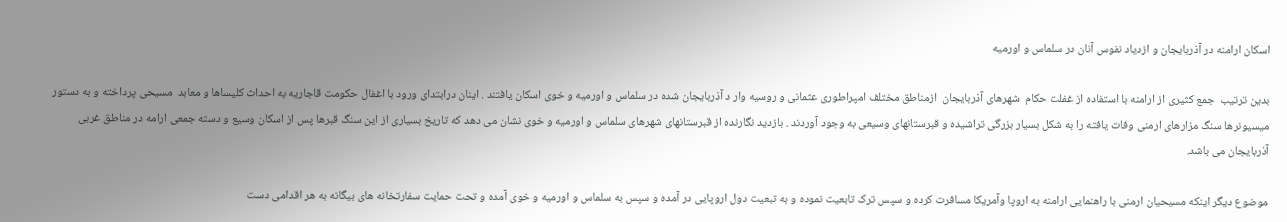اسکان ارامنه در آذربایجان و ازدیاد نفوس آنان در سلماس و اورمیه

بدین ترتیب  جمع کثیری از ارامنه با استفاده از غفلت حکام  شهرهای آذربایجان  ازمناطق مختلف امپراطوری عثمانی و روسیه وار د آذربایجان شده در سلماس و اورمیه و خوی اسکان یافتند . اینان درابتدای ورود با اغفال حکومت قاجاریه به احداث کلیساها و معابد  مسیحی پرداخته و به دستور میسیونرها سنگ مزارهای ارمنی وفات یافته را به شکل بسیار بزرگی تراشیده و قبرستانهای وسیعی به وجود آوردند . بازدید نگارنده از قبرستانهای شهرهای سلماس و اورمیه و خوی نشان می دهد که تاریخ بسیاری از این سنگ قبرها پس از اسکان وسیع و دسته جمعی ارامه در مناطق غربی آذربایجان می باشد.

موضوع دیگر اینکه مسیحیان ارمنی با راهنمایی ارامنه به اروپا وآمریکا مسافرت کرده و سپس ترک تابعیت نموده و به تبعیت دول اروپایی در آمده و سپس به سلماس و اورمیه و خوی آمده و تحت حمایت سفارتخانه های بیگانه به هر اقدامی دست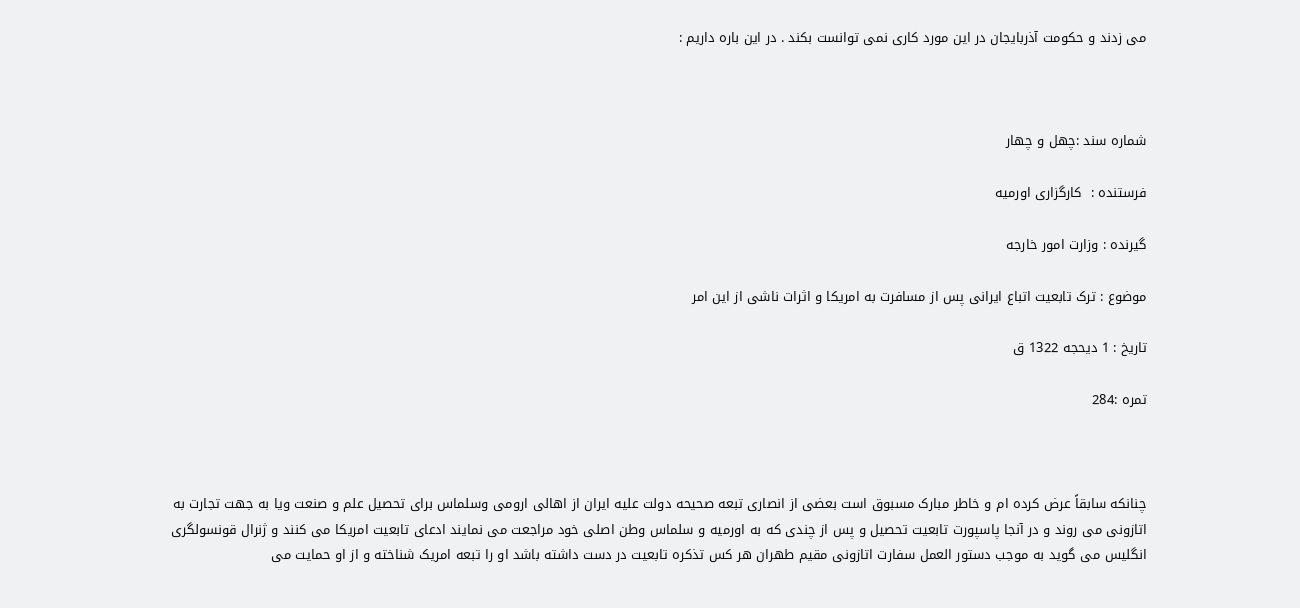می زدند و حکومت آذربایجان در این مورد کاری نمی توانست بکند . در این باره داریم :



شماره سند :چهل و چهار

فرستنده :  کارگزاری اورمیه

گیرنده : وزارت امور خارجه

موضوع : ترک تابعیت اتباع ایرانی پس از مسافرت به امریکا و اثرات ناشی از این امر

تاریخ : 1 دیحجه 1322 ق

تمره :284



چنانکه سابقاً عرض کرده ام و خاطر مبارک مسبوق است بعضی از انصاری تبعه صحیحه دولت علیه ایران از اهالی ارومی وسلماس برای تحصیل علم و صنعت ویا به جهت تجارت به اتازونی می روند و در آنجا پاسپورت تابعیت تحصیل و پس از چندی که به اورمیه و سلماس وطن اصلی خود مراجعت می نمایند ادعای تابعیت امریکا می کنند و ژنرال قونسولگری انگلیس می گوید به موجب دستور العمل سفارت اتازونی مقیم طهران هر کس تذکره تابعیت در دست داشته باشد او را تبعه امریک شناخته و از او حمایت می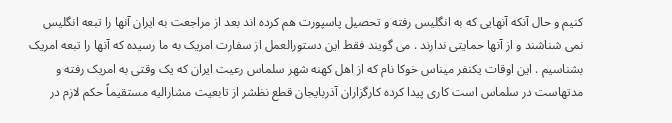کنیم و حال آنکه آنهایی که به انگلیس رفته و تحصیل پاسپورت هم کرده اند بعد از مراجعت به ایران آنها را تبعه انگلیس نمی شناشند و از آنها حمایتی ندارند . می گویند فقط این دستورالعمل از سفارت امریک به ما رسیده که آنها را تبعه امریک بشناسیم . این اوقات یکنفر میناس خوکا نام که از اهل کهنه شهر سلماس رعیت ایران که یک وقتی به امریک رفته و مدتهاست در سلماس است کاری پیدا کرده کارگزاران آذربایجان قطع نظشر از تابعیت مشارالیه مستقیماً حکم لازم در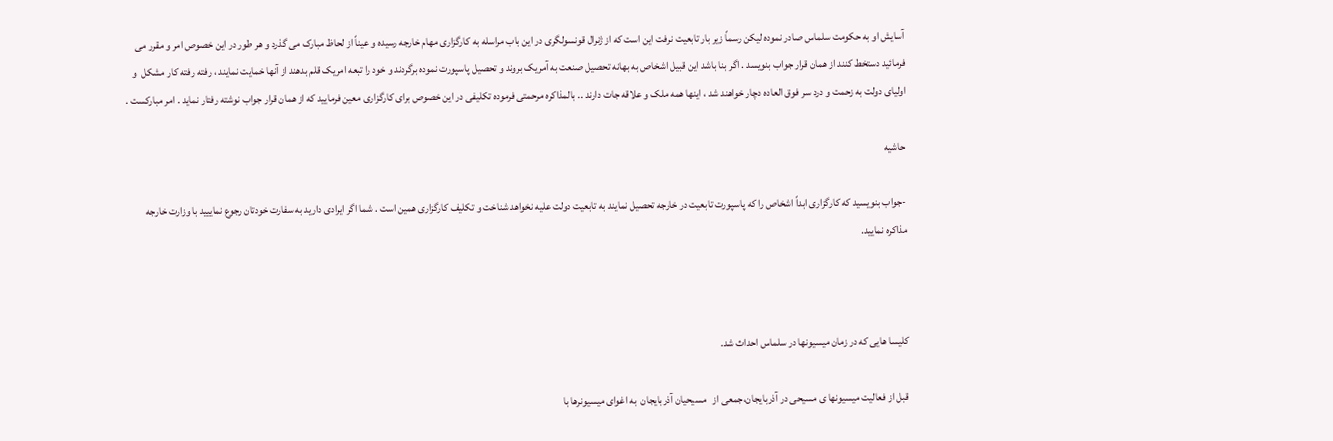آسایش او به حکومت سلماس صادر نموده لیکن رسماً زیر بار تابعیت نرفت این است که از ژنرال قونسولگری در این باب مراسله به کارگزاری مهام خارجه رسیده و عیناً از لحاظ مبارک می گذرد و هر طور در این خصوص امر و مقرر می فرمائید دستخط کنند از همان قرار جواب بنویسد . اگر بنا باشد این قبیل اشخاص به بهانه تحصیل صنعت به آمریک بروند و تحصیل پاسپورت نموده برگردند و خود را تبعه امریک قلم بدهند از آنها خمایت نمایند ، رفته رفته کار مشکل  و اولیای دولت به زحمت و درد سر فوق العاده دچار خواهند شد ، اینها همه ملک و علاقه جات دارند .. بالمذاکره مرحمتی فرموده تکلیفی در این خصوص برای کارگزاری معین فرمایید که از همان قرار جواب نوشته رفتار نماید . امر مبارکست .

حاشیه

-جواب بنویسید که کارگزاری ابداً اشخاص را که پاسپورت تابعیت در خارجه تحصیل نمایند به تابعیت دولت علیه نخواهد شناخت و تکلیف کارگزاری همین است . شما اگر ایرادی دارید به سفارت خودتان رجوع نماییید با وزارت خارجه مذاکره نمایید.



کلیسا هایی که در زمان میسیونها در سلماس احداث شد.

قبل از فعالیت میسیونها ی مسیحی در آذربایجان،جمعی از   مسیحیان آذربایجان  به اغوای میسیونرها با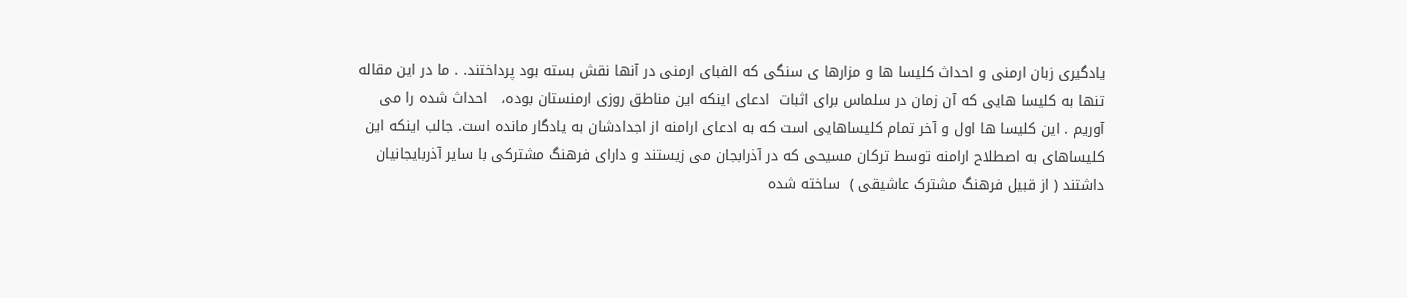یادگیری زبان ارمنی و احداث کلیسا ها و مزارها ی سنگی که الفبای ارمنی در آنها نقش بسته بود پرداختند. . ما در این مقاله تنها به کلیسا هایی که آن زمان در سلماس برای اثبات  ادعای اینکه این مناطق روزی ارمنستان بوده،   احداث شده را می آوریم . این کلیسا ها اول و آخر تمام کلیساهایی است که به ادعای ارامنه از اجدادشان به یادگار مانده است. جالب اینکه این کلیساهای به اصطلاح ارامنه توسط ترکان مسیحی که در آذرابجان می زیستند و دارای فرهنگ مشترکی با سایر آذربایجانیان داشتند ( از قبیل فرهنگ مشترک عاشیقی )  ساخته شده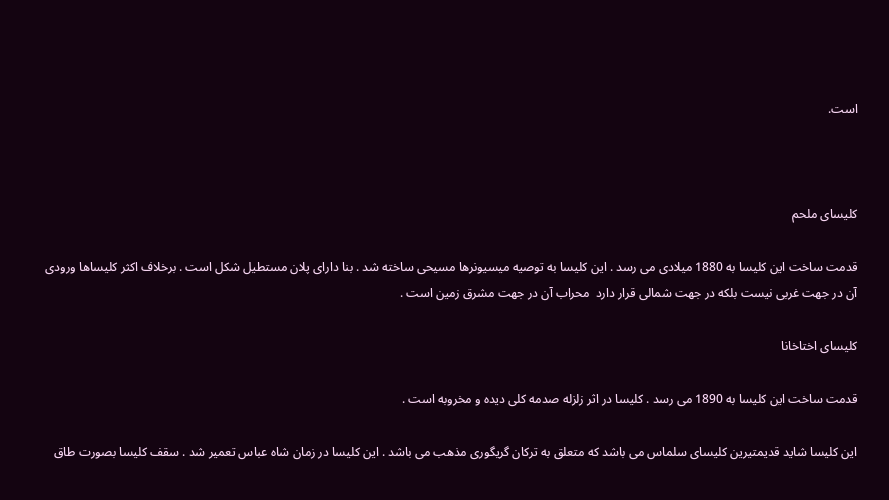است.



کلیسای ملحم

قدمت ساخت این کلیسا به 1880 میلادی می رسد . این کلیسا به توصیه میسیونرها مسیحی ساخته شد . بنا دارای پلان مستطیل شکل است . برخلاف اکثر کلیساها ورودی آن در جهت غربی نیست بلکه در جهت شمالی قرار دارد  محراب آن در جهت مشرق زمین است .

کلیسای اختاخانا

قدمت ساخت این کلیسا به 1890 می رسد . کلیسا در اثر زلزله صدمه کلی دیده و مخروبه است .

این کلیسا شاید قدیمتیرین کلیسای سلماس می باشد که متعلق به ترکان گریگوری مذهب می باشد . این کلیسا در زمان شاه عباس تعمیر شد . سقف کلیسا بصورت طاق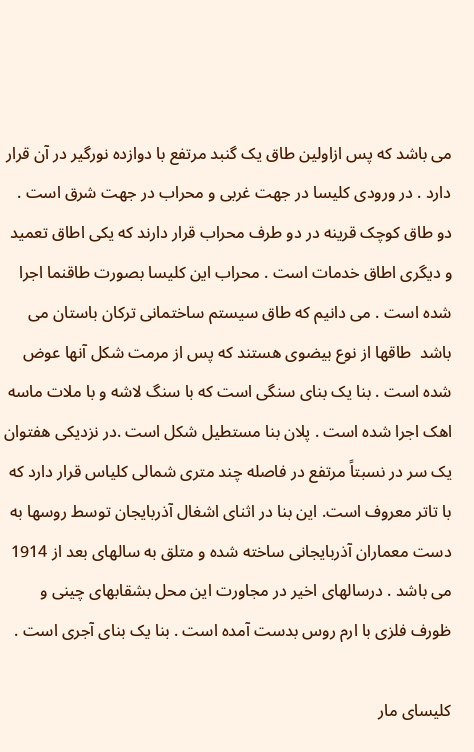می باشد که پس ازاولین طاق یک گنبد مرتفع با دوازده نورگیر در آن قرار دارد . در ورودی کلیسا در جهت غربی و محراب در جهت شرق است . دو طاق کوچک قرینه در دو طرف محراب قرار دارند که یکی اطاق تعمید و دیگری اطاق خدمات است . محراب این کلیسا بصورت طاقنما اجرا شده است . می دانیم که طاق سیستم ساختمانی ترکان باستان می باشد  طاقها از نوع بیضوی هستند که پس از مرمت شکل آنها عوض شده است . بنا یک بنای سنگی است که با سنگ لاشه و با ملات ماسه اهک اجرا شده است . پلان بنا مستطیل شکل است .در نزدیکی هفتوان یک سر در نسبتاً مرتفع در فاصله چند متری شمالی کلیاس قرار دارد که با تاتر معروف است. این بنا در اثنای اشغال آذربایجان توسط روسها به دست معماران آذربایجانی ساخته شده و متلق به سالهای بعد از 1914 می باشد . درسالهای اخیر در مجاورت این محل بشقابهای چینی و ظورف فلزی با ارم روس بدست آمده است . بنا یک بنای آجری است .

کلیسای مار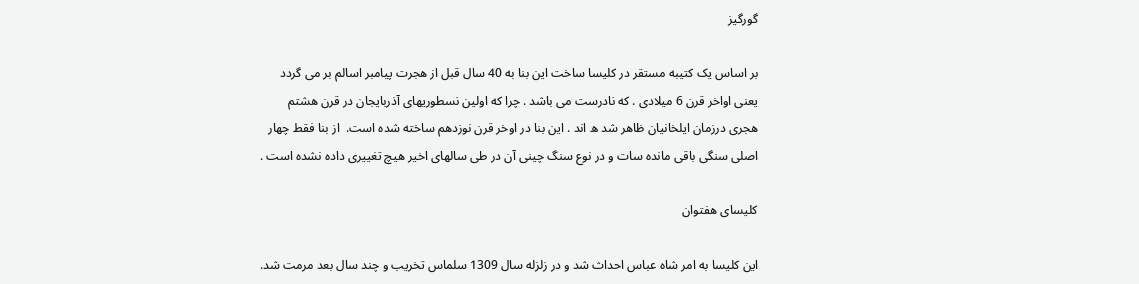گورگیز

بر اساس یک کتیبه مستقر در کلیسا ساخت این بنا به 40 سال قبل از هجرت پیامبر اسالم بر می گردد یعنی اواخر قرن 6 میلادی . که نادرست می باشد . چرا که اولین نسطوریهای آذربایجان در قرن هشتم هجری درزمان ایلخانیان ظاهر شد ه اند . این بنا در اوخر قرن نوزدهم ساخته شده است.  از بنا فقط چهار اصلی سنگی باقی مانده سات و در نوع سنگ چینی آن در طی سالهای اخیر هیچ تغییری داده نشده است .

کلیسای هفتوان

این کلیسا به امر شاه عباس احداث شد و در زلزله سال 1309 سلماس تخریب و چند سال بعد مرمت شد.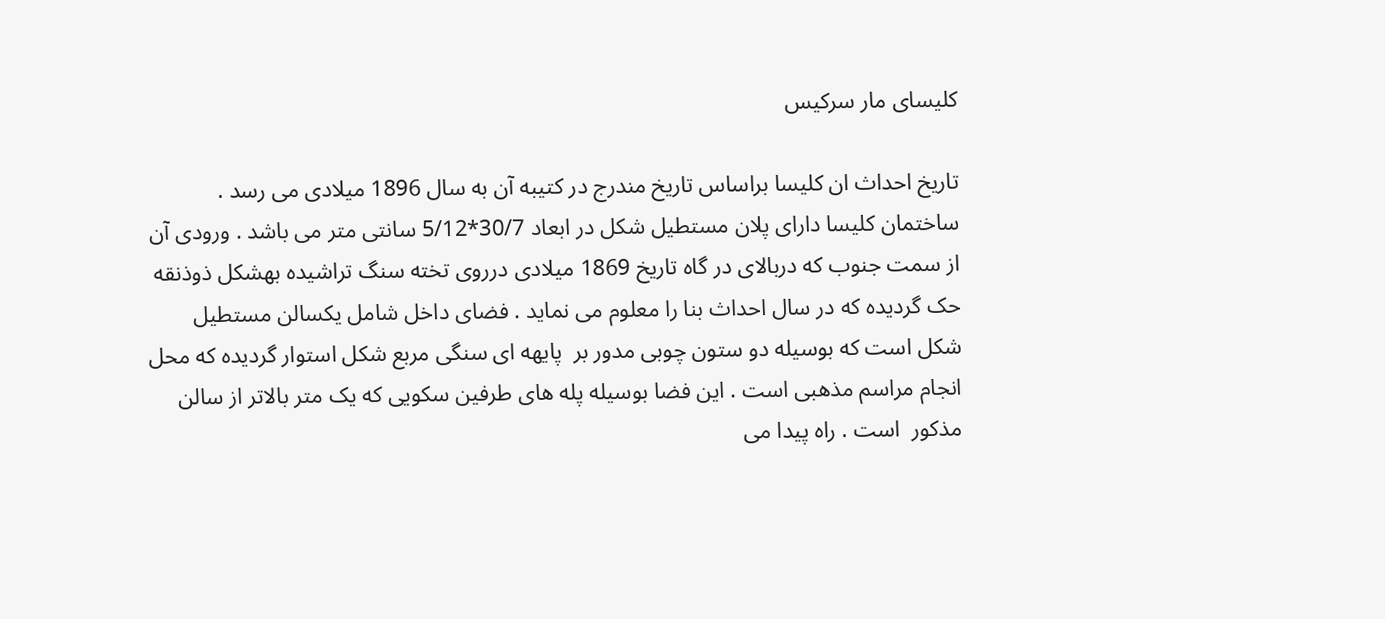کلیسای مار سرکیس

تاریخ احداث ان کلیسا براساس تاریخ مندرج در کتیبه آن به سال 1896 میلادی می رسد . ساختمان کلیسا دارای پلان مستطیل شکل در ابعاد 30/7*5/12 سانتی متر می باشد . ورودی آن از سمت جنوب که دربالای در گاه تاریخ 1869 میلادی درروی تخته سنگ تراشیده بهشکل ذوذنقه حک گردیده که در سال احداث بنا را معلوم می نماید . فضای داخل شامل یکسالن مستطیل شکل است که بوسیله دو ستون چوبی مدور بر  پایهه ای سنگی مربع شکل استوار گردیده که محل انجام مراسم مذهبی است . این فضا بوسیله پله های طرفین سکویی که یک متر بالاتر از سالن مذکور  است . راه پیدا می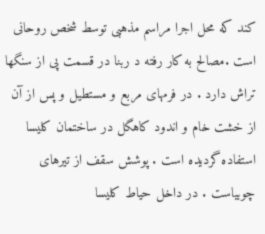کند که محل اجرا مراسم مذهبی توسط شخص روحانی است .مصالح به کار رفته د ربنا در قسمت پی از سنگها تراش دارد . در فرمهای مربع و مستطیل و پس از آن از خشت خام و اندود کاهگل در ساختمان کلیسا استفاده گردیده است . پوشش سقف از تیرهای چوبیاست . در داخل حیاط کلیسا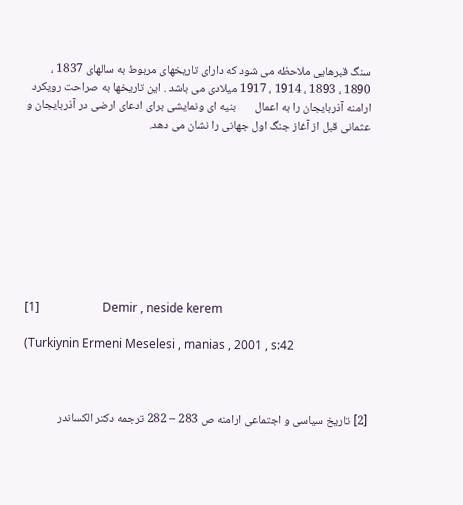سنگ قبرهایی ملاحظه می شود که دارای تاریخهای مربوط به سالهای 1837 ، 1890 ، 1893 ، 1914 ، 1917 میلادی می باشد . این تاریخها به صراحت رویکرد ارامنه آذربایجان را به اعمال       بنیه ای ونمایشی برای ادعای ارضی در آذربایجان و عثمانی قبل از آغاز جنگ اول جهانی را نشان می دهد.









[1]                     Demir , neside kerem

(Turkiynin Ermeni Meselesi , manias , 2001 , s:42



[2] تاریخ سیاسی و اجتماعی ارامنه ص 283 – 282 ترجمه دکتر الکساندر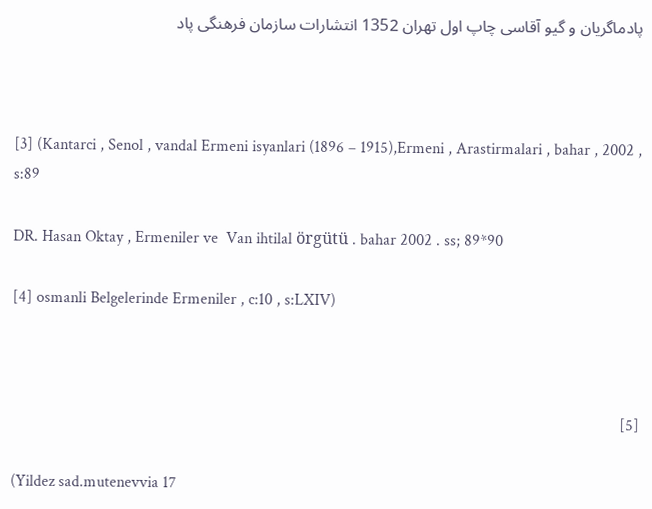پادماگریان و گیو آقاسی چاپ اول تهران 1352 انتشارات سازمان فرهنگی پاد



[3] (Kantarci , Senol , vandal Ermeni isyanlari (1896 – 1915),Ermeni , Arastirmalari , bahar , 2002 , s:89

DR. Hasan Oktay , Ermeniler ve  Van ihtilal örgütü . bahar 2002 . ss; 89*90

[4] osmanli Belgelerinde Ermeniler , c:10 , s:LXIV)



[5]

(Yildez sad.mutenevvia 17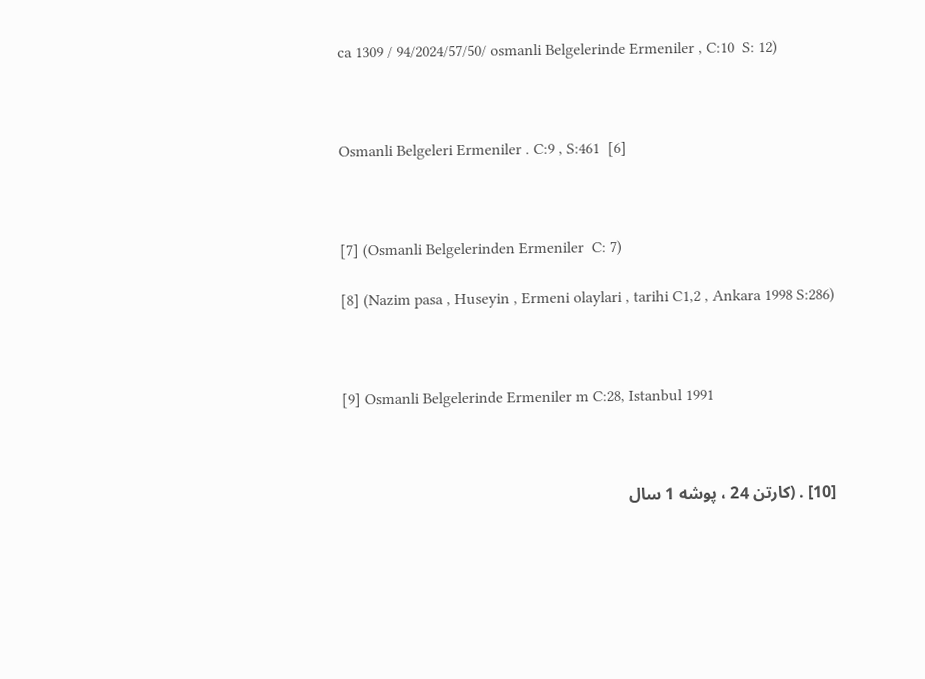ca 1309 / 94/2024/57/50/ osmanli Belgelerinde Ermeniler , C:10  S: 12)



Osmanli Belgeleri Ermeniler . C:9 , S:461  [6]



[7] (Osmanli Belgelerinden Ermeniler  C: 7)

[8] (Nazim pasa , Huseyin , Ermeni olaylari , tarihi C1,2 , Ankara 1998 S:286)



[9] Osmanli Belgelerinde Ermeniler m C:28, Istanbul 1991



[10] . (کارتن 24 ، پوشه 1 سال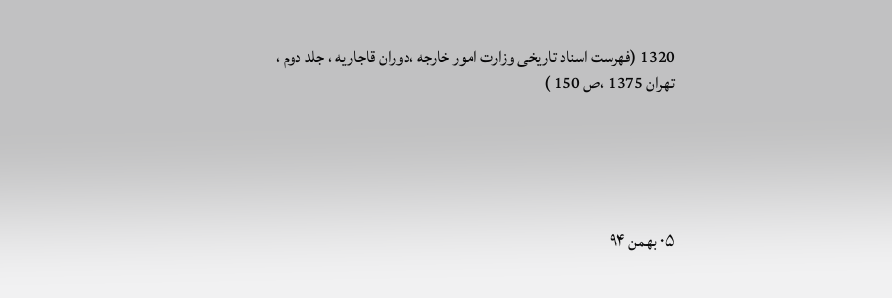1320 (فهرست اسناد تاریخی وزارت امور خارجه ،دوران قاجاریه ، جلد دوم ، تهران 1375 ،ص 150 )





۰۵ بهمن ۹۴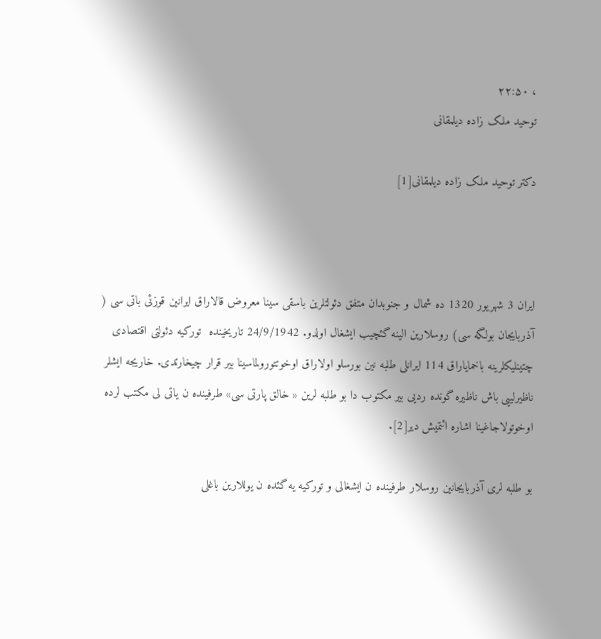، ۲۲:۵۰
توحید ملک زاده دیلمقانی

دکتر توحید ملک زاده دیلمقانی[1]



ایران 3 شهریور 1320 ده شمال و جنوبدان متفق دئولتلرین باسقی سینا معروض قالاراق ایرانین قوزئی باتی سی ( آذربایجان بولگه سی) روسلارین الینه گئچیب ایشغال اولدو. 24/9/1942 تاریخینده  تورکیه دئولتی اقتصادی چتینلیکلرینه باخمایاراق 114 ایرانلی طلبه نین بورسلو اولاراق اوخوتتورولماسینا بیر قرار چیخارتدی. خاریجه ایشلر ناظیرلییی باش ناظیره گونده ردیی بیر مکتوب دا بو طلبه لرین « خالق پارتی سی» طرفینده ن یاتی لی مکتب لرده اوخوتولاجاغینا اشاره ائتمیش دیر[2].

بو طلبه لری آذربایجانین روسلار طرفینده ن ایشغالی و تورکیه یه گئده ن یوللارین باغلی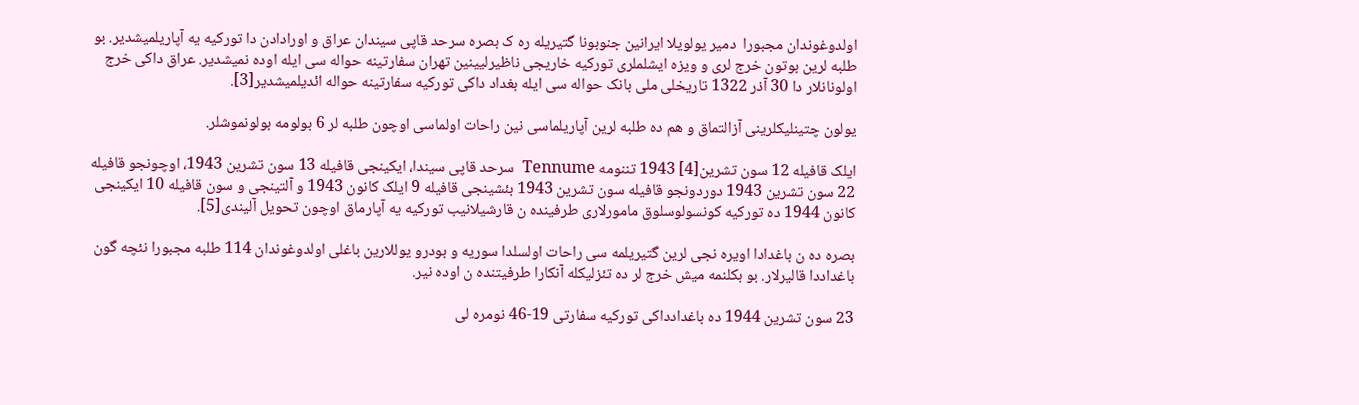اولدوغوندان مجبورا  دمیر یولویلا ایرانین جنوبونا گتیریله ره ک بصره سرحد قاپی سیندان عراق و اورادادن دا تورکیه یه آپاریلمیشدیر. بو طلبه لرین بوتون خرج لری و ویزه ایشلملری تورکیه خاریجی ناظیرلیینین تهران سفارتینه حواله سی ایله اوده نمیشدیر. عراق داکی خرج اولونانلار دا 30 آذر 1322 تاریخلی ملی بانک حواله سی ایله بغداد داکی تورکیه سفارتینه حواله ائدیلمیشدیر[3].

یولون چتینلیکلرینی آزالتماق و هم ده طلبه لرین آپاریلماسی نین راحات اولماسی اوچون طلبه لر 6 بولومه بولونموشلر.

ایلک قافیله 12 سون تشرین[4] 1943 تننومه Tennume  سرحد قاپی سیندا، ایکینجی قافیله 13 سون تشرین 1943، اوچونجو قافیله 22 سون تشرین 1943 دوردونجو قافیله سون تشرین 1943 بئشینجی قافیله 9 ایلک کانون 1943 و آلتینجی و سون قافیله 10 ایکینجی کانون 1944 ده تورکیه کونسولوسلوق مامورلاری طرفینده ن قارشیلانیب تورکیه یه آپارماق اوچون تحویل آلیندی[5].

بصره ده ن باغدادا اویره نجی لرین گتیریلمه سی راحات اولسلدا سوریه و بودرو یوللارین باغلی اولدوغوندان 114 طلبه مجبورا نئچه گون باغداددا قالیرلار. بو بکلنمه میش خرج لر ده تئزلیکله آنکارا طرفیتنده ن اوده نیر.

23 سون تشرین 1944 ده باغدادداکی تورکیه سفارتی 19-46 نومره لی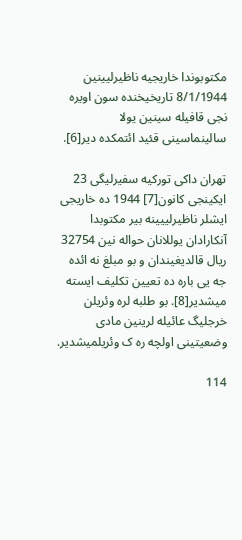مکتوبوندا خاریجیه ناظیرلیینین 8/1/1944 تاریخیخنده سون اویره نجی قافیله سینین یولا سالینماسینی قئید ائتمکده دیر[6].

تهران داکی تورکیه سفیرلیگی 23 ایکینجی کانون[7] 1944 ده خاریجی ایشلر ناظیرلییینه بیر مکتوبدا آنکارادان یوللانان حواله نین 32754 ریال قالدیغیندان و بو مبلغ نه ائده جه یی باره ده تعیین تکلیف ایسته میشدیر[8]. بو طلبه لره وئریلن خرجلیگ عائیله لرینین مادی وضعیتینی اولچه ره ک وئریلمیشدیر.

114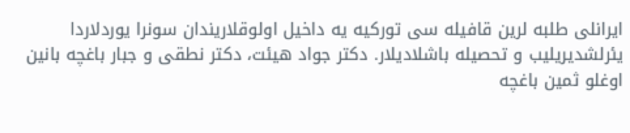ایرانلی طلبه لرین قافیله سی تورکیه یه داخیل اولوقلاریندان سونرا یوردلاردا یئرلشدیریلیب و تحصیله باشلادیلار. دکتر جواد هیئت، دکتر نطقی و جبار باغچه بانین اوغلو ثمین باغچه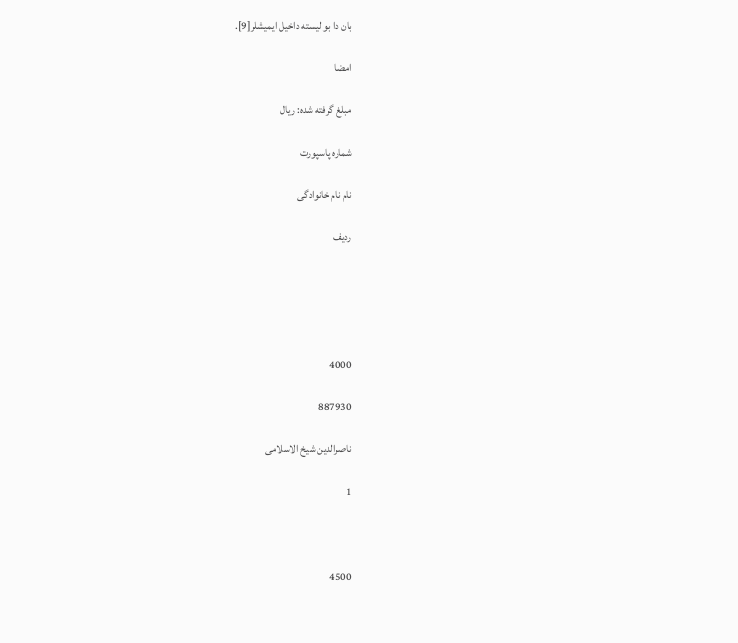بان دا بو لیسته داخیل ایمیشلر[9].

امضا

مبلغ گرفته شده: ریال

شماره پاسپورت

نام نام خانوادگی

ردیف





4000

887930

ناصرالدین شیخ الاسلامی

1



4500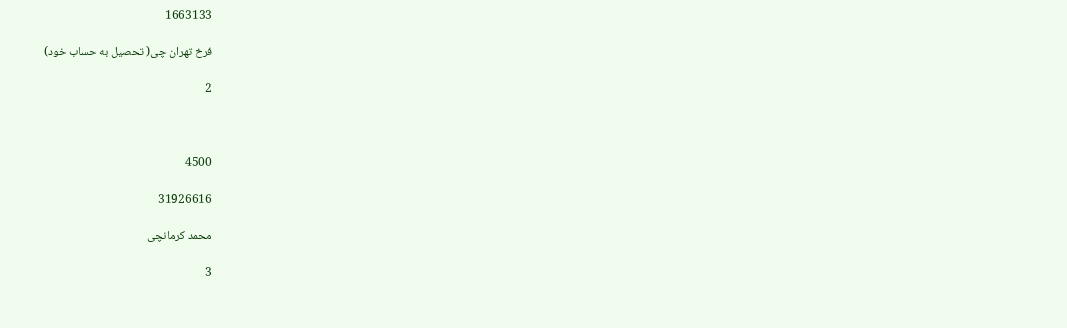1663133

فرخ تهران چی( تحصیل به حساب خود)

2



4500

31926616

محمد کرمانچی

3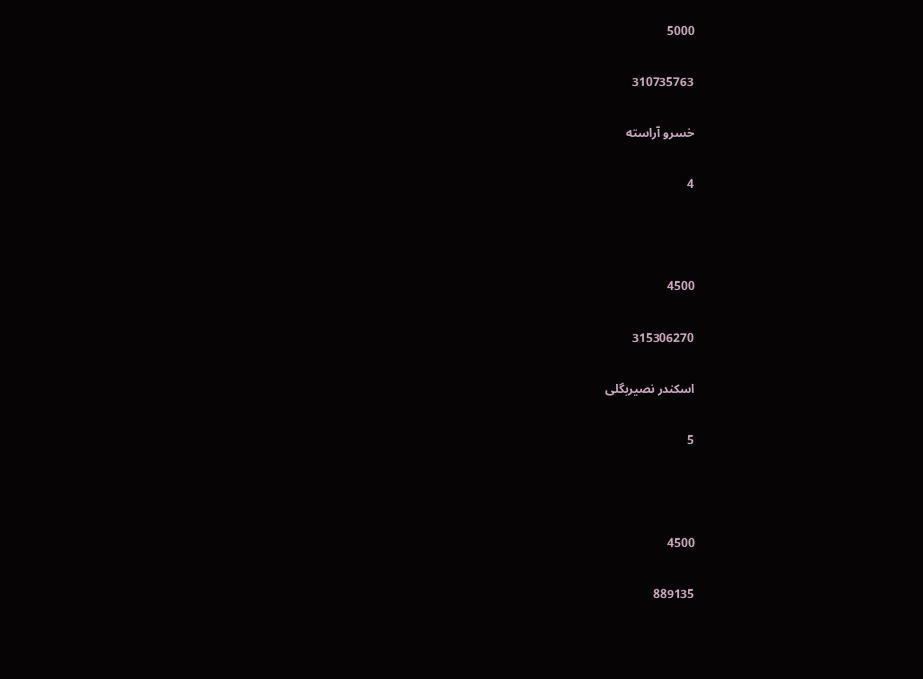5000

310735763

خسرو آراسته

4



4500

315306270

اسکندر نصیربگلی

5



4500

889135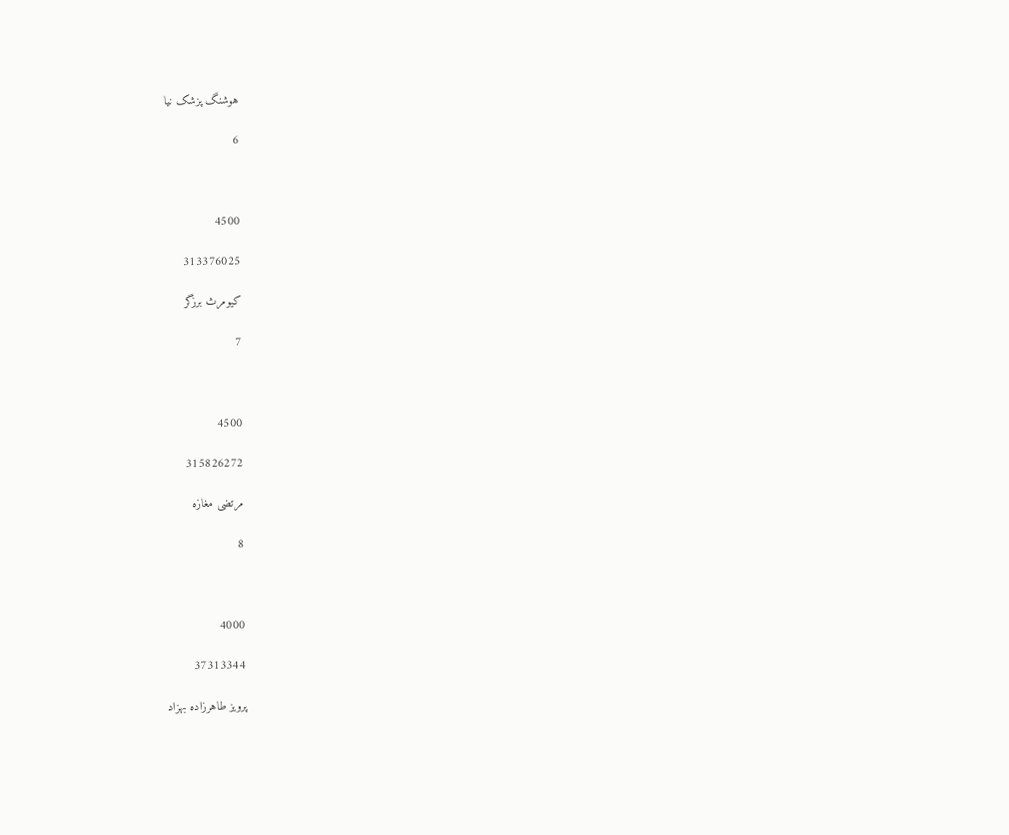هوشنگ پزشک نیا

6



4500

313376025

کیومرث برزگر

7



4500

315826272

مرتضی مغازه

8



4000

37313344

پرویز طاهرزاده بهزاد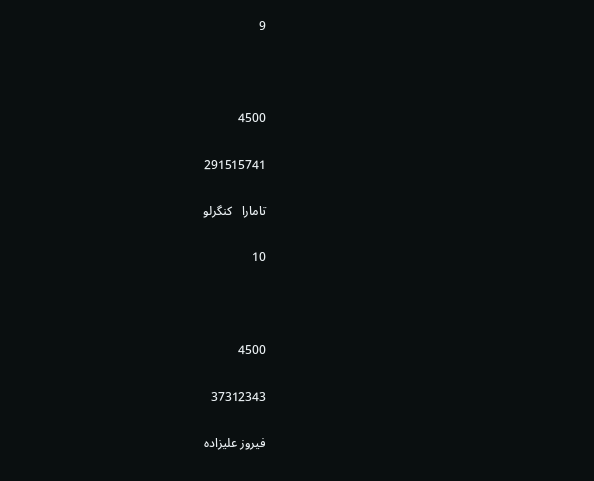9



4500

291515741

تامارا   کنگرلو

10



4500

37312343

فیروز علیزاده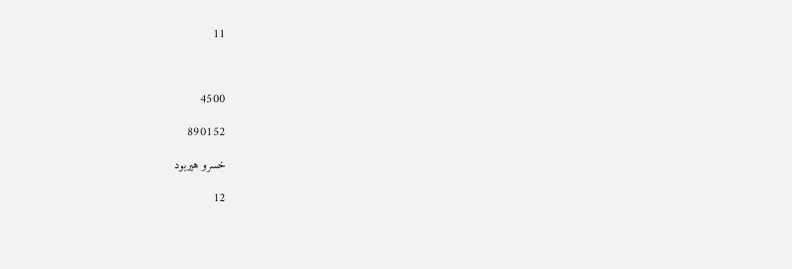11



4500

890152

خسرو هیربود

12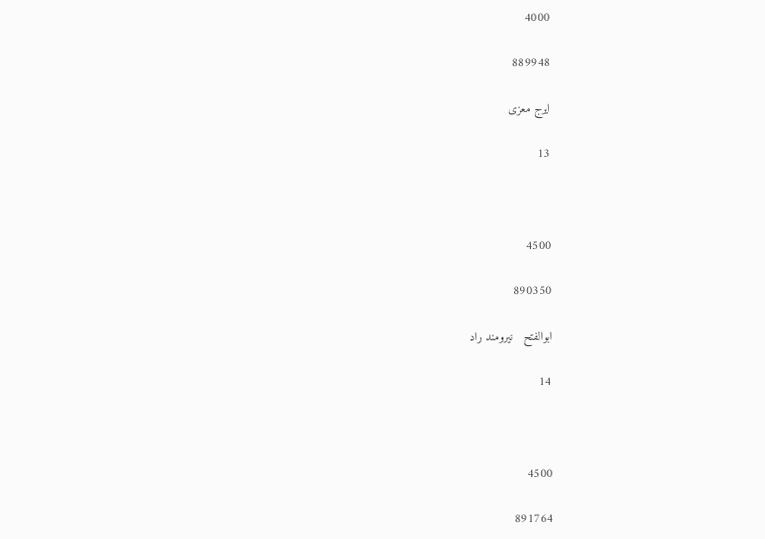4000

889948

ایرج معزی

13



4500

890350

ابوالفتح   نیرومند راد

14



4500

891764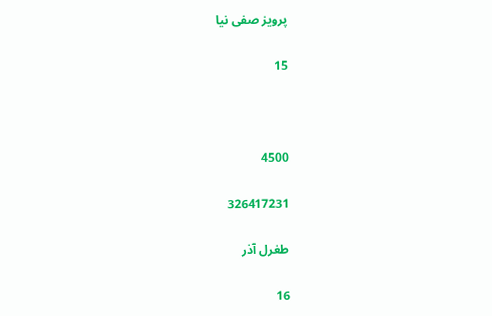پرویز صفی نیا

15



4500

326417231

طغرل آذر

16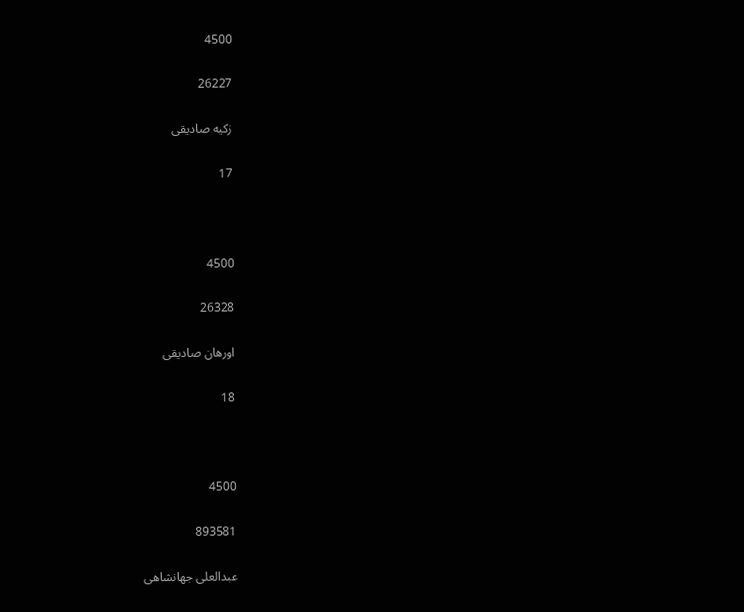4500

26227

زکیه صادیقی

17



4500

26328

اورهان صادیقی

18



4500

893581

عبدالعلی جهانشاهی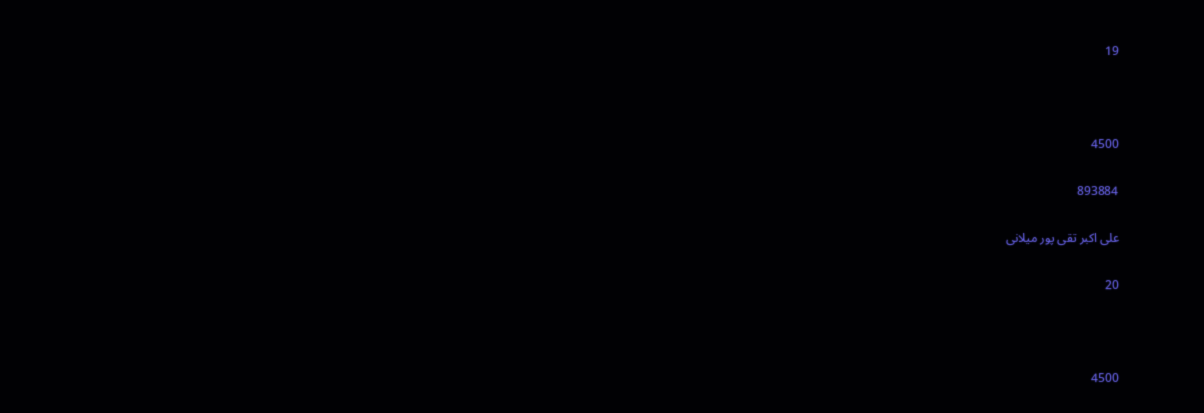19



4500

893884

علی اکبر تقی پور میلانی

20



4500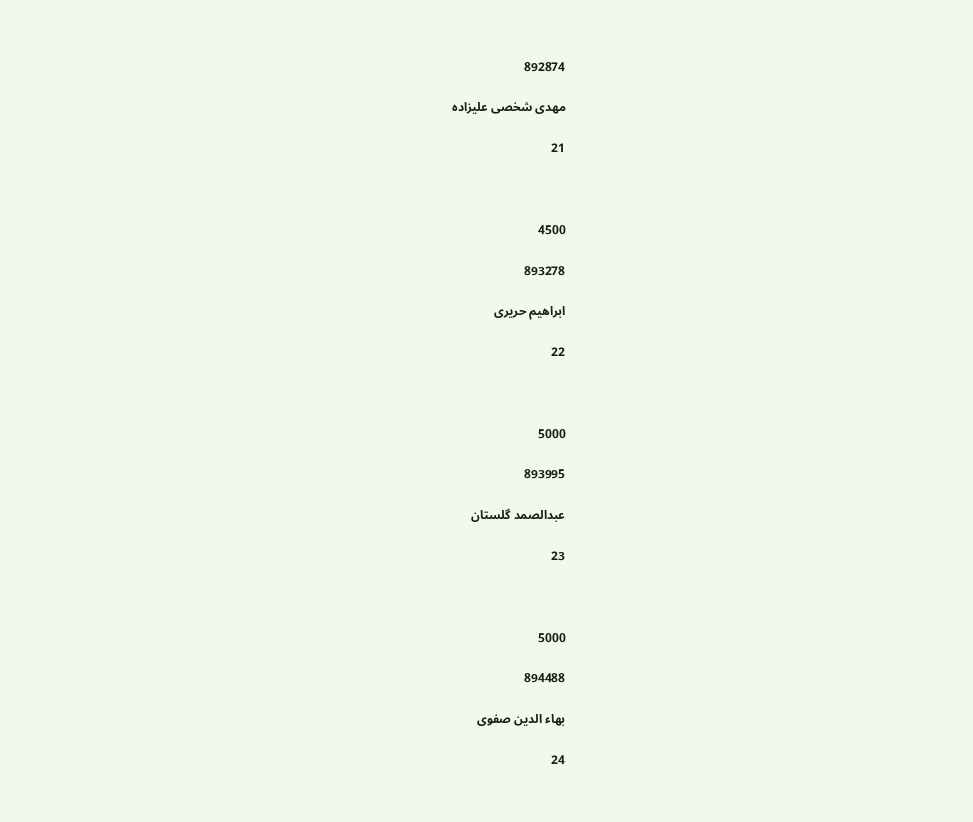892874

مهدی شخصی علیزاده

21



4500

893278

ابراهیم حریری

22



5000

893995

عبدالصمد گلستان

23



5000

894488

بهاء الدین صفوی

24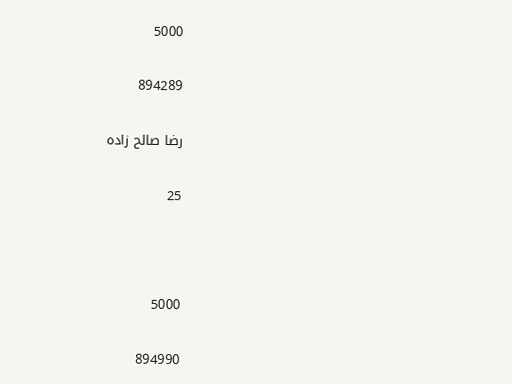5000

894289

رضا صالح زاده

25



5000

894990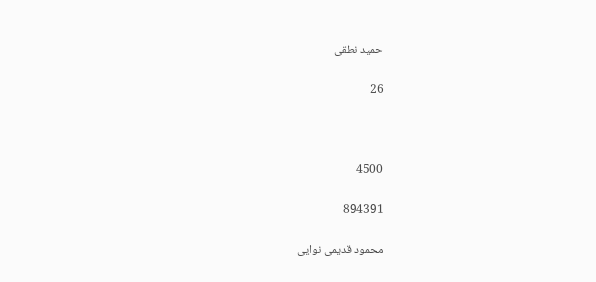حمید نطقی

26



4500

894391

محمود قدیمی نوایی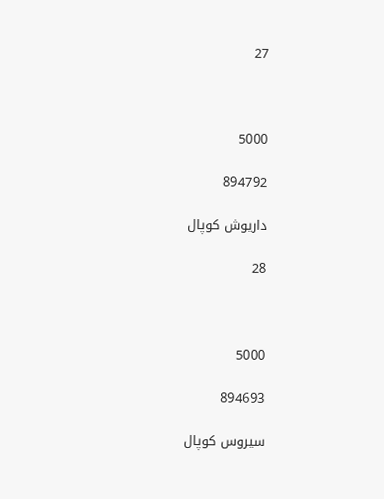27



5000

894792

داریوش کوپال

28



5000

894693

سیروس کوپال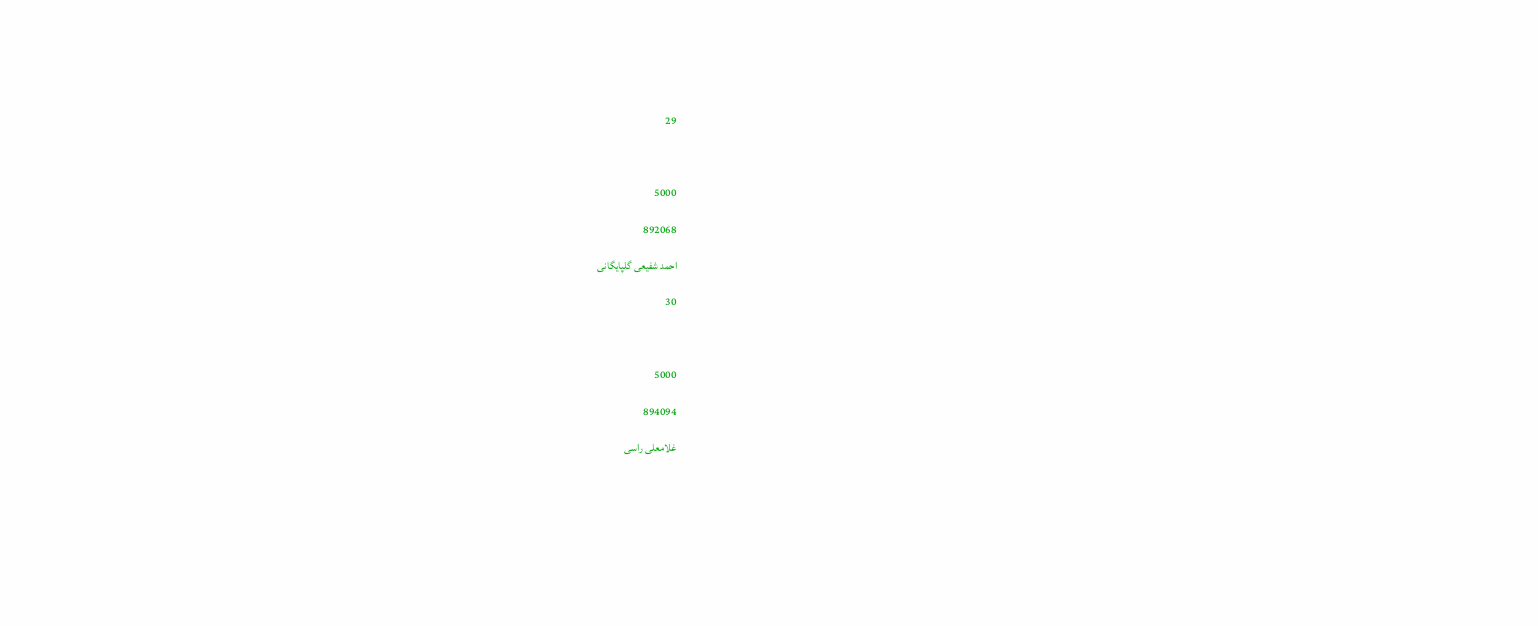29



5000

892068

احمد شفیعی گلپایگانی

30



5000

894094

غلامعلی راسی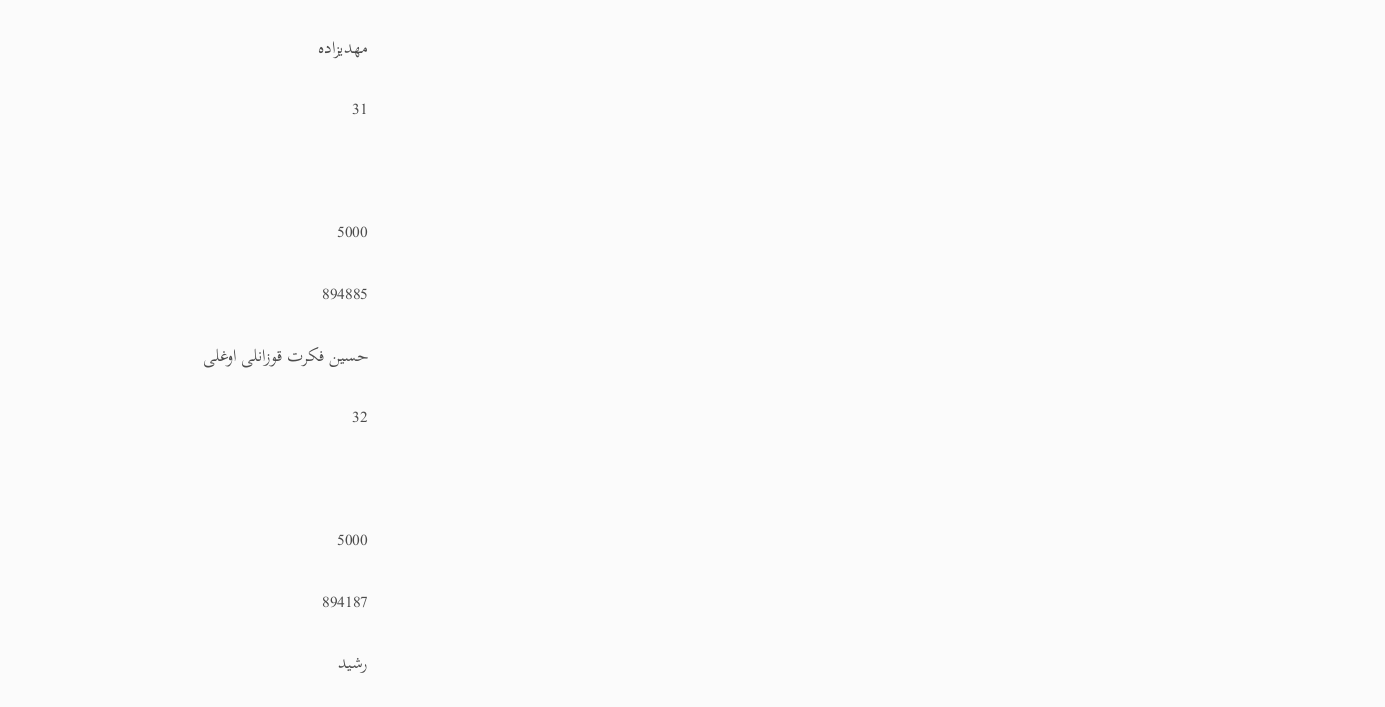مهدیزاده

31



5000

894885

حسین فکرت قوزانلی اوغلی

32



5000

894187

رشید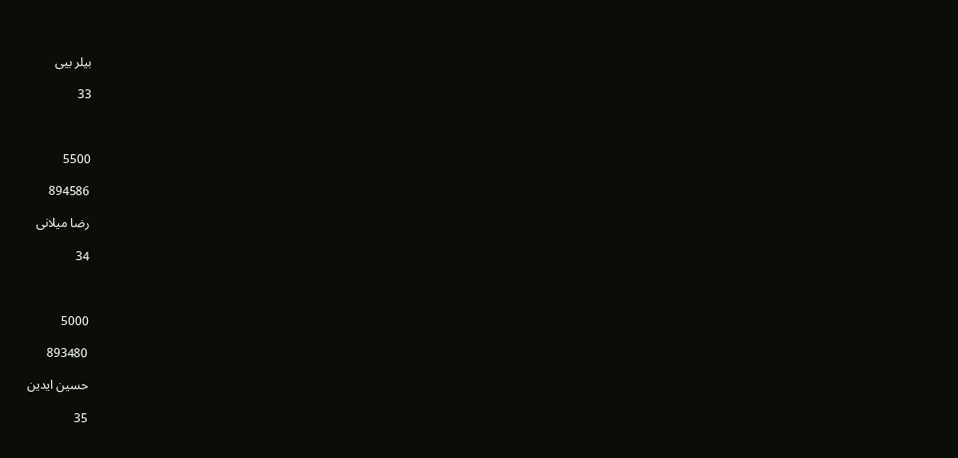بیلر بیی

33



5500

894586

رضا میلانی

34



5000

893480

حسین ایدین

35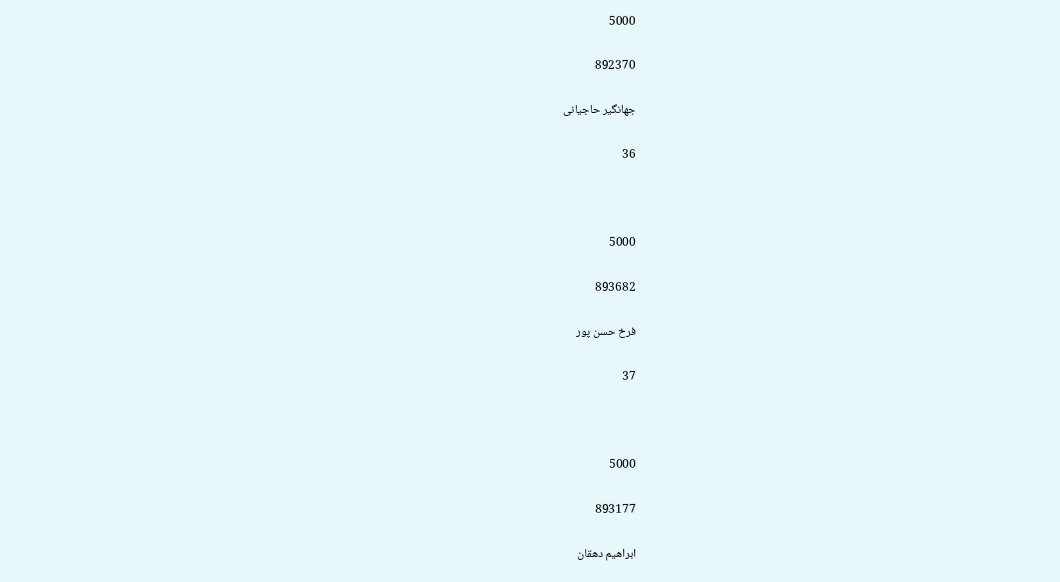5000

892370

جهانگیر حاجیانی

36



5000

893682

فرخ حسن پور

37



5000

893177

ابراهیم دهقان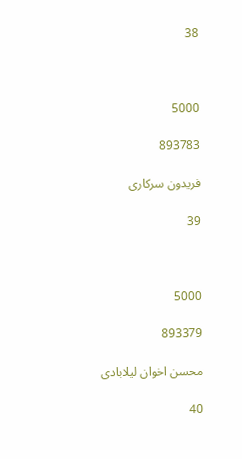38



5000

893783

فریدون سرکاری

39



5000

893379

محسن اخوان لیلابادی

40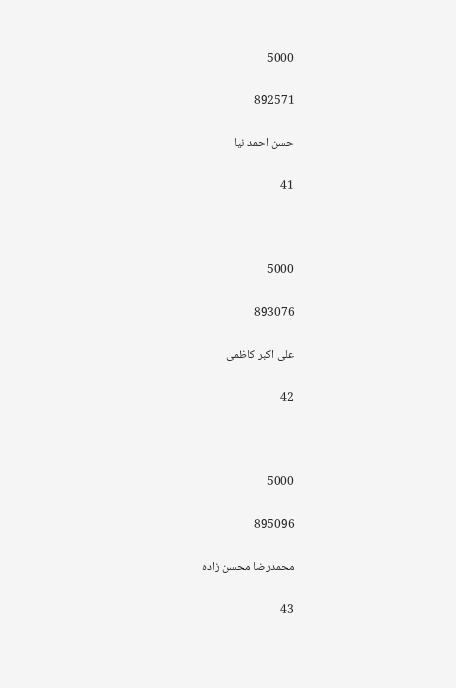5000

892571

حسن احمد نیا

41



5000

893076

علی اکبر کاظمی

42



5000

895096

محمدرضا محسن زاده

43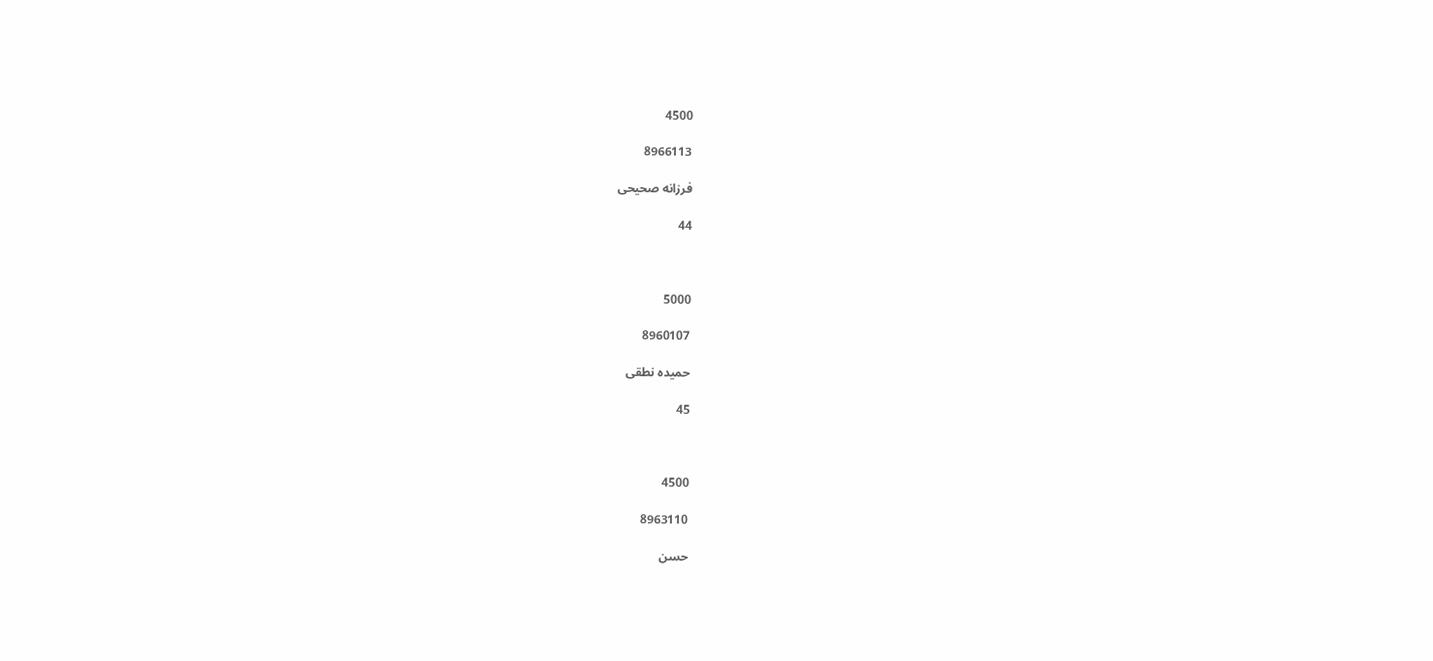4500

8966113

فرزانه صحیحی

44



5000

8960107

حمیده نطقی

45



4500

8963110

حسن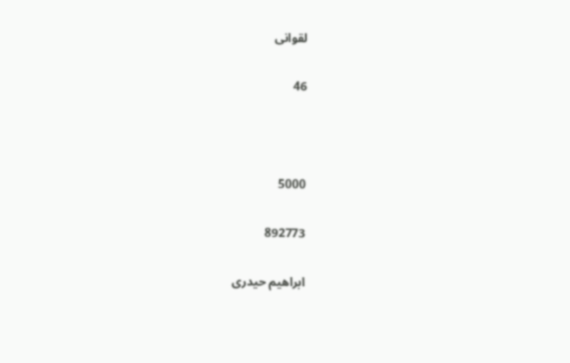لقوانی

46



5000

892773

ابراهیم حیدری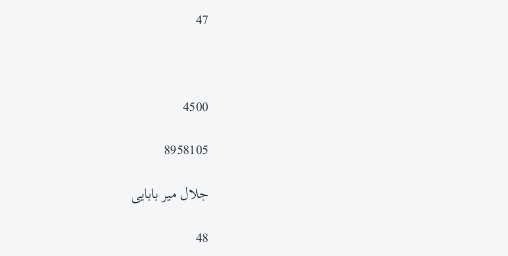47



4500

8958105

جلال میر بابایی

48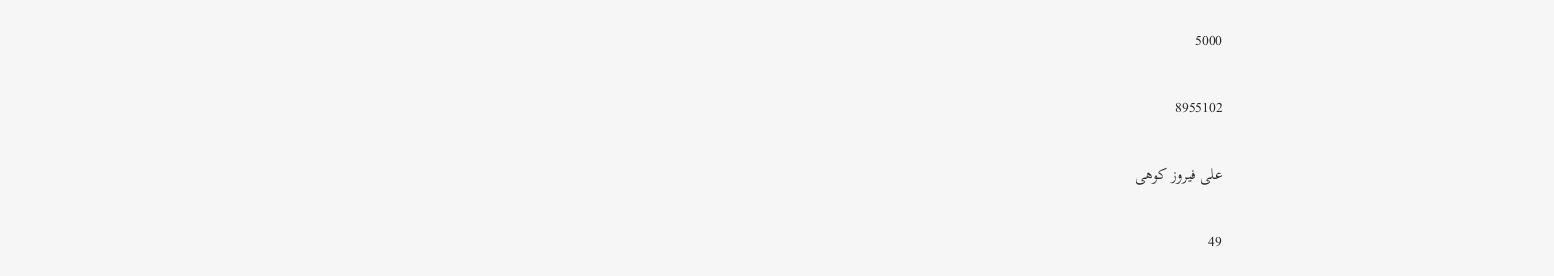5000

8955102

علی فیروز کوهی

49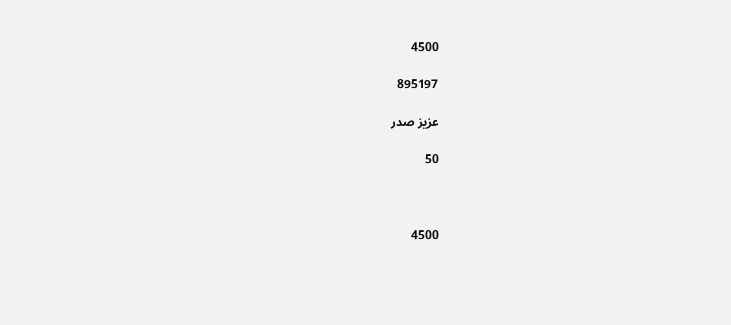4500

895197

عزیز صدر

50



4500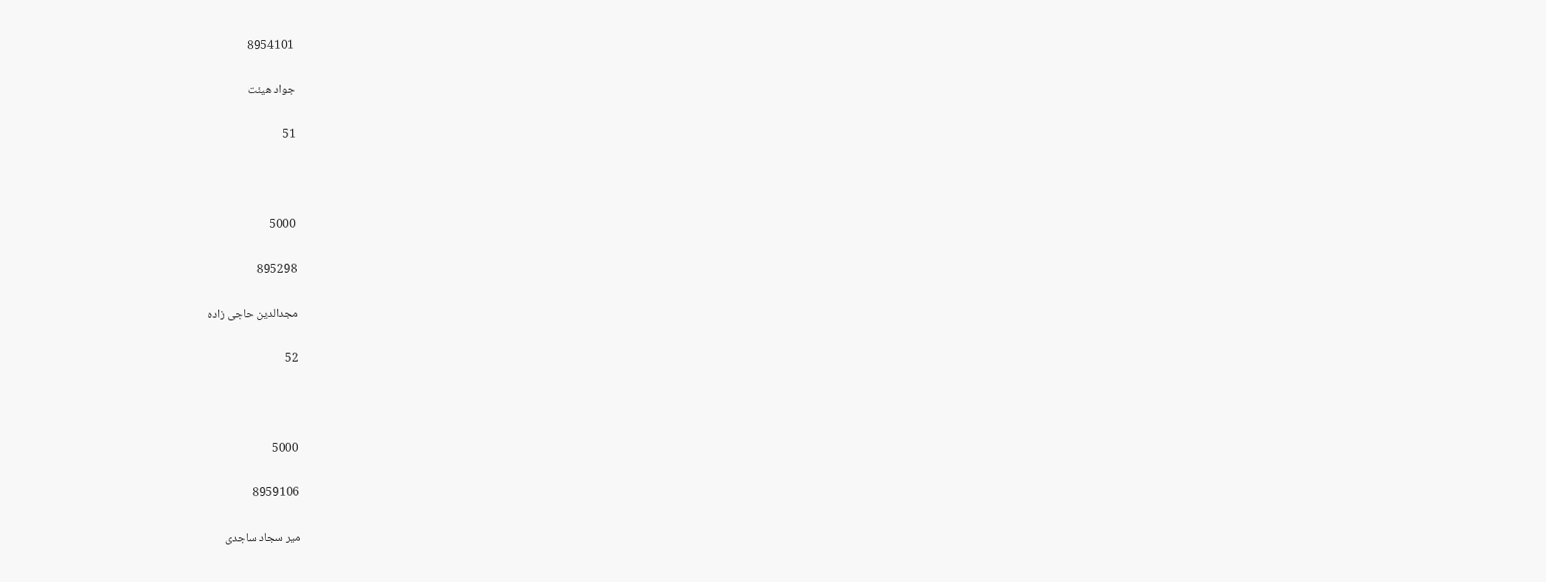8954101

جواد هیئت

51



5000

895298

مجدالدین حاجی زاده

52



5000

8959106

میر سجاد ساجدی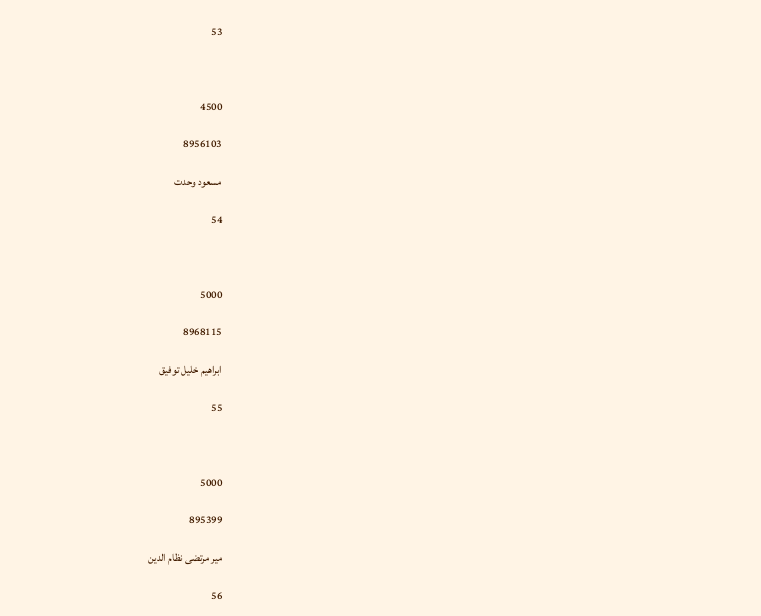53



4500

8956103

مسعود وحدت

54



5000

8968115

ابراهیم خلیل توفیق

55



5000

895399

میر مرتضی نظام الدین

56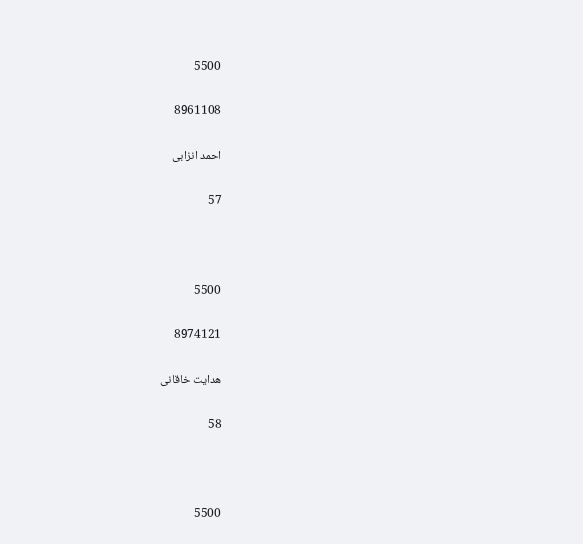5500

8961108

احمد انزابی

57



5500

8974121

هدایت خاقانی

58



5500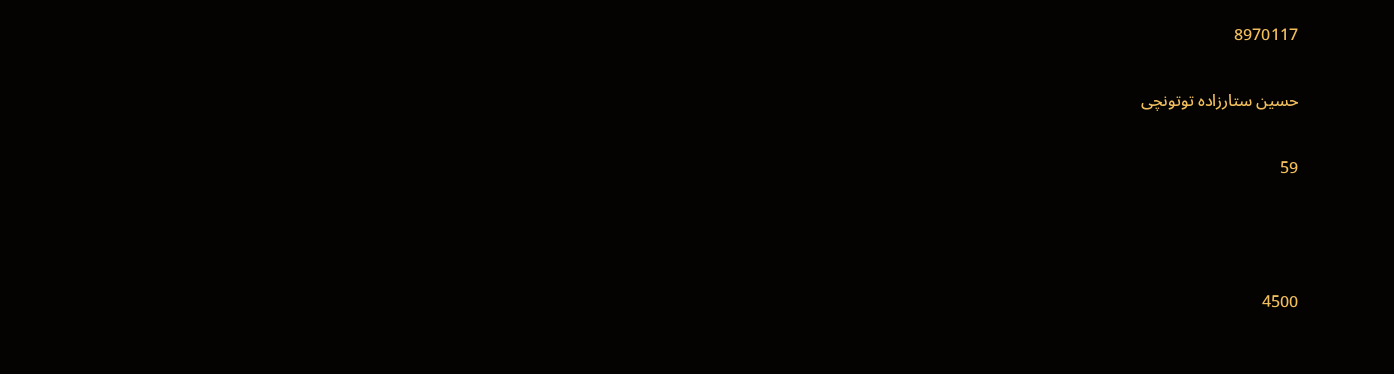8970117

حسین ستارزاده توتونچی

59



4500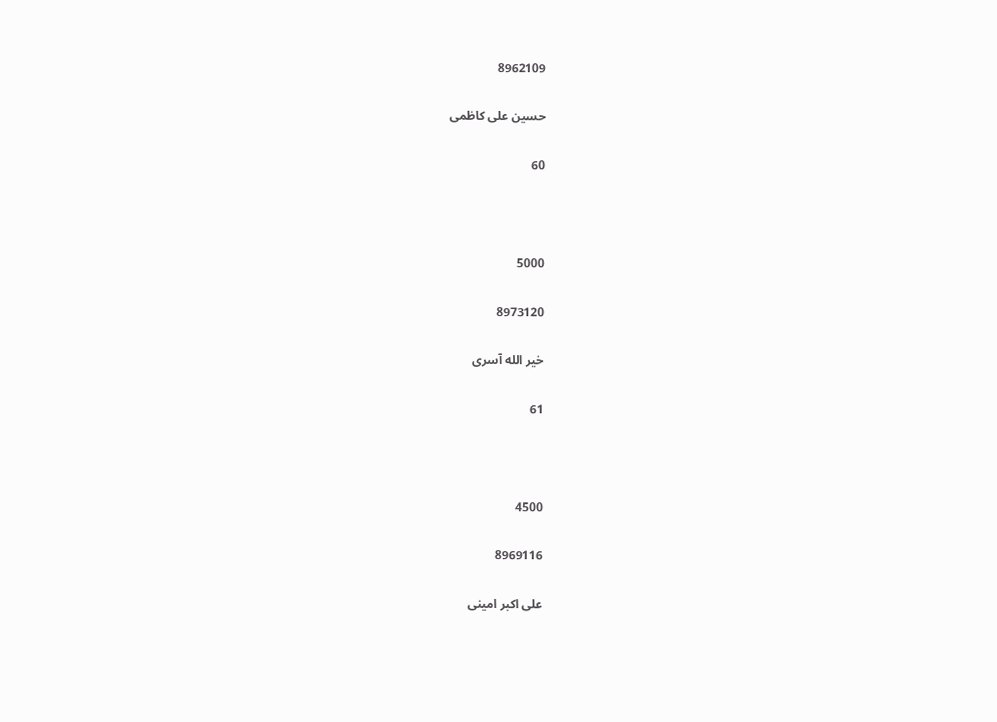8962109

حسین علی کاظمی

60



5000

8973120

خیر الله آسری

61



4500

8969116

علی اکبر امینی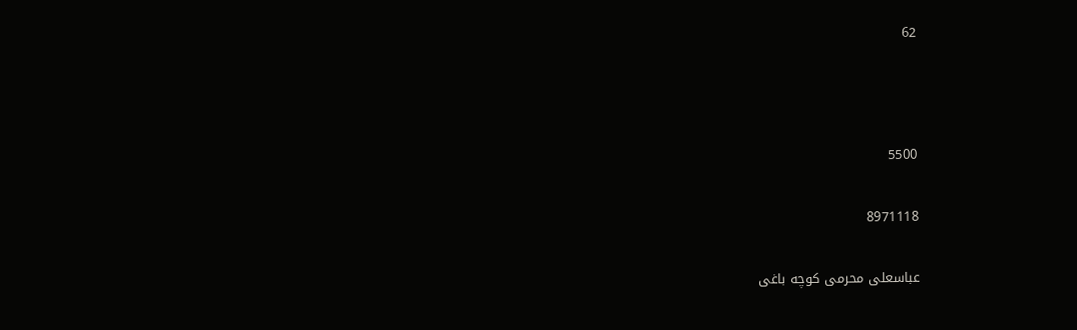62



5500

8971118

عباسعلی محرمی کوچه باغی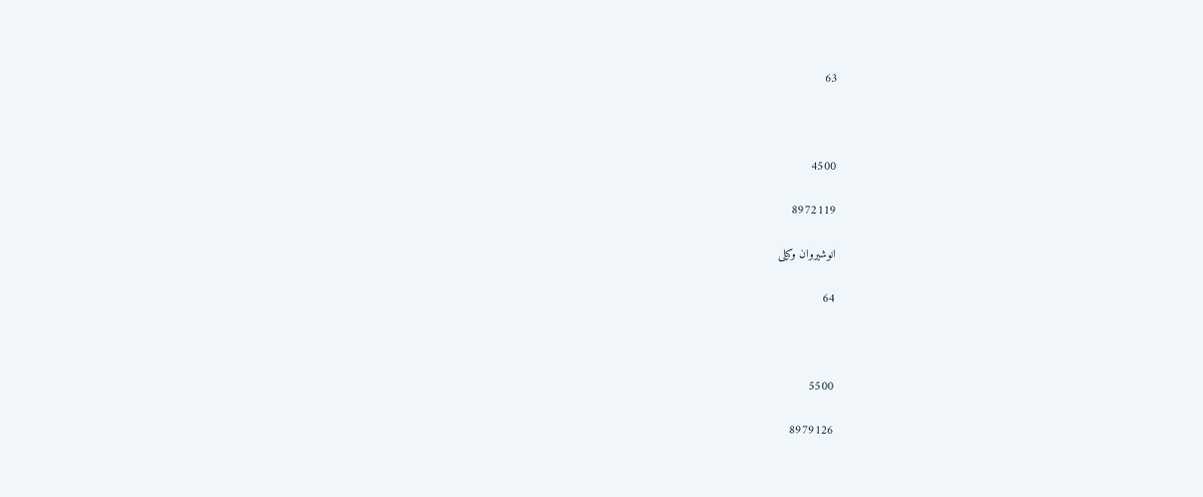63



4500

8972119

انوشیروان وکیلی

64



5500

8979126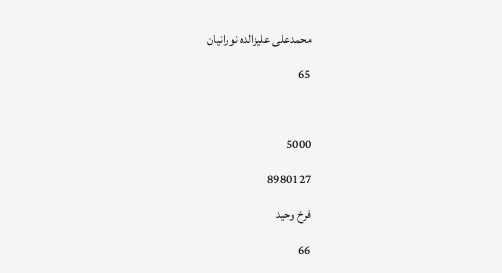محمدعلی علیزالده نورانیان

65



5000

8980127

فرخ وحید

66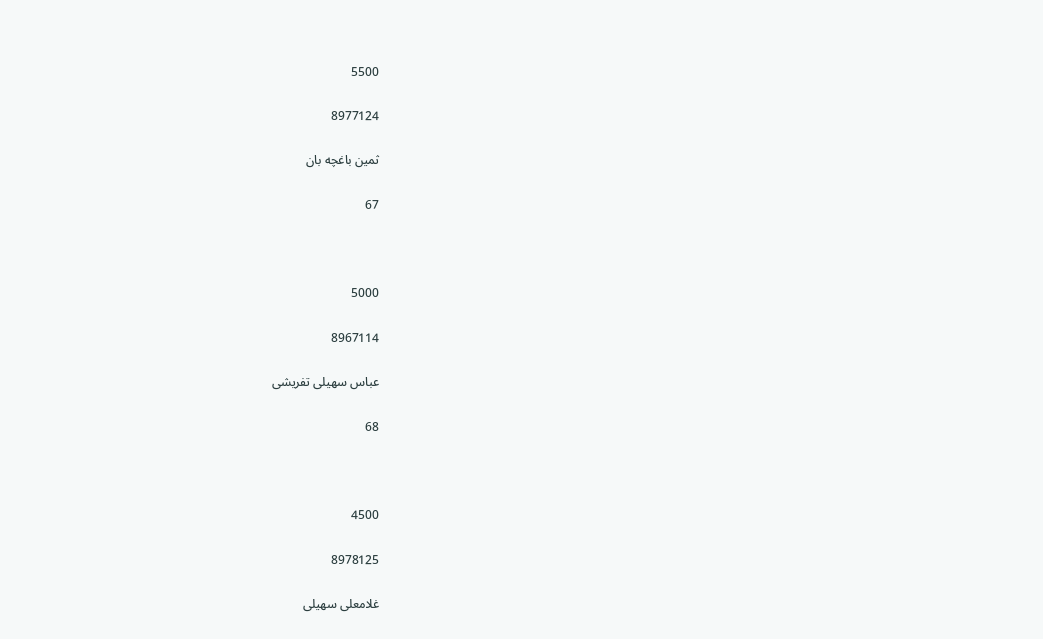5500

8977124

ثمین باغچه بان

67



5000

8967114

عباس سهیلی تفریشی

68



4500

8978125

غلامعلی سهیلی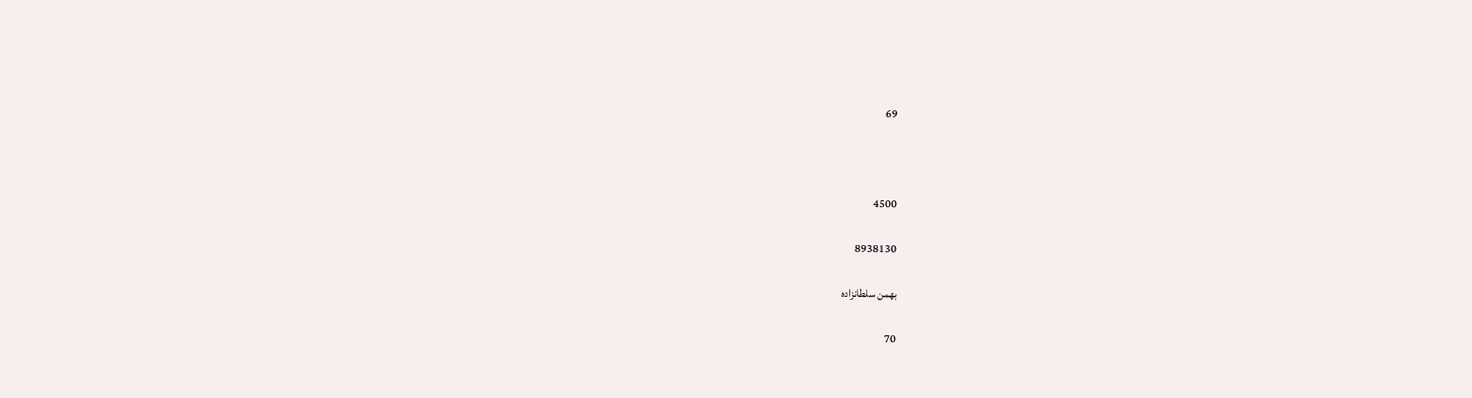69



4500

8938130

بهمن سلطانزاده

70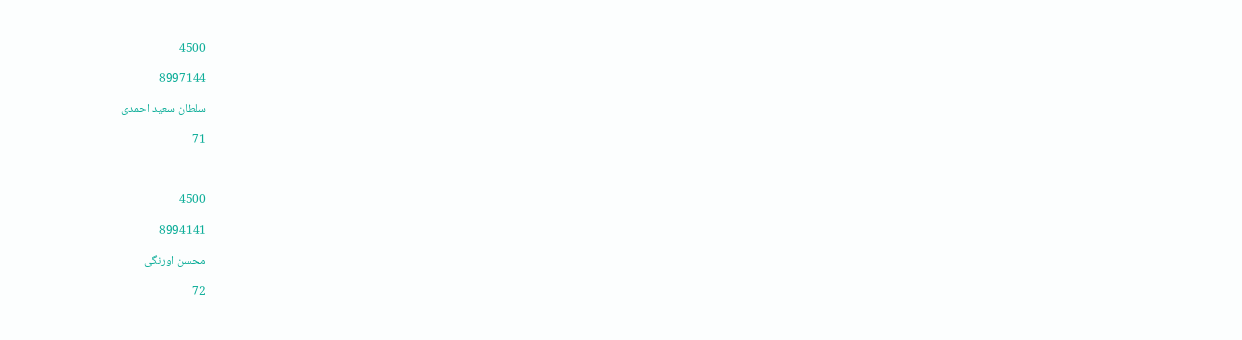4500

8997144

سلطان سعید احمدی

71



4500

8994141

محسن اورنگی

72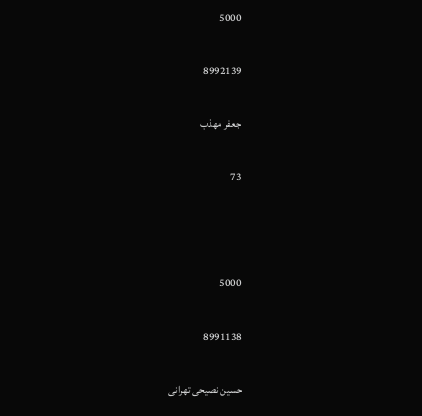5000

8992139

جعفر مهذب

73



5000

8991138

حسین نصیحی تهرانی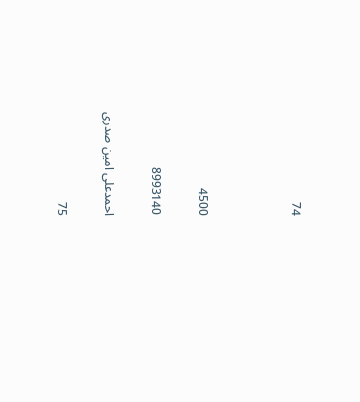74



4500

8993140

احمدعلی امین صدری

75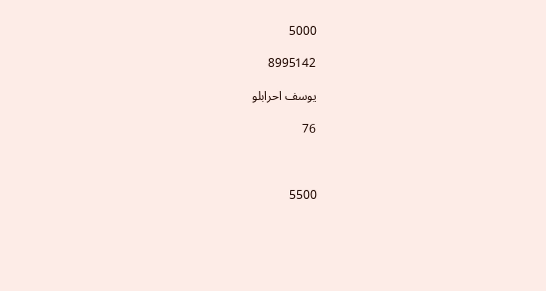5000

8995142

یوسف احرابلو

76



5500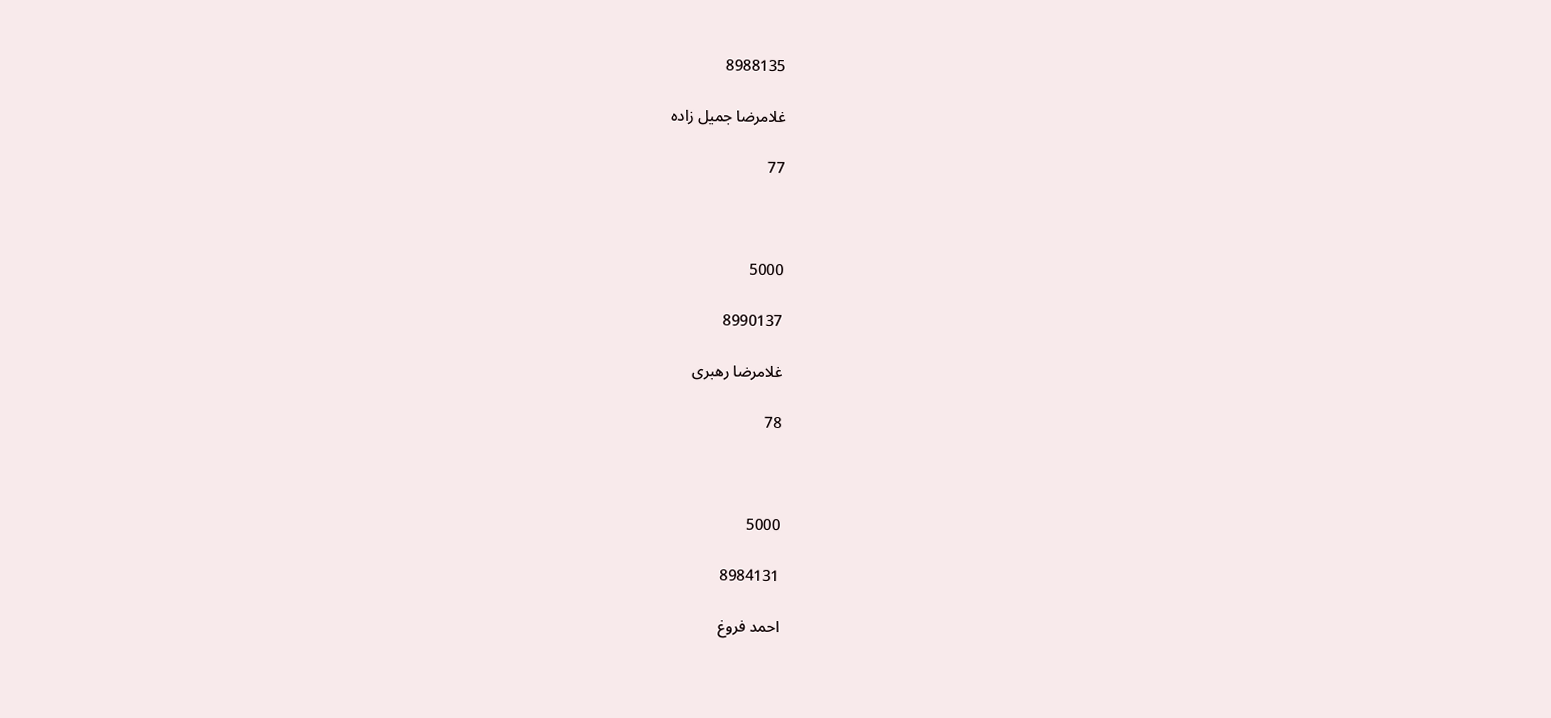8988135

غلامرضا جمیل زاده

77



5000

8990137

غلامرضا رهبری

78



5000

8984131

احمد فروغ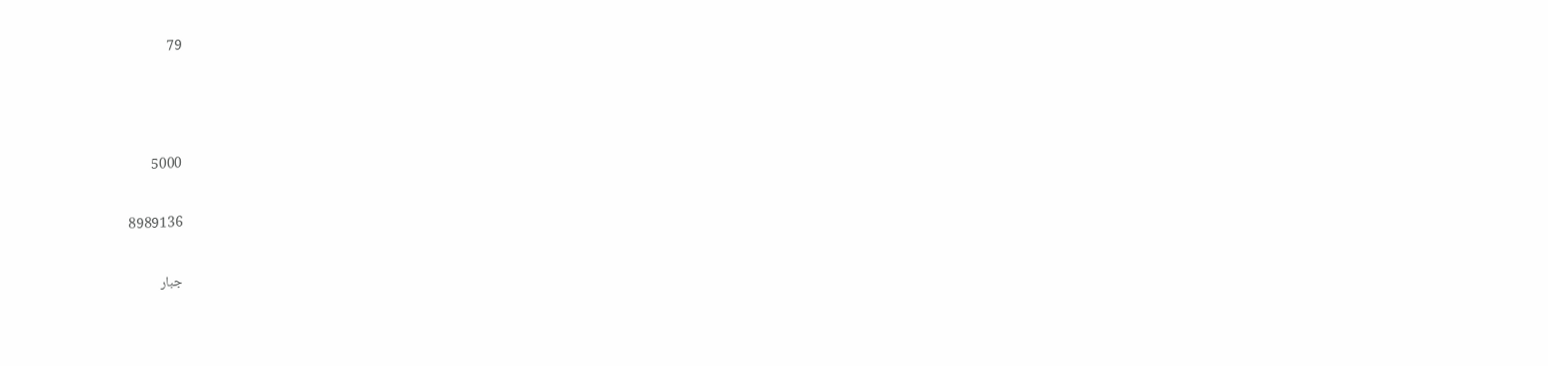79



5000

8989136

جبار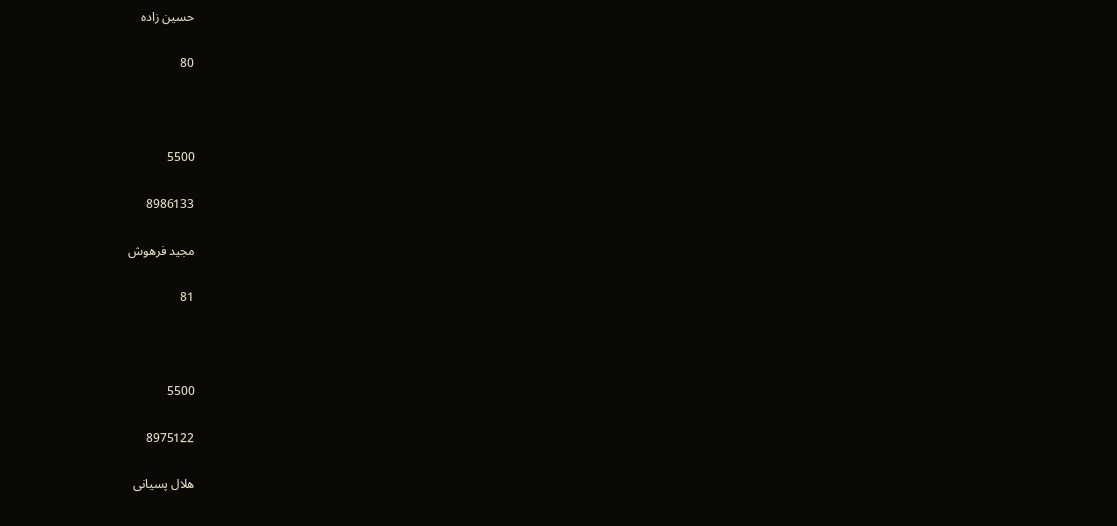حسین زاده

80



5500

8986133

مجید فرهوش

81



5500

8975122

هلال پسیانی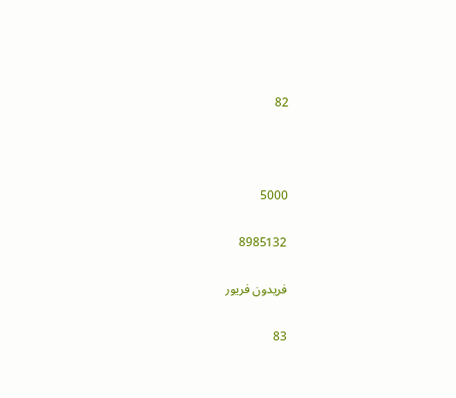82



5000

8985132

فریدون فریور

83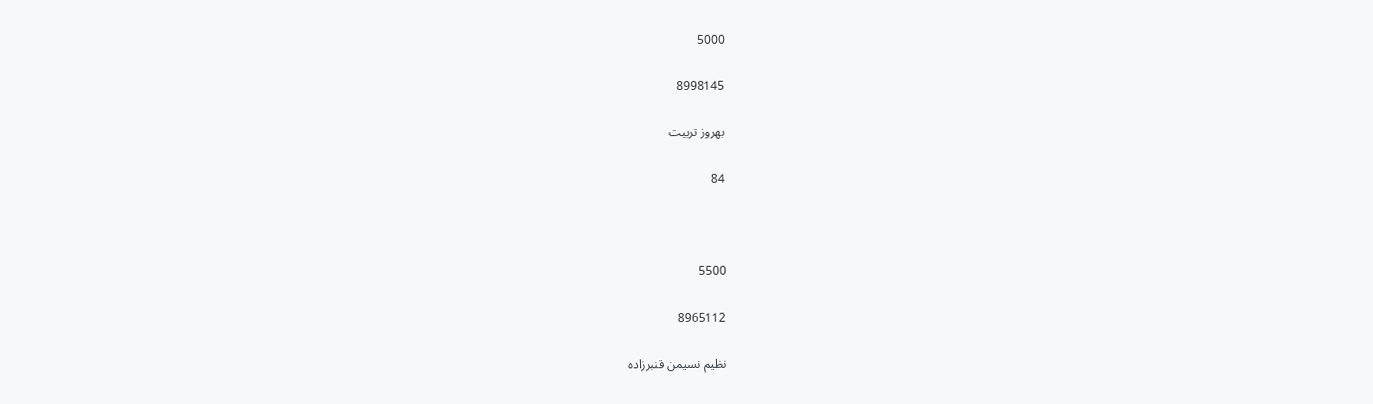5000

8998145

بهروز تربیت

84



5500

8965112

نظیم نسیمن قنبرزاده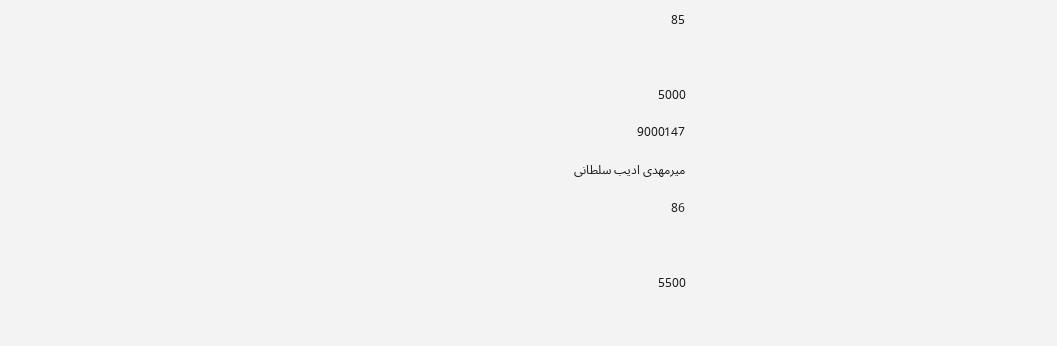85



5000

9000147

میرمهدی ادیب سلطانی

86



5500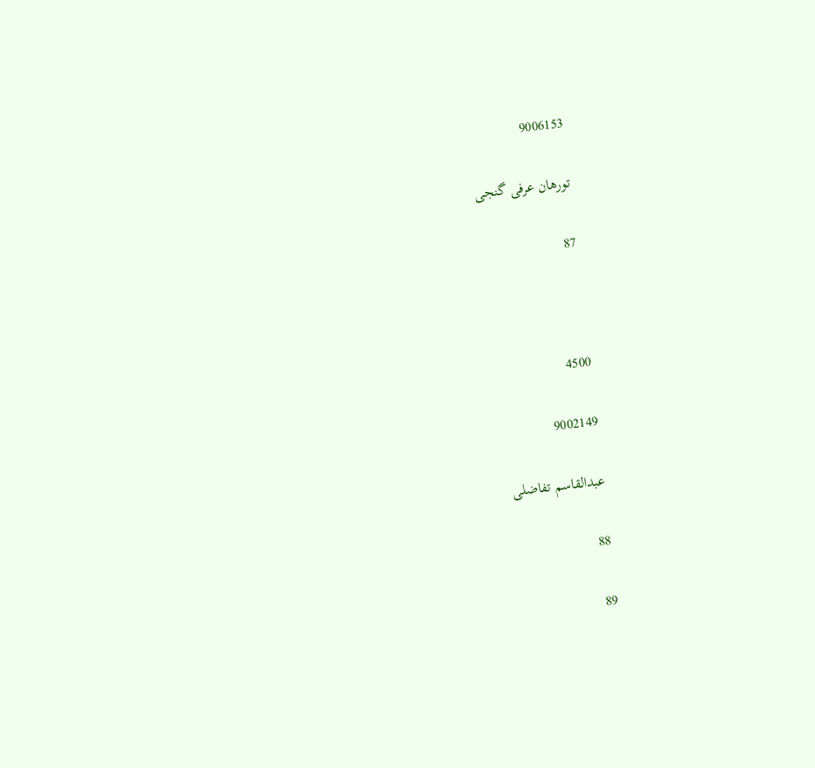9006153

تورهان عرفی گنجی

87



4500

9002149

عبدالقاسم تفاضلی

88

89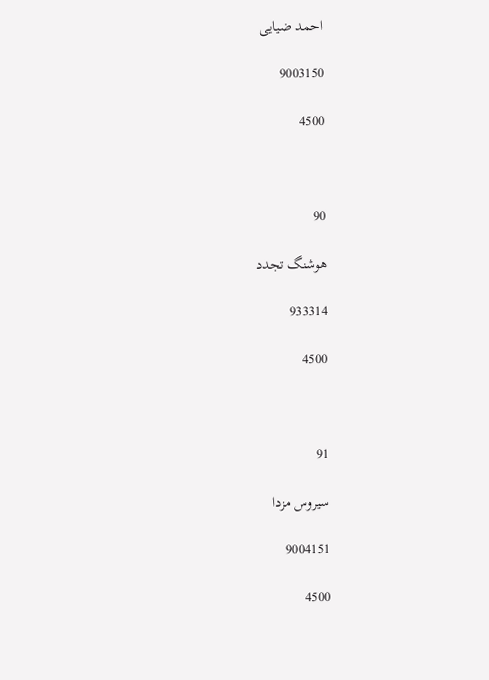احمد ضیایی

9003150

4500



90

هوشنگ تجدد

933314

4500



91

سیروس مزدا

9004151

4500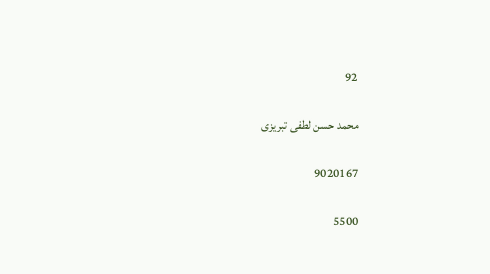92

محمد حسن لطفی تبریزی

9020167

5500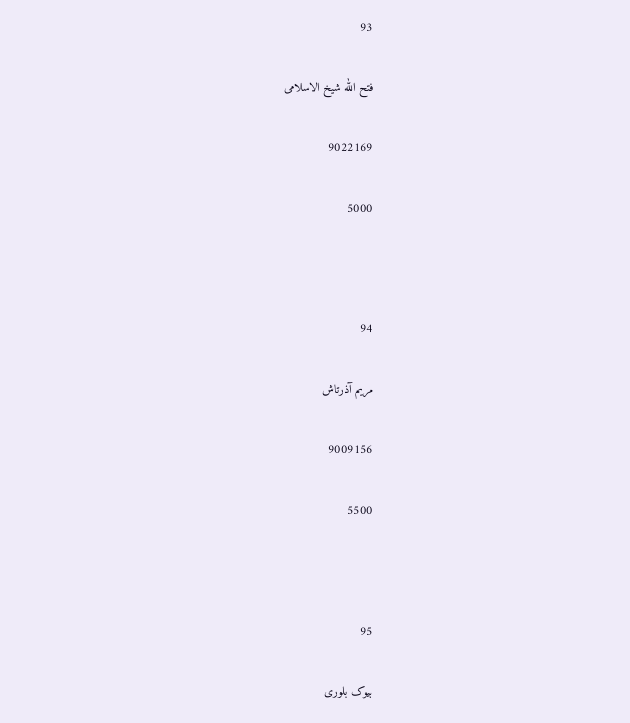93

فتح الله شیخ الاسلامی

9022169

5000



94

مریم آذرتاش

9009156

5500



95

بیوک بلوری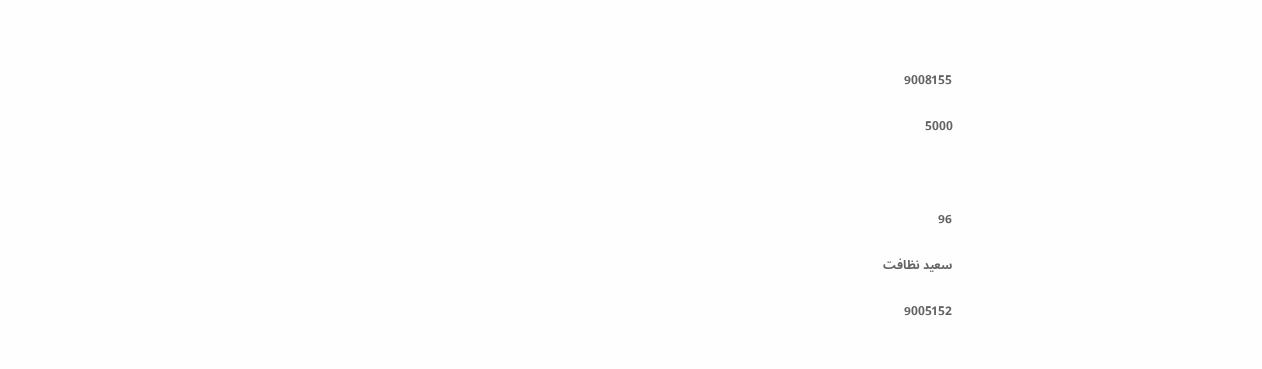9008155

5000



96

سعید نظافت

9005152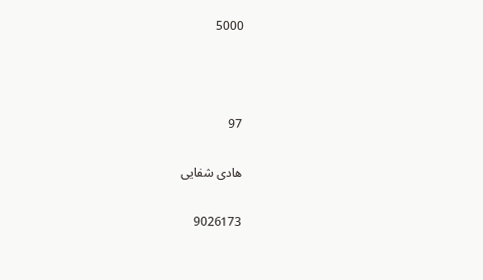5000



97

هادی شفایی

9026173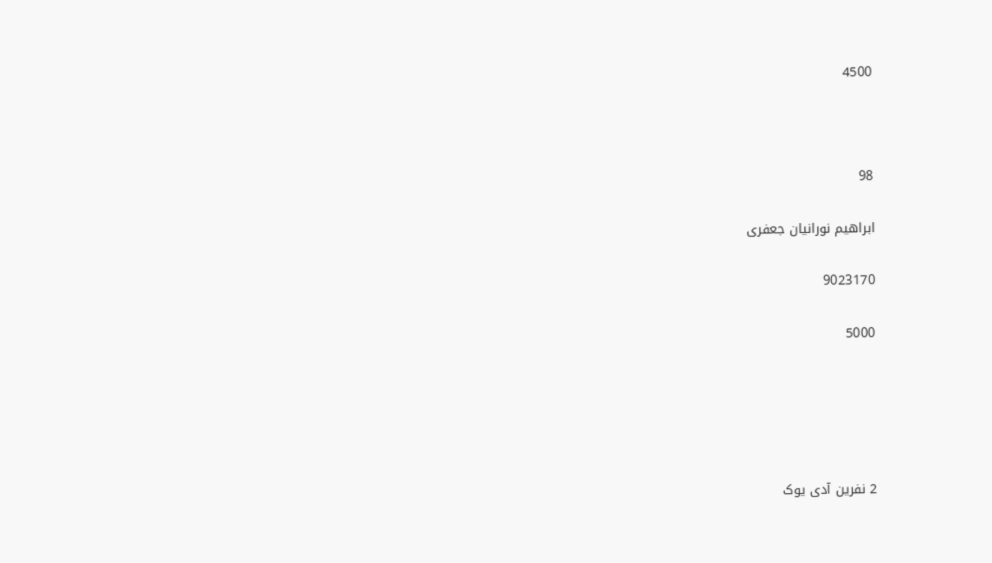4500



98

ابراهیم نورانیان جعفری

9023170

5000





2 نفرین آدی یوک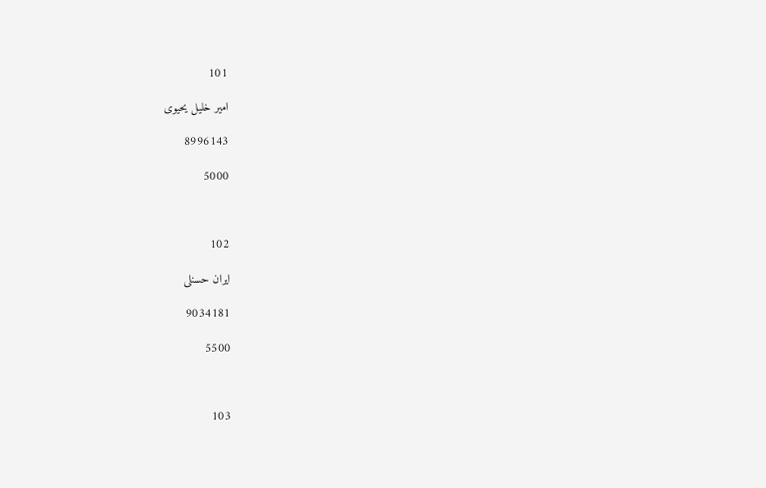101

امیر خلیل یحیوی

8996143

5000



102

ایران حسنلی

9034181

5500



103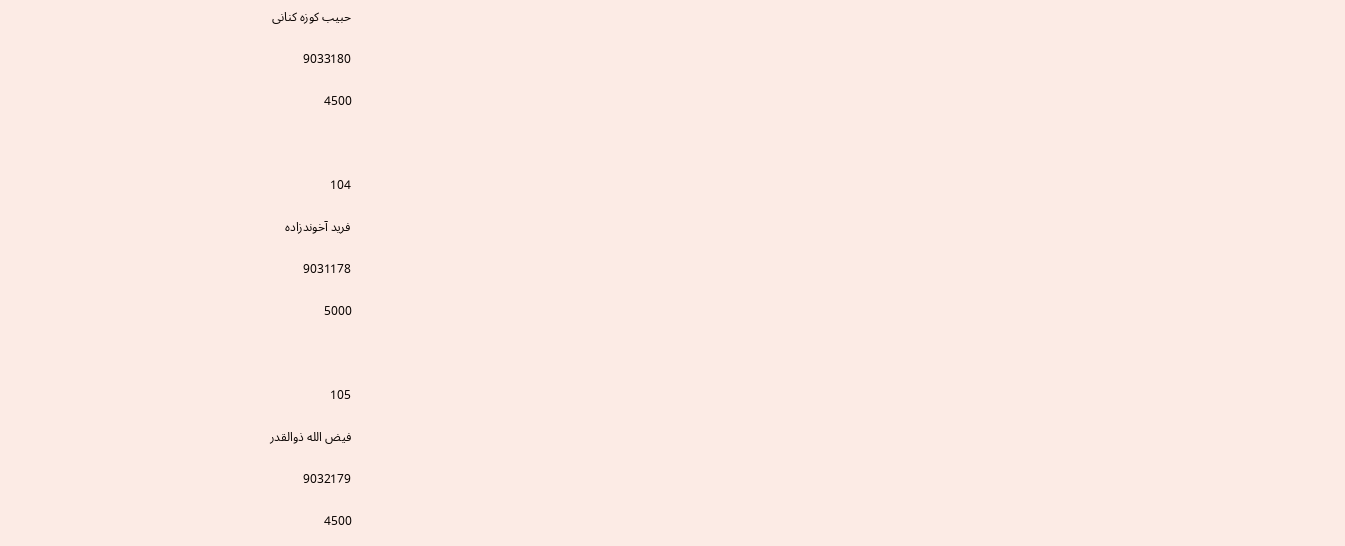حبیب کوزه کنانی

9033180

4500



104

فرید آخوندزاده

9031178

5000



105

فیض الله ذوالقدر

9032179

4500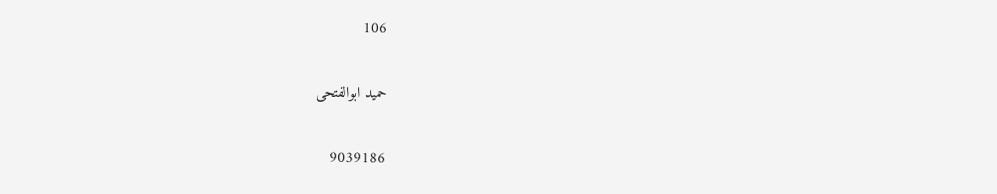106

حمید ابوالفتحی

9039186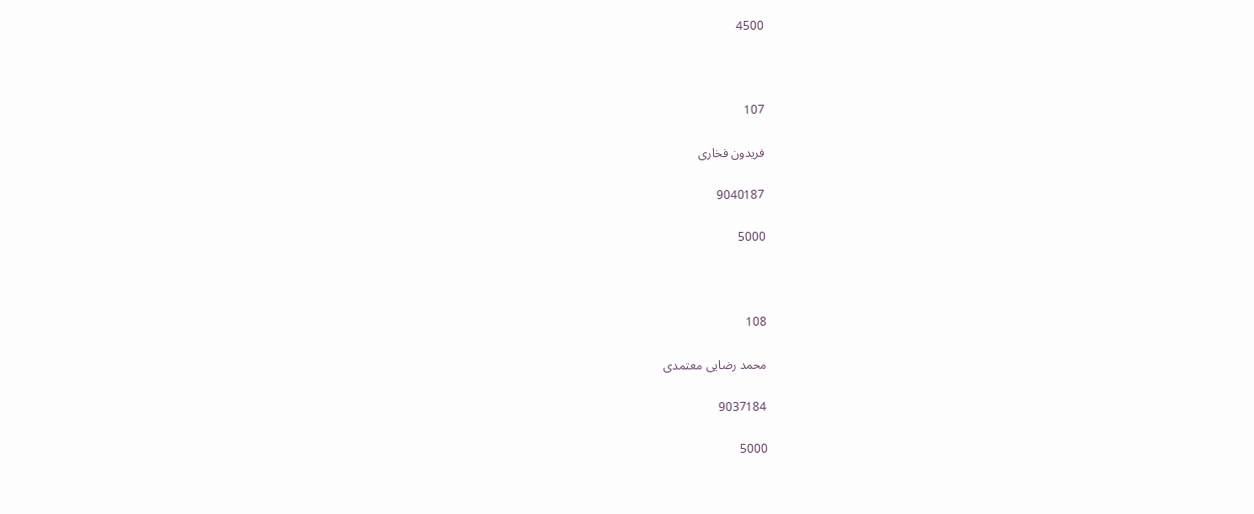4500



107

فریدون فخاری

9040187

5000



108

محمد رضایی معتمدی

9037184

5000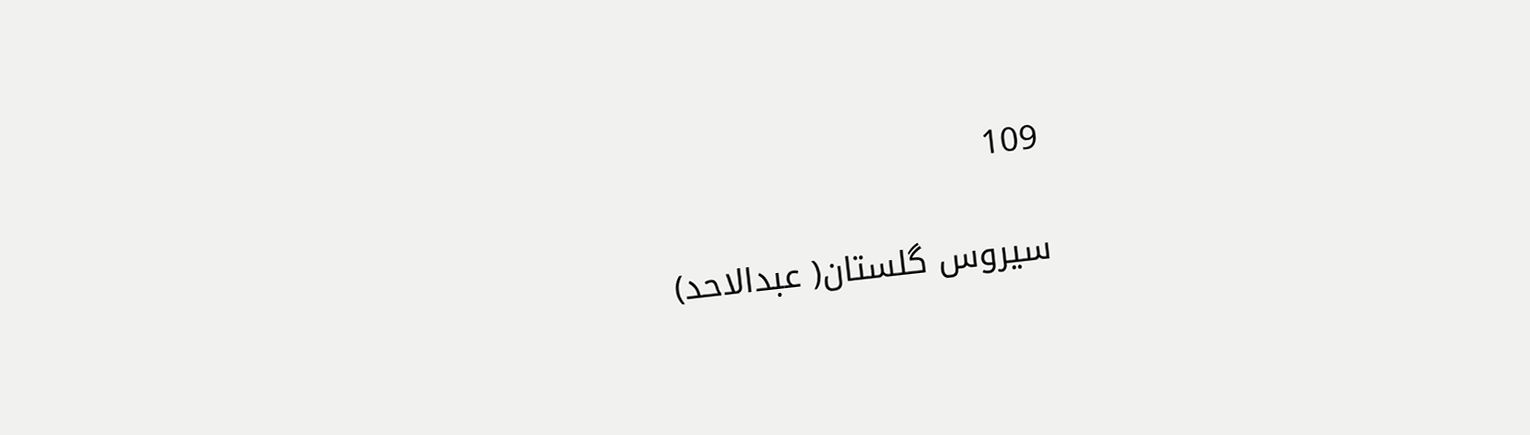109

سیروس گلستان( عبدالاحد)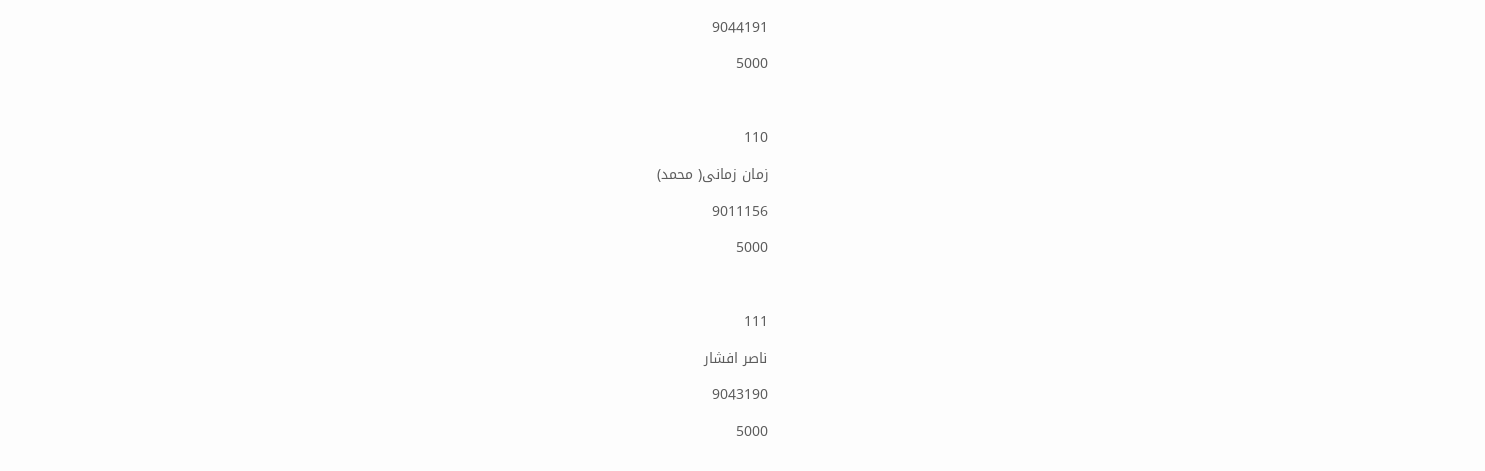9044191

5000



110

زمان زمانی( محمد)

9011156

5000



111

ناصر افشار

9043190

5000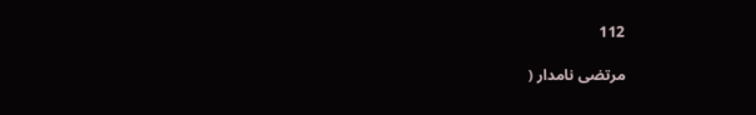112

مرتضی نامدار (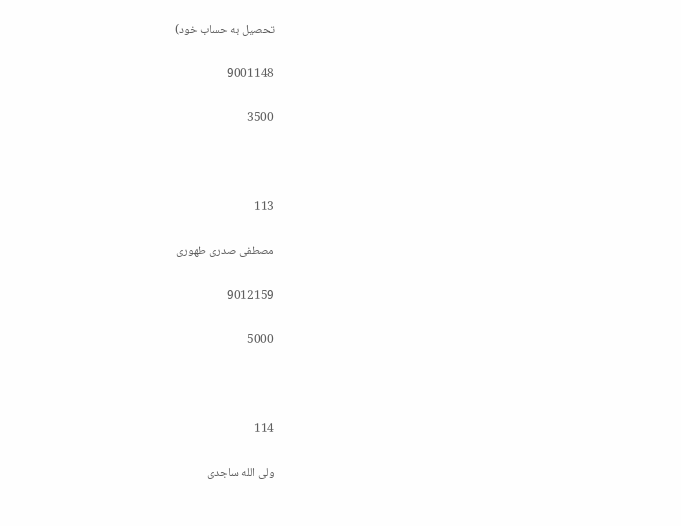تحصیل به حساب خود)

9001148

3500



113

مصطفی صدری طهوری

9012159

5000



114

ولی الله ساجدی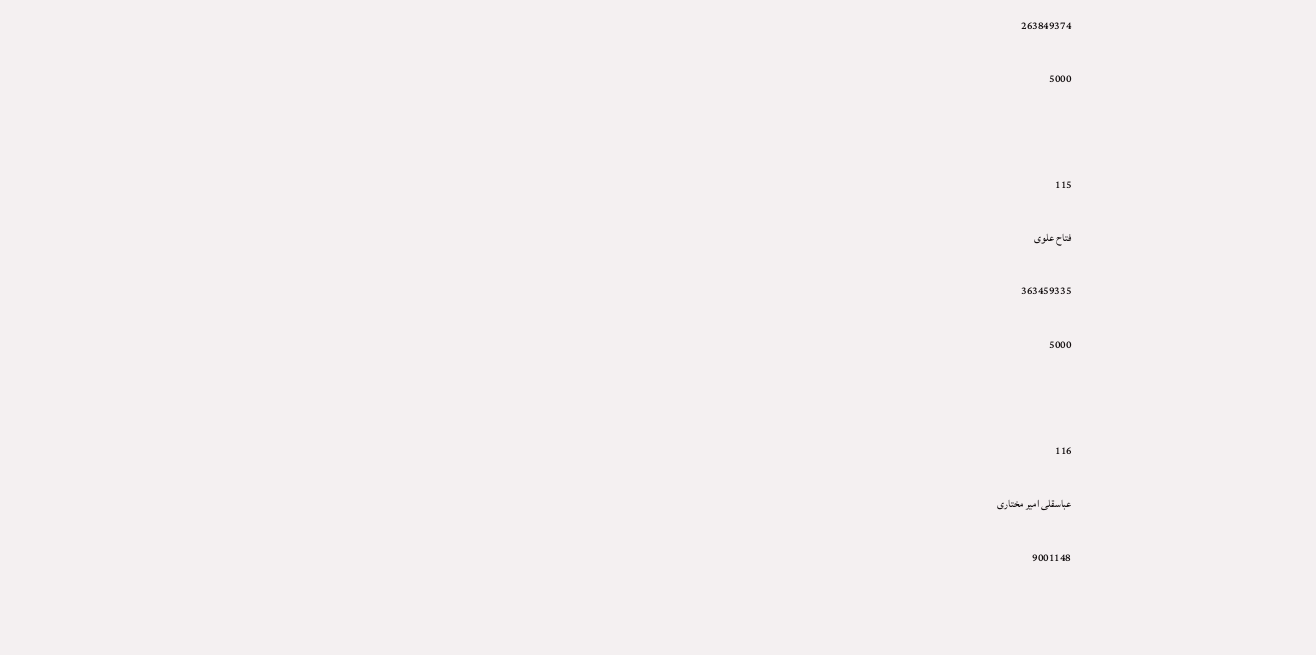263849374

5000



115

فتاح علوی

363459335

5000



116

عباسقلی امیر مختاری

9001148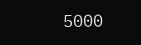5000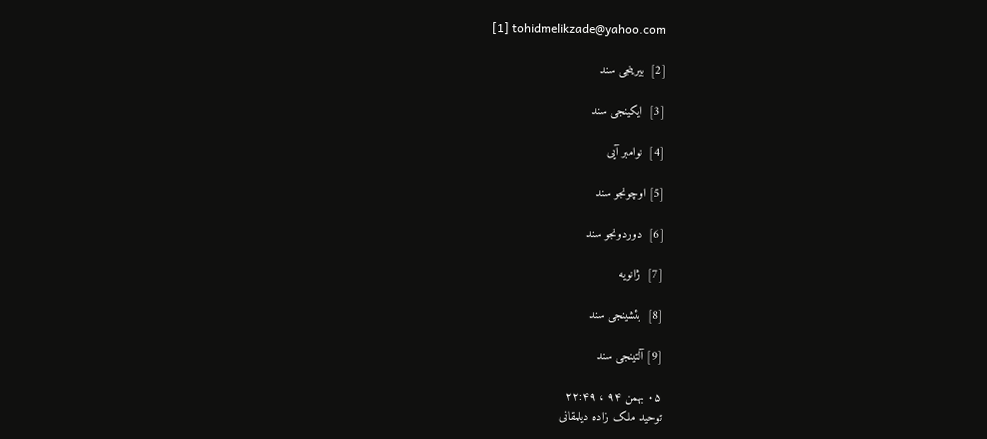[1] tohidmelikzade@yahoo.com

[2]  بیرینجی سند

[3]  ایکینجی سند

[4]  نوامبر آیی

[5] اوچونجو سند

[6]  دوردونجو سند

[7]  ژانویه

[8]  بئشینجی سند

[9] آلتینجی سند

۰۵ بهمن ۹۴ ، ۲۲:۴۹
توحید ملک زاده دیلمقانی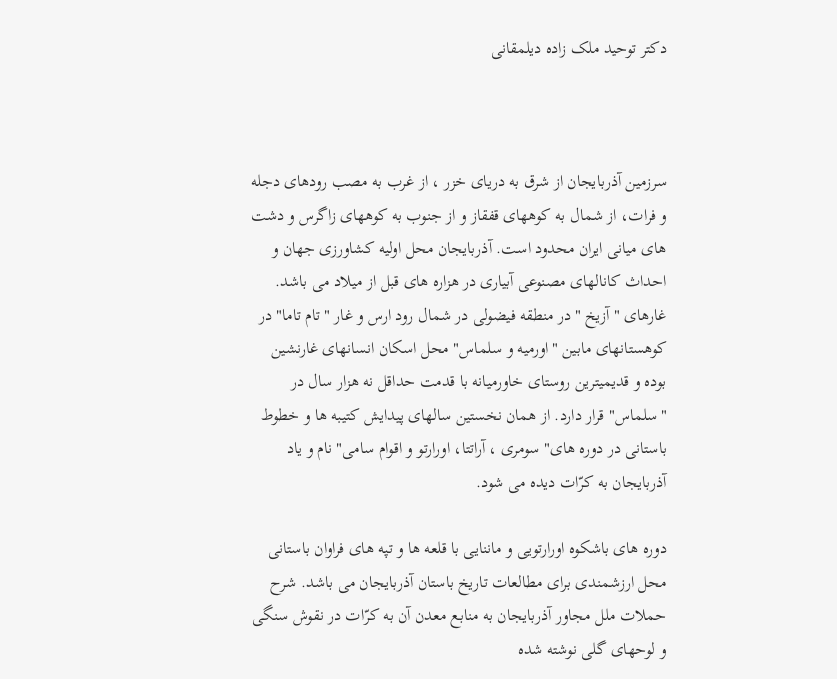دکتر توحید ملک زاده دیلمقانى



سرزمین آذربایجان از شرق به دریاى خزر ، از غرب به مصب رودهاى دجله و فرات، از شمال به کوههاى قفقاز و از جنوب به کوههاى زاگرس و دشت هاى میانى ایران محدود است. آذربایجان محل اولیه کشاورزى جهان و احداث کانالهاى مصنوعى آبیارى در هزاره هاى قبل از میلاد مى باشد. غارهاى "آزیخ " در منطقه فیضولى در شمال رود ارس و غار "تام تاما" در کوهستانهاى مابین "اورمیه و سلماس" محل اسکان انسانهاى غارنشین بوده و قدیمیترین روستاى خاورمیانه با قدمت حداقل نه هزار سال در "سلماس" قرار دارد. از همان نخستین سالهاى پیدایش کتیبه ها و خطوط باستانى در دوره هاى" سومرى ، آراتتا، اورارتو و اقوام سامى" نام و یاد آذربایجان به کرّات دیده مى شود.

دوره هاى باشکوه اورارتویى و ماننایى با قلعه ها و تپه هاى فراوان باستانى محل ارزشمندى براى مطالعات تاریخ باستان آذربایجان مى باشد. شرح حملات ملل مجاور آذربایجان به منابع معدن آن به کرّات در نقوش سنگى و لوحهاى گلى نوشته شده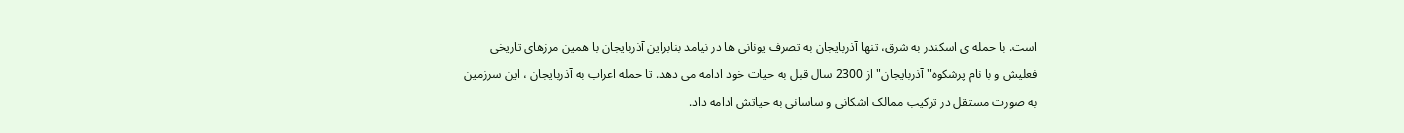است. با حمله ى اسکندر به شرق، تنها آذربایجان به تصرف یونانى ها در نیامد بنابراین آذربایجان با همین مرزهاى تاریخى فعلیش و با نام پرشکوه" آذربایجان" از 2300 سال قبل به حیات خود ادامه می دهد. تا حمله اعراب به آذربایجان ، این سرزمین به صورت مستقل در ترکیب ممالک اشکانى و ساسانى به حیاتش ادامه داد.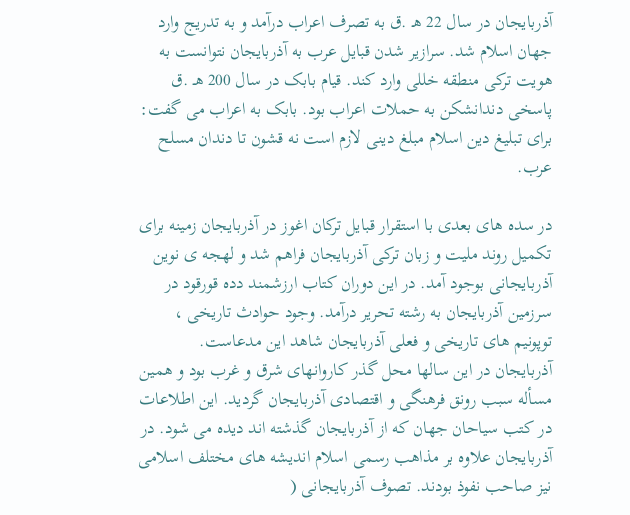آذربایجان در سال 22 هـ .ق به تصرف اعراب درآمد و به تدریج وارد جهان اسلام شد. سرازیر شدن قبایل عرب به آذربایجان نتوانست به هویت ترکى منطقه خللى وارد کند. قیام بابک در سال 200 هـ .ق پاسخى دندانشکن به حملات اعراب بود. بابک به اعراب مى گفت: براى تبلیغ دین اسلام مبلغ دینى لازم است نه قشون تا دندان مسلح عرب.

در سده هاى بعدى با استقرار قبایل ترکان اغوز در آذربایجان زمینه براى تکمیل روند ملیت و زبان ترکى آذربایجان فراهم شد و لهجه ى نوین آذربایجانى بوجود آمد. در این دوران کتاب ارزشمند دده قورقود در سرزمین آذربایجان به رشته تحریر درآمد. وجود حوادث تاریخى ، توپونیم هاى تاریخى و فعلى آذربایجان شاهد این مدعاست. آذربایجان در این سالها محل گذر کاروانهاى شرق و غرب بود و همین مسأله سبب رونق فرهنگى و اقتصادى آذربایجان گردید. این اطلاعات در کتب سیاحان جهان که از آذربایجان گذشته اند دیده مى شود. در آذربایجان علاوه بر مذاهب رسمى اسلام اندیشه هاى مختلف اسلامى نیز صاحب نفوذ بودند. تصوف آذربایجانى (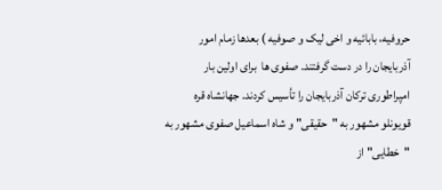حروفیه، بابائیه و اخى لیک و صوفیه ) بعدها زمام امور آذربایجان را در دست گرفتند. صفوی ها  براى اولین بار امپراطورى ترکان آذربایجان را تأسیس کردند. جهانشاه قره قویونلو مشهور به "حقیقى" و شاه اسماعیل صفوى مشهور به "خطایى" از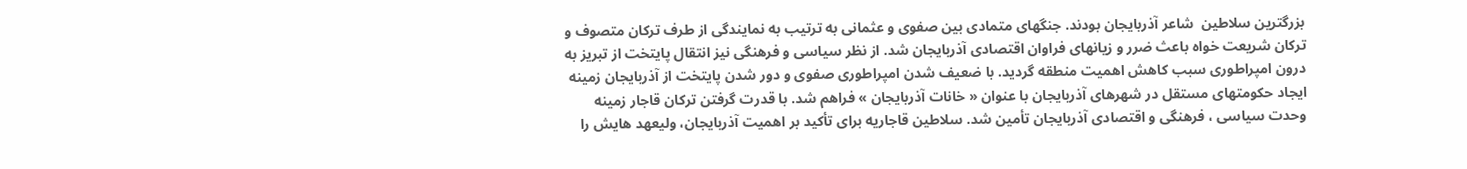بزرگترین سلاطین  شاعر آذربایجان بودند. جنگهاى متمادى بین صفوى و عثمانى به ترتیب به نمایندگى از طرف ترکان متصوف و ترکان شریعت خواه باعث ضرر و زیانهاى فراوان اقتصادى آذربایجان شد. از نظر سیاسى و فرهنگى نیز انتقال پایتخت از تبریز به درون امپراطورى سبب کاهش اهمیت منطقه گردید. با ضعیف شدن امپراطورى صفوى و دور شدن پایتخت از آذربایجان زمینه ایجاد حکومتهاى مستقل در شهرهاى آذربایجان با عنوان « خانات آذربایجان » فراهم شد. با قدرت گرفتن ترکان قاجار زمینه وحدت سیاسى ، فرهنگى و اقتصادى آذربایجان تأمین شد. سلاطین قاجاریه براى تأکید بر اهمیت آذربایجان، ولیعهد هایش را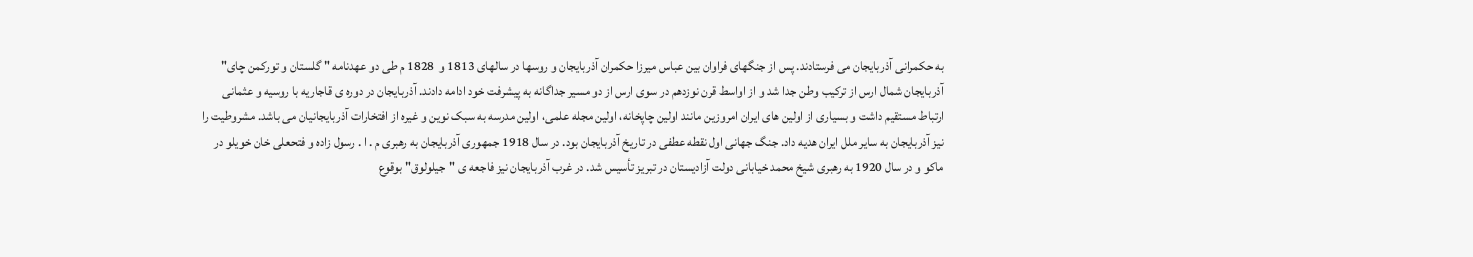به حکمرانى آذربایجان مى فرستادند. پس از جنگهاى فراوان بین عباس میرزا حکمران آذربایجان و روسها در سالهاى 1813 و  1828 م طى دو عهدنامه " گلستان و تورکمن چای" آذربایجان شمال ارس از ترکیب وطن جدا شد و از اواسط قرن نوزدهم در سوى ارس از دو مسیر جداگانه به پیشرفت خود ادامه دادند. آذربایجان در دوره ى قاجاریه با روسیه و عثمانى ارتباط مستقیم داشت و بسیارى از اولین هاى ایران امروزین مانند اولین چاپخانه، اولین مجله علمى، اولین مدرسه به سبک نوین و غیره از افتخارات آذربایجانیان مى باشد. مشروطیت را نیز آذربایجان به سایر ملل ایران هدیه داد. جنگ جهانى اول نقطه عطفى در تاریخ آذربایجان بود. در سال 1918 جمهورى آذربایجان به رهبرى م . ا . رسول زاده و فتحعلى خان خویلو در ماکو و در سال 1920 به رهبرى شیخ محمد خیابانى دولت آزادیستان در تبریز تأسیس شد. در غرب آذربایجان نیز فاجعه ى "جیلولوق" بوقوع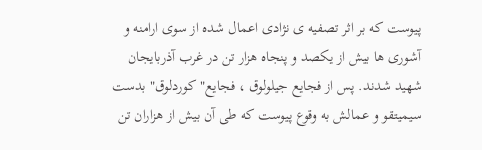پیوست که بر اثر تصفیه ى نژادى اعمال شده از سوى ارامنه و آشورى ها بیش از یکصد و پنجاه هزار تن در غرب آذربایجان شهید شدند. پس از فجایع جیلولوق ، فجایع" کوردلوق" بدست سیمیتقو و عمالش به وقوع پیوست که طى آن بیش از هزاران تن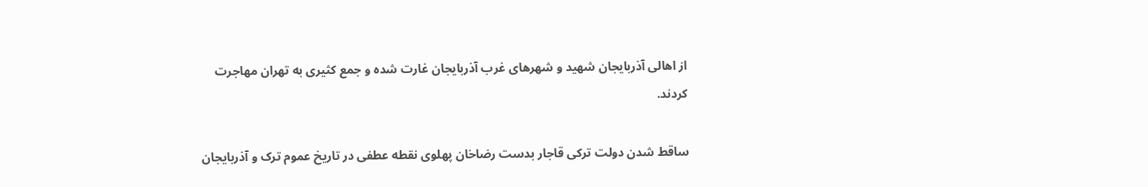از اهالى آذربایجان شهید و شهرهاى غرب آذربایجان غارت شده و جمع کثیری به تهران مهاجرت کردند.

ساقط شدن دولت ترکى قاجار بدست رضاخان پهلوى نقطه عطفى در تاریخ عموم ترک و آذربایجان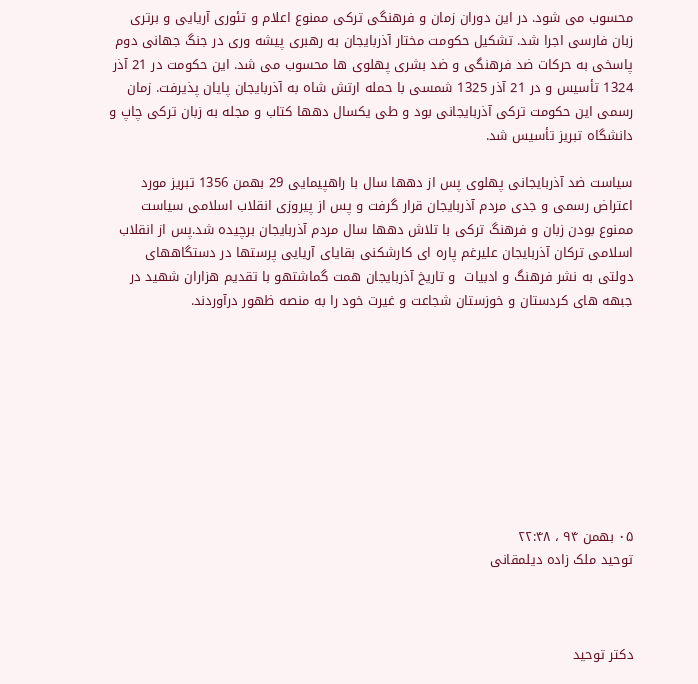محسوب مى شود. در این دوران زمان و فرهنگى ترکى ممنوع اعلام و تئورى آریایى و برترى زبان فارسى اجرا شد. تشکیل حکومت مختار آذربایجان به رهبرى پیشه ورى در جنگ جهانى دوم پاسخى به حرکات ضد فرهنگى و ضد بشرى پهلوى ها محسوب مى شد. این حکومت در 21 آذر 1324 تأسیس و در 21 آذر 1325 شمسى با حمله ارتش شاه به آذربایجان پایان پذیرفت. زمان رسمى این حکومت ترکى آذربایجانى بود و طى یکسال دهها کتاب و مجله به زبان ترکى چاپ و دانشگاه تبریز تأسیس شد.

سیاست ضد آذربایجانى پهلوى پس از دهها سال با راهپیمایى 29 بهمن 1356 تبریز مورد اعتراض رسمى و جدى مردم آذربایجان قرار گرفت و پس از پیروزى انقلاب اسلامى سیاست ممنوع بودن زبان و فرهنگ ترکى با تلاش دهها سال مردم آذربایجان برچیده شد.پس از انقلاب اسلامی ترکان آذربایجان علیرغم پاره ای کارشکنی بقایای آریایی پرستها در دستگاههای دولتی به نشر فرهنگ و ادبیات  و تاریخ آذربایجان همت گماشتهو با تقدیم هزاران شهید در جبهه های کردستان و خوزستان شجاعت و غیرت خود را به منصه ظهور درآوردند.









۰۵ بهمن ۹۴ ، ۲۲:۴۸
توحید ملک زاده دیلمقانی



دکتر توحید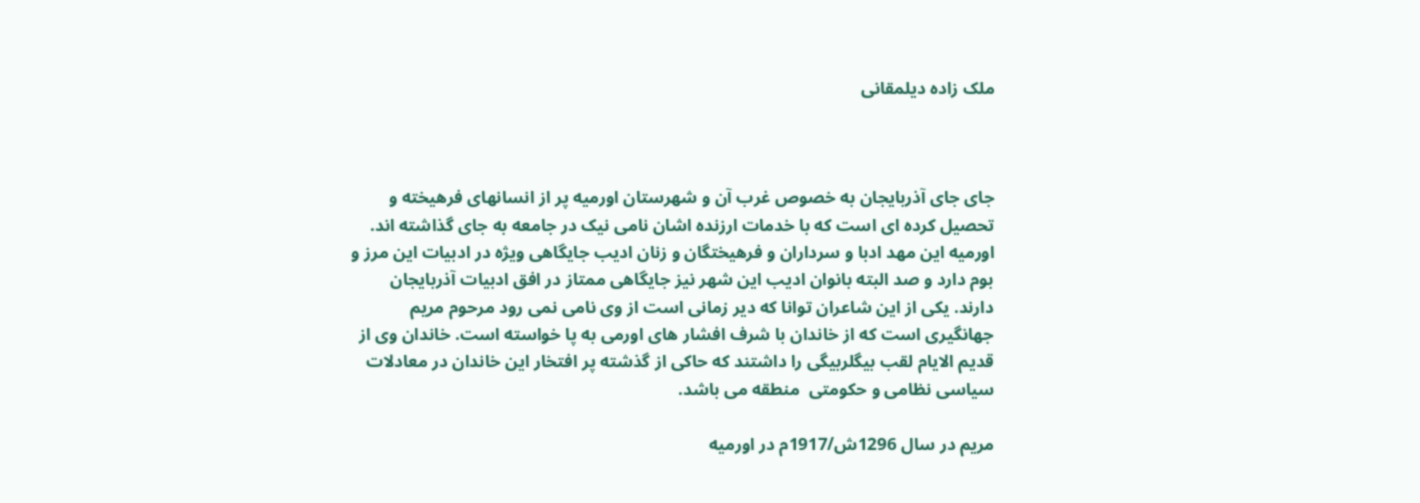ملک زاده دیلمقانی



جای جای آذربایجان به خصوص غرب آن و شهرستان اورمیه پر از انسانهای فرهیخته و تحصیل کرده ای است که با خدمات ارزنده اشان نامی نیک در جامعه به جای گذاشته اند. اورمیه این مهد ادبا و سرداران و فرهیختگان و زنان ادیب جایگاهی ویژه در ادبیات این مرز و بوم دارد و صد البته بانوان ادیب این شهر نیز جایگاهی ممتاز در افق ادبیات آذربایجان دارند. یکی از این شاعران توانا که دیر زمانی است از وی نامی نمی رود مرحوم مریم جهانگیری است که از خاندان با شرف افشار های اورمی به پا خواسته است. خاندان وی از قدیم الایام لقب بیگلربیگی را داشتند که حاکی از گذشته پر افتخار این خاندان در معادلات سیاسی نظامی و حکومتی  منطقه می باشد.

مریم در سال 1296ش/1917م در اورمیه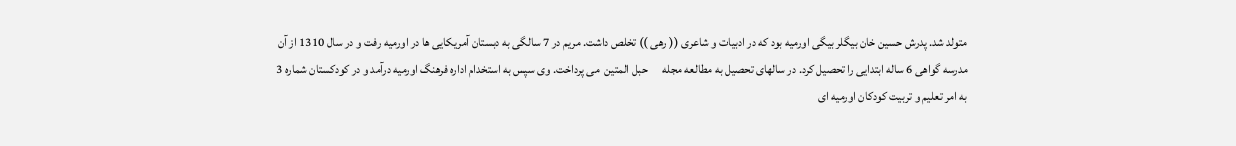متولد شد. پدرش حسین خان بیگلر بیگی اورمیه بود که در ادبیات و شاعری (( رهی )) تخلص داشت. مریم در 7 سالگی به دبستان آمریکایی ها در اورمیه رفت و در سال 1310 از آن مدرسه گواهی 6 ساله ابتدایی را تحصیل کرد. در سالهای تحصیل به مطالعه مجله      حبل المتین  می پرداخت. وی سپس به استخدام اداره فرهنگ اورمیه درآمد و در کودکستان شماره 3 به امر تعلیم و تربیت کودکان اورمیه ای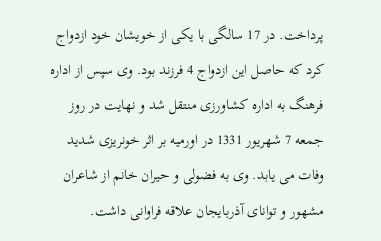پرداخت. در 17 سالگی با یکی از خویشان خود ازدواج کرد که حاصل این ازدواج 4 فرزند بود. وی سپس از اداره فرهنگ به اداره کشاورزی منتقل شد و نهایت در روز جمعه 7 شهریور 1331 در اورمیه بر اثر خونریزی شدید وفات می یابد. وی به فضولی و حیران خانم از شاعران مشهور و توانای آذربایجان علاقه فراوانی داشت.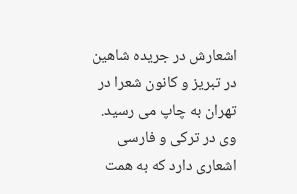اشعارش در جریده شاهین در تبریز و کانون شعرا در تهران به چاپ می رسید. وی در ترکی و فارسی اشعاری دارد که به همت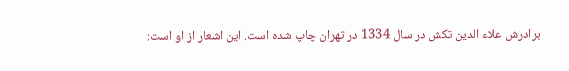برادرش علاء الدین تکش در سال 1334 در تهران چاپ شده است. این اشعار از او است: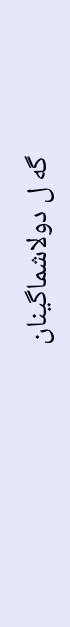گه ل دولاشماگینان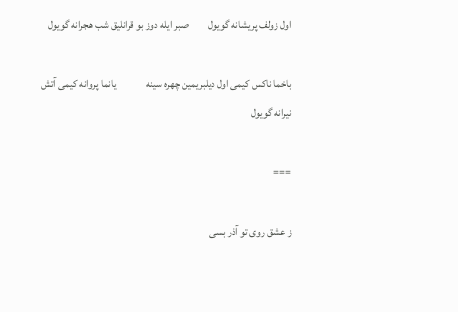اول زولف پریشانه گویول         صبر ایله دوز بو قرانلیق شب هجرانه گویول

باخما ناکس کیمی اول دیلبریمین چهره سینه              یانما پروانه کیمی آتش نیرانه گویول

===

ز عشق روی تو آذر بسی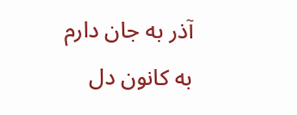آذر به جان دارم            به کانون دل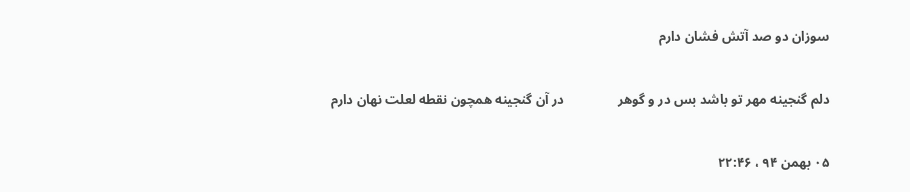سوزان دو صد آتش فشان دارم

دلم گنجینه مهر تو باشد بس در و گوهر                در آن گنجینه همچون نقطه لعلت نهان دارم

۰۵ بهمن ۹۴ ، ۲۲:۴۶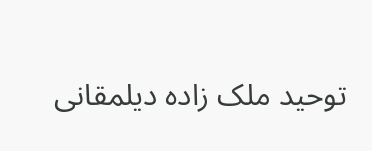توحید ملک زاده دیلمقانی